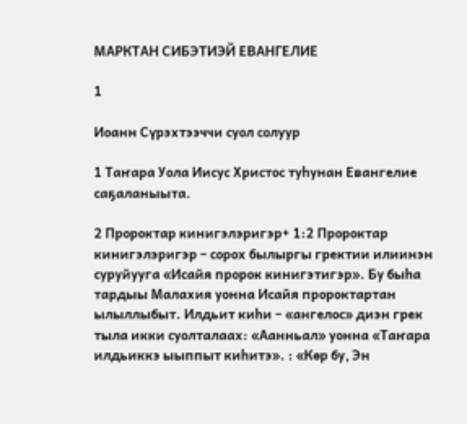МАРКТАН СИБЭТИЭЙ ЕВАНГЕЛИЕ

1

Иоанн Сүрэхтээччи суол солуур

1 Таҥара Уола Иисус Христос туһунан Евангелие саҕаланыыта.

2 Пророктар кинигэлэригэр+ 1:2 Пророктар кинигэлэригэр – сорох былыргы гректии илиинэн суруйууга «Исайя пророк кинигэтигэр». Бу быһа тардыы Малахия уонна Исайя пророктартан ылыллыбыт. Илдьит киһи – «ангелос» диэн грек тыла икки суолталаах: «Аанньал» уонна «Таҥара илдьиккэ ыыппыт киһитэ». : «Көр бу, Эн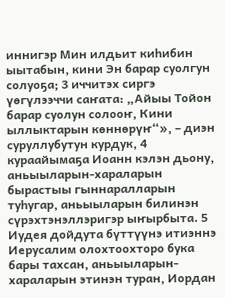иннигэр Мин илдьит киһибин ыытабын, кини Эн барар суолгун солуоҕа; 3 иччитэх сиргэ үөгүлээччи саҥата: „Айыы Тойон барар суолун солооҥ, Кини ыллыктарын көннөрүҥ“», – диэн суруллубутун курдук, 4 кураайымаҕа Иоанн кэлэн дьону, аньыыларын-хараларын бырастыы гыннаралларын туһугар, аньыыларын билинэн сүрэхтэнэллэригэр ыҥырбыта. 5 Иудея дойдута бүттүүнэ итиэннэ Иерусалим олохтоохторо бука бары тахсан, аньыыларын-хараларын этинэн туран, Иордан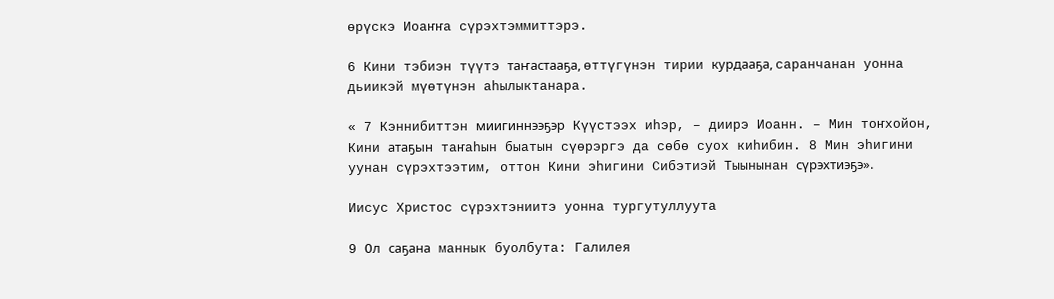өрүскэ Иоаҥҥа сүрэхтэммиттэрэ.

6 Кини тэбиэн түүтэ таҥастааҕа, өттүгүнэн тирии курдааҕа, саранчанан уонна дьиикэй мүөтүнэн аһылыктанара.

« 7 Кэннибиттэн миигиннээҕэр Күүстээх иһэр, – диирэ Иоанн. – Мин тоҥхойон, Кини атаҕын таҥаһын быатын сүөрэргэ да сөбө суох киһибин. 8 Мин эһигини уунан сүрэхтээтим, оттон Кини эһигини Сибэтиэй Тыынынан сүрэхтиэҕэ».

Иисус Христос сүрэхтэниитэ уонна тургутуллуута

9 Ол саҕана маннык буолбута: Галилея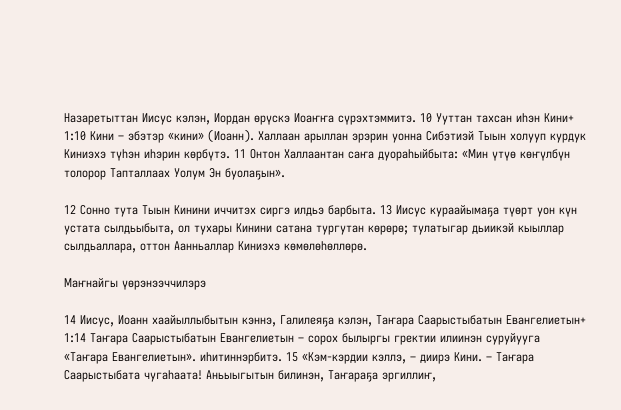Назаретыттан Иисус кэлэн, Иордан өрүскэ Иоаҥҥа сүрэхтэммитэ. 10 Ууттан тахсан иһэн Кини+ 1:10 Кини – эбэтэр «кини» (Иоанн). Халлаан арыллан эрэрин уонна Сибэтиэй Тыын холууп курдук Киниэхэ түһэн иһэрин көрбүтэ. 11 Онтон Халлаантан саҥа дуораһыйбыта: «Мин үтүө көҥүлбүн толорор Тапталлаах Уолум Эн буолаҕын».

12 Сонно тута Тыын Кинини иччитэх сиргэ илдьэ барбыта. 13 Иисус кураайымаҕа түөрт уон күн устата сылдьыбыта, ол тухары Кинини сатана тургутан көрөрө; тулатыгар дьиикэй кыыллар сылдьаллара, оттон Аанньаллар Киниэхэ көмөлөһөллөрө.

Маҥнайгы үөрэнээччилэрэ

14 Иисус, Иоанн хаайыллыбытын кэннэ, Галилеяҕа кэлэн, Таҥара Саарыстыбатын Евангелиетын+ 1:14 Таҥара Саарыстыбатын Евангелиетын – сорох былыргы гректии илиинэн суруйууга «Таҥара Евангелиетын». иһитиннэрбитэ. 15 «Кэм-кэрдии кэллэ, – диирэ Кини. – Таҥара Саарыстыбата чугаһаата! Аньыыгытын билинэн, Таҥараҕа эргиллиҥ,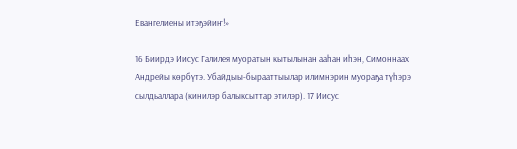Евангелиены итэҕэйиҥ!»

16 Биирдэ Иисус Галилея муоратын кытылынан ааһан иһэн, Симоннаах Андрейы көрбүтэ. Убайдыы-бырааттыылар илимнэрин муораҕа түһэрэ сылдьаллара (кинилэр балыксыттар этилэр). 17 Иисус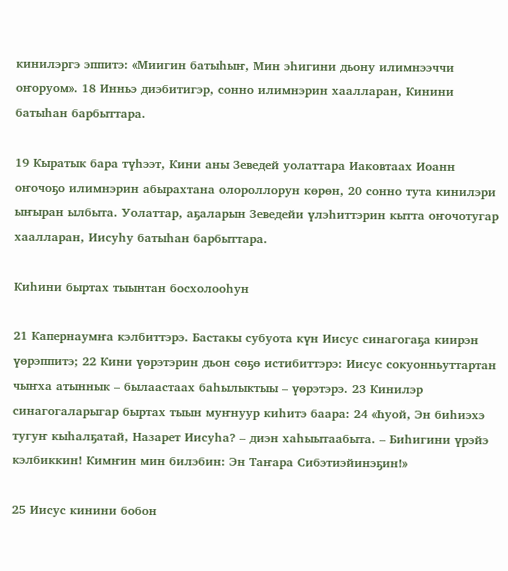кинилэргэ эппитэ: «Миигин батыһыҥ, Мин эһигини дьону илимнээччи оҥоруом». 18 Инньэ диэбитигэр, сонно илимнэрин хаалларан, Кинини батыһан барбыттара.

19 Кыратык бара түһээт, Кини аны Зеведей уолаттара Иаковтаах Иоанн оҥочоҕо илимнэрин абырахтана олороллорун көрөн, 20 сонно тута кинилэри ыҥыран ылбыта. Уолаттар, аҕаларын Зеведейи үлэһиттэрин кытта оҥочотугар хаалларан, Иисуһу батыһан барбыттара.

Киһини быртах тыынтан босхолооһун

21 Капернаумҥа кэлбиттэрэ. Бастакы субуота күн Иисус синагогаҕа киирэн үөрэппитэ; 22 Кини үөрэтэрин дьон сөҕө истибиттэрэ: Иисус сокуонньуттартан чыҥха атыннык – былаастаах баһылыктыы – үөрэтэрэ. 23 Кинилэр синагогаларыгар быртах тыын муҥнуур киһитэ баара: 24 «Һуой, Эн биһиэхэ тугуҥ кыһалҕатай, Назарет Иисуһа? – диэн хаһыытаабыта. – Биһигини үрэйэ кэлбиккин! Кимҥин мин билэбин: Эн Таҥара Сибэтиэйинэҕин!»

25 Иисус кинини бобон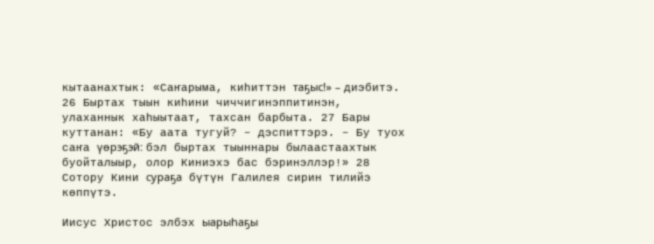кытаанахтык: «Саҥарыма, киһиттэн таҕыс!» – диэбитэ. 26 Быртах тыын киһини чиччигинэппитинэн, улаханнык хаһыытаат, тахсан барбыта. 27 Бары куттанан: «Бу аата тугуй? – дэспиттэрэ. – Бу туох саҥа үөрэҕэй: бэл быртах тыыннары былаастаахтык буойталыыр, олор Киниэхэ бас бэринэллэр!» 28 Сотору Кини сураҕа бүтүн Галилея сирин тилийэ көппүтэ.

Иисус Христос элбэх ыарыһаҕы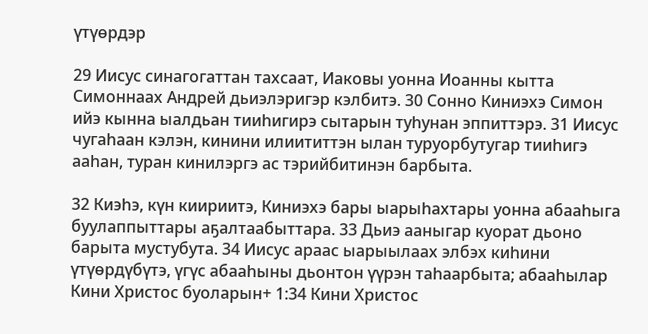үтүөрдэр

29 Иисус синагогаттан тахсаат, Иаковы уонна Иоанны кытта Симоннаах Андрей дьиэлэригэр кэлбитэ. 30 Сонно Киниэхэ Симон ийэ кынна ыалдьан тииһигирэ сытарын туһунан эппиттэрэ. 31 Иисус чугаһаан кэлэн, кинини илиититтэн ылан туруорбутугар тииһигэ ааһан, туран кинилэргэ ас тэрийбитинэн барбыта.

32 Киэһэ, күн киириитэ, Киниэхэ бары ыарыһахтары уонна абааһыга буулаппыттары аҕалтаабыттара. 33 Дьиэ ааныгар куорат дьоно барыта мустубута. 34 Иисус араас ыарыылаах элбэх киһини үтүөрдүбүтэ, үгүс абааһыны дьонтон үүрэн таһаарбыта; абааһылар Кини Христос буоларын+ 1:34 Кини Христос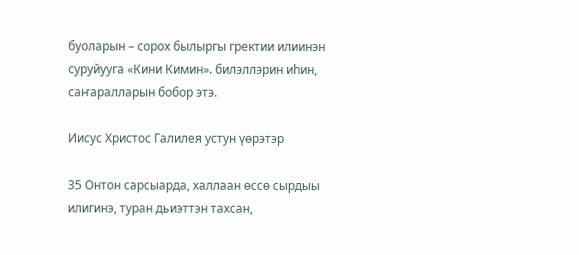буоларын – сорох былыргы гректии илиинэн суруйууга «Кини Кимин». билэллэрин иһин, саҥаралларын бобор этэ.

Иисус Христос Галилея устун үөрэтэр

35 Онтон сарсыарда, халлаан өссө сырдыы илигинэ, туран дьиэттэн тахсан,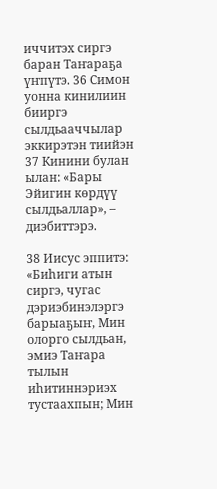иччитэх сиргэ баран Таҥараҕа үҥпүтэ. 36 Симон уонна кинилиин бииргэ сылдьааччылар эккирэтэн тиийэн 37 Кинини булан ылан: «Бары Эйигин көрдүү сылдьаллар», – диэбиттэрэ.

38 Иисус эппитэ: «Биһиги атын сиргэ, чугас дэриэбинэлэргэ барыаҕыҥ, Мин олорго сылдьан, эмиэ Таҥара тылын иһитиннэриэх тустаахпын; Мин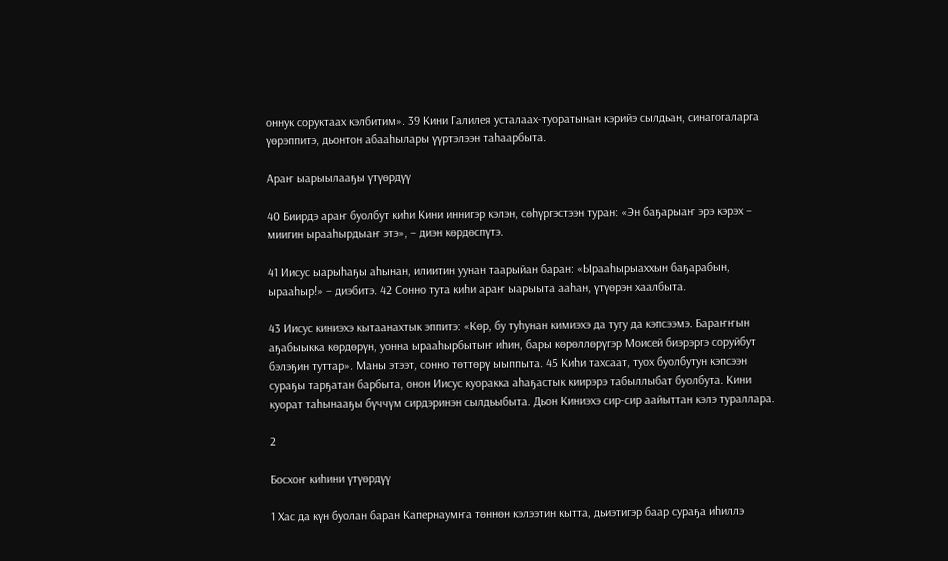оннук соруктаах кэлбитим». 39 Кини Галилея усталаах-туоратынан кэрийэ сылдьан, синагогаларга үөрэппитэ, дьонтон абааһылары үүртэлээн таһаарбыта.

Араҥ ыарыылааҕы үтүөрдүү

40 Биирдэ араҥ буолбут киһи Кини иннигэр кэлэн, сөһүргэстээн туран: «Эн баҕарыаҥ эрэ кэрэх – миигин ырааһырдыаҥ этэ», – диэн көрдөспүтэ.

41 Иисус ыарыһаҕы аһынан, илиитин уунан таарыйан баран: «Ырааһырыаххын баҕарабын, ырааһыр!» – диэбитэ. 42 Сонно тута киһи араҥ ыарыыта ааһан, үтүөрэн хаалбыта.

43 Иисус киниэхэ кытаанахтык эппитэ: «Көр, бу туһунан кимиэхэ да тугу да кэпсээмэ. Бараҥҥын аҕабыыкка көрдөрүн, уонна ырааһырбытыҥ иһин, бары көрөллөрүгэр Моисей биэрэргэ соруйбут бэлэҕин туттар». Маны этээт, сонно төттөрү ыыппыта. 45 Киһи тахсаат, туох буолбутун кэпсээн сураҕы тарҕатан барбыта, онон Иисус куоракка аһаҕастык киирэрэ табыллыбат буолбута. Кини куорат таһынааҕы бүччүм сирдэринэн сылдьыбыта. Дьон Киниэхэ сир-сир аайыттан кэлэ тураллара.

2

Босхоҥ киһини үтүөрдүү

1 Хас да күн буолан баран Капернаумҥа төннөн кэлээтин кытта, дьиэтигэр баар сураҕа иһиллэ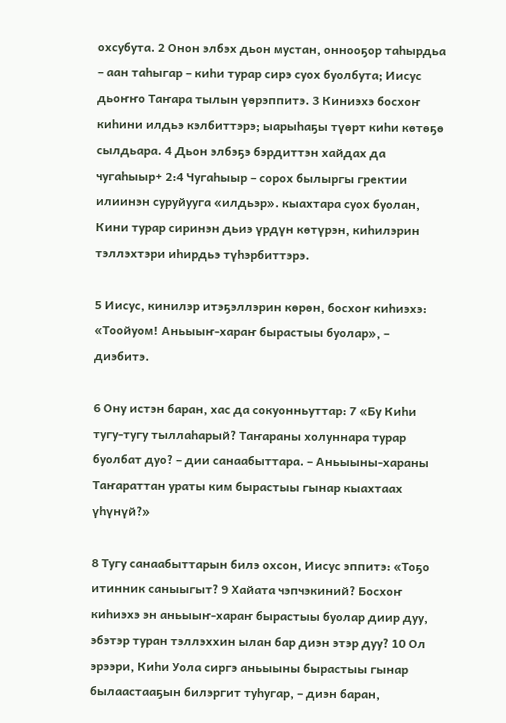охсубута. 2 Онон элбэх дьон мустан, оннооҕор таһырдьа – аан таһыгар – киһи турар сирэ суох буолбута; Иисус дьоҥҥо Таҥара тылын үөрэппитэ. 3 Киниэхэ босхоҥ киһини илдьэ кэлбиттэрэ; ыарыһаҕы түөрт киһи көтөҕө сылдьара. 4 Дьон элбэҕэ бэрдиттэн хайдах да чугаһыыр+ 2:4 Чугаһыыр – сорох былыргы гректии илиинэн суруйууга «илдьэр». кыахтара суох буолан, Кини турар сиринэн дьиэ үрдүн көтүрэн, киһилэрин тэллэхтэри иһирдьэ түһэрбиттэрэ.

5 Иисус, кинилэр итэҕэллэрин көрөн, босхоҥ киһиэхэ: «Тоойуом! Аньыыҥ-хараҥ бырастыы буолар», – диэбитэ.

6 Ону истэн баран, хас да сокуонньуттар: 7 «Бу Киһи тугу-тугу тыллаһарый? Таҥараны холуннара турар буолбат дуо? – дии санаабыттара. – Аньыыны-хараны Таҥараттан ураты ким бырастыы гынар кыахтаах үһүнүй?»

8 Тугу санаабыттарын билэ охсон, Иисус эппитэ: «Тоҕо итинник саныыгыт? 9 Хайата чэпчэкиний? Босхоҥ киһиэхэ эн аньыыҥ-хараҥ бырастыы буолар диир дуу, эбэтэр туран тэллэххин ылан бар диэн этэр дуу? 10 Ол эрээри, Киһи Уола сиргэ аньыыны бырастыы гынар былаастааҕын билэргит туһугар, – диэн баран,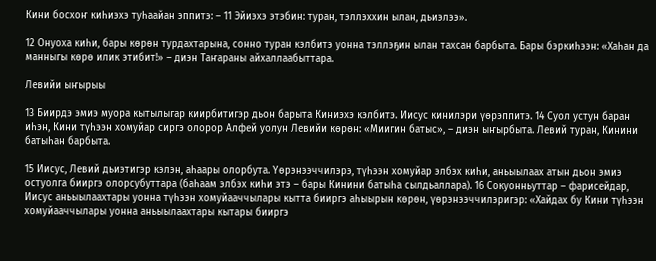Кини босхоҥ киһиэхэ туһаайан эппитэ: – 11 Эйиэхэ этэбин: туран, тэллэххин ылан, дьиэлээ».

12 Онуоха киһи, бары көрөн турдахтарына, сонно туран кэлбитэ уонна тэллэҕин ылан тахсан барбыта. Бары бэркиһээн: «Хаһан да манныгы көрө илик этибит!» – диэн Таҥараны айхаллаабыттара.

Левийи ыҥырыы

13 Биирдэ эмиэ муора кытылыгар киирбитигэр дьон барыта Киниэхэ кэлбитэ. Иисус кинилэри үөрэппитэ. 14 Суол устун баран иһэн, Кини түһээн хомуйар сиргэ олорор Алфей уолун Левийи көрөн: «Миигин батыс», – диэн ыҥырбыта. Левий туран, Кинини батыһан барбыта.

15 Иисус, Левий дьиэтигэр кэлэн, аһаары олорбута. Үөрэнээччилэрэ, түһээн хомуйар элбэх киһи, аньыылаах атын дьон эмиэ остуолга бииргэ олорсубуттара (баһаам элбэх киһи этэ – бары Кинини батыһа сылдьаллара). 16 Сокуонньуттар – фарисейдар, Иисус аньыылаахтары уонна түһээн хомуйааччылары кытта бииргэ аһыырын көрөн, үөрэнээччилэригэр: «Хайдах бу Кини түһээн хомуйааччылары уонна аньыылаахтары кытары бииргэ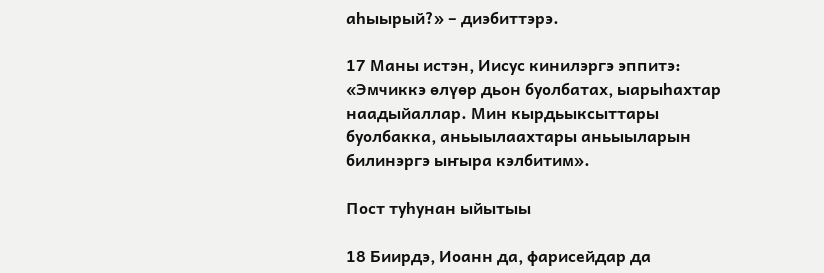аһыырый?» – диэбиттэрэ.

17 Маны истэн, Иисус кинилэргэ эппитэ: «Эмчиккэ өлүөр дьон буолбатах, ыарыһахтар наадыйаллар. Мин кырдьыксыттары буолбакка, аньыылаахтары аньыыларын билинэргэ ыҥыра кэлбитим».

Пост туһунан ыйытыы

18 Биирдэ, Иоанн да, фарисейдар да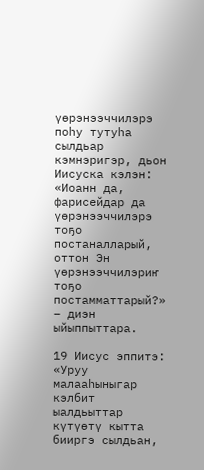үөрэнээччилэрэ поһу тутуһа сылдьар кэмнэригэр, дьон Иисуска кэлэн: «Иоанн да, фарисейдар да үөрэнээччилэрэ тоҕо постаналларый, оттон Эн үөрэнээччилэриҥ тоҕо постамматтарый?» – диэн ыйыппыттара.

19 Иисус эппитэ: «Уруу малааһыныгар кэлбит ыалдьыттар күтүөтү кытта бииргэ сылдьан,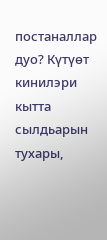постаналлар дуо? Күтүөт кинилэри кытта сылдьарын тухары,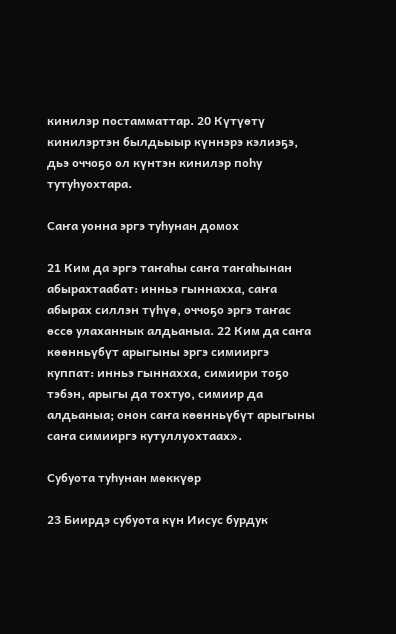кинилэр постамматтар. 20 Күтүөтү кинилэртэн былдьыыр күннэрэ кэлиэҕэ, дьэ оччоҕо ол күнтэн кинилэр поһу тутуһуохтара.

Саҥа уонна эргэ туһунан домох

21 Ким да эргэ таҥаһы саҥа таҥаһынан абырахтаабат: инньэ гыннахха, саҥа абырах силлэн түһүө, оччоҕо эргэ таҥас өссө улаханнык алдьаныа. 22 Ким да саҥа көөнньүбүт арыгыны эргэ симииргэ куппат: инньэ гыннахха, симиири тоҕо тэбэн, арыгы да тохтуо, симиир да алдьаныа; онон саҥа көөнньүбүт арыгыны саҥа симииргэ кутуллуохтаах».

Субуота туһунан мөккүөр

23 Биирдэ субуота күн Иисус бурдук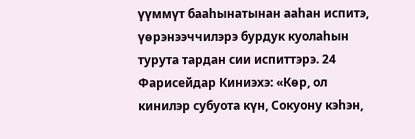үүммүт бааһынатынан ааһан испитэ, үөрэнээччилэрэ бурдук куолаһын турута тардан сии испиттэрэ. 24 Фарисейдар Киниэхэ: «Көр, ол кинилэр субуота күн, Сокуону кэһэн,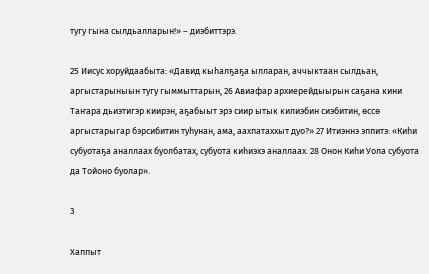тугу гына сылдьалларын!» – диэбиттэрэ.

25 Иисус хоруйдаабыта: «Давид кыһалҕаҕа ылларан, аччыктаан сылдьан, аргыстарыныын тугу гыммыттарын, 26 Авиафар архиерейдыырын саҕана кини Таҥара дьиэтигэр киирэн, аҕабыыт эрэ сиир ытык килиэбин сиэбитин, өссө аргыстарыгар бэрсибитин туһунан, ама, аахпатаххыт дуо?» 27 Итиэннэ эппитэ: «Киһи субуотаҕа аналлаах буолбатах, субуота киһиэхэ аналлаах. 28 Онон Киһи Уола субуота да Тойоно буолар».

3

Хаппыт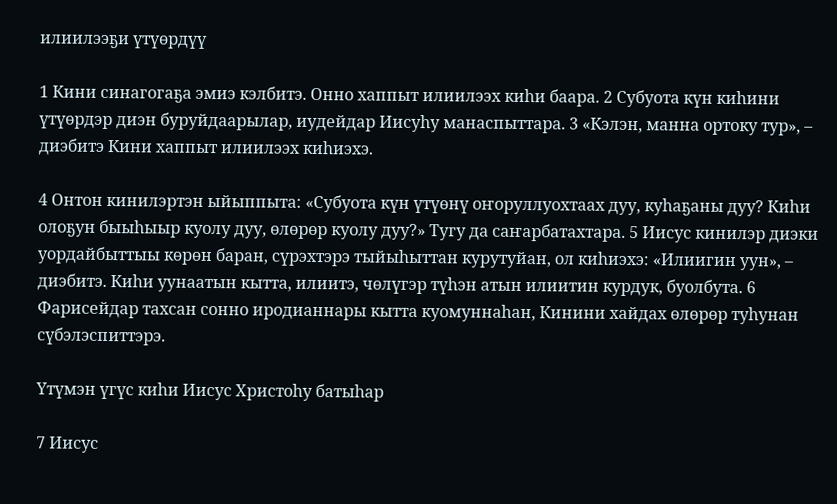илиилээҕи үтүөрдүү

1 Кини синагогаҕа эмиэ кэлбитэ. Онно хаппыт илиилээх киһи баара. 2 Субуота күн киһини үтүөрдэр диэн буруйдаарылар, иудейдар Иисуһу манаспыттара. 3 «Кэлэн, манна ортоку тур», – диэбитэ Кини хаппыт илиилээх киһиэхэ.

4 Онтон кинилэртэн ыйыппыта: «Субуота күн үтүөнү оҥоруллуохтаах дуу, куһаҕаны дуу? Киһи олоҕун быыһыыр куолу дуу, өлөрөр куолу дуу?» Тугу да саҥарбатахтара. 5 Иисус кинилэр диэки уордайбыттыы көрөн баран, сүрэхтэрэ тыйыһыттан курутуйан, ол киһиэхэ: «Илиигин уун», – диэбитэ. Киһи уунаатын кытта, илиитэ, чөлүгэр түһэн атын илиитин курдук, буолбута. 6 Фарисейдар тахсан сонно иродианнары кытта куомуннаһан, Кинини хайдах өлөрөр туһунан сүбэлэспиттэрэ.

Үтүмэн үгүс киһи Иисус Христоһу батыһар

7 Иисус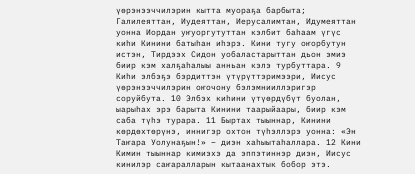үөрэнээччилэрин кытта муораҕа барбыта; Галилеяттан, Иудеяттан, Иерусалимтан, Идумеяттан уонна Иордан уҥуоргутуттан кэлбит баһаам үгүс киһи Кинини батыһан иһэрэ. Кини тугу оҥорбутун истэн, Тирдээх Сидон уобаластарыттан дьон эмиэ биир кэм халҕаһалыы анньан кэлэ турбуттара. 9 Киһи элбэҕэ бэрдиттэн үтүрүттэримээри, Иисус үөрэнээччилэрин оҥочону бэлэмнииллэригэр соруйбута. 10 Элбэх киһини үтүөрдүбүт буолан, ыарыһах эрэ барыта Кинини таарыйаары, биир кэм саба түһэ турара. 11 Быртах тыыннар, Кинини көрдөхтөрүнэ, иннигэр охтон түһэллэрэ уонна: «Эн Таҥара Уолунаҕын!» – диэн хаһыытаһаллара. 12 Кини Кимин тыыннар кимиэхэ да эппэтиннэр диэн, Иисус кинилэр саҥаралларын кытаанахтык бобор этэ.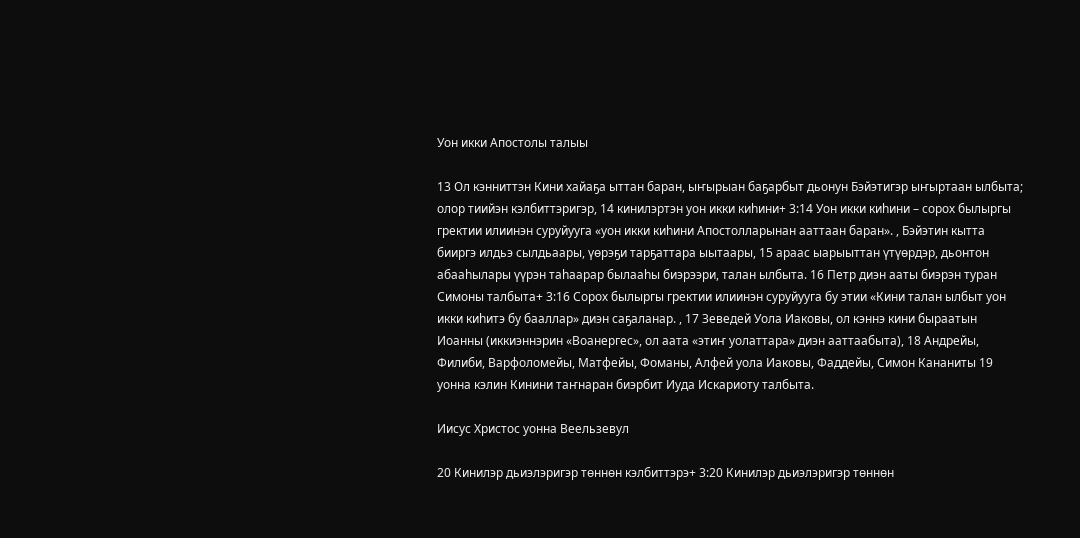Уон икки Апостолы талыы

13 Ол кэнниттэн Кини хайаҕа ыттан баран, ыҥырыан баҕарбыт дьонун Бэйэтигэр ыҥыртаан ылбыта; олор тиийэн кэлбиттэригэр, 14 кинилэртэн уон икки киһини+ 3:14 Уон икки киһини – сорох былыргы гректии илиинэн суруйууга «уон икки киһини Апостолларынан ааттаан баран». , Бэйэтин кытта бииргэ илдьэ сылдьаары, үөрэҕи тарҕаттара ыытаары, 15 араас ыарыыттан үтүөрдэр, дьонтон абааһылары үүрэн таһаарар былааһы биэрээри, талан ылбыта. 16 Петр диэн ааты биэрэн туран Симоны талбыта+ 3:16 Сорох былыргы гректии илиинэн суруйууга бу этии «Кини талан ылбыт уон икки киһитэ бу бааллар» диэн саҕаланар. , 17 Зеведей Уола Иаковы, ол кэннэ кини быраатын Иоанны (иккиэннэрин «Воанергес», ол аата «этиҥ уолаттара» диэн ааттаабыта), 18 Андрейы, Филиби, Варфоломейы, Матфейы, Фоманы, Алфей уола Иаковы, Фаддейы, Симон Кананиты 19 уонна кэлин Кинини таҥнаран биэрбит Иуда Искариоту талбыта.

Иисус Христос уонна Веельзевул

20 Кинилэр дьиэлэригэр төннөн кэлбиттэрэ+ 3:20 Кинилэр дьиэлэригэр төннөн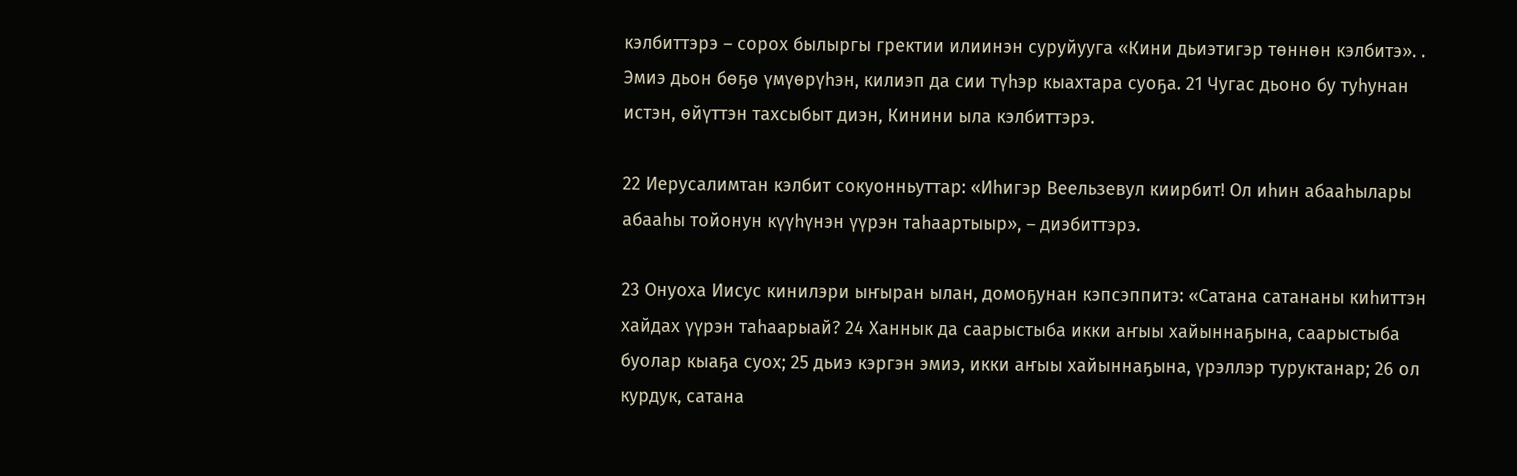кэлбиттэрэ – сорох былыргы гректии илиинэн суруйууга «Кини дьиэтигэр төннөн кэлбитэ». . Эмиэ дьон бөҕө үмүөрүһэн, килиэп да сии түһэр кыахтара суоҕа. 21 Чугас дьоно бу туһунан истэн, өйүттэн тахсыбыт диэн, Кинини ыла кэлбиттэрэ.

22 Иерусалимтан кэлбит сокуонньуттар: «Иһигэр Веельзевул киирбит! Ол иһин абааһылары абааһы тойонун күүһүнэн үүрэн таһаартыыр», – диэбиттэрэ.

23 Онуоха Иисус кинилэри ыҥыран ылан, домоҕунан кэпсэппитэ: «Сатана сатананы киһиттэн хайдах үүрэн таһаарыай? 24 Ханнык да саарыстыба икки аҥыы хайыннаҕына, саарыстыба буолар кыаҕа суох; 25 дьиэ кэргэн эмиэ, икки аҥыы хайыннаҕына, үрэллэр туруктанар; 26 ол курдук, сатана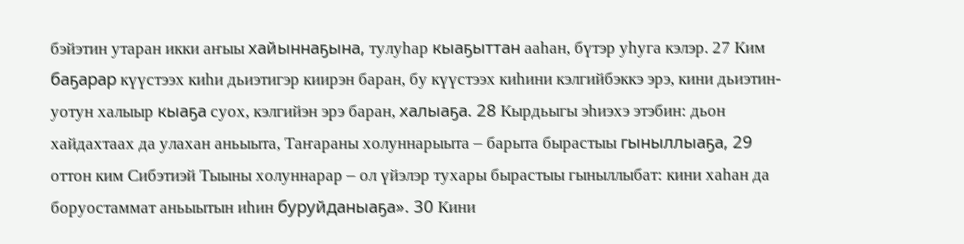бэйэтин утаран икки аҥыы хайыннаҕына, тулуһар кыаҕыттан ааһан, бүтэр уһуга кэлэр. 27 Ким баҕарар күүстээх киһи дьиэтигэр киирэн баран, бу күүстээх киһини кэлгийбэккэ эрэ, кини дьиэтин-уотун халыыр кыаҕа суох, кэлгийэн эрэ баран, халыаҕа. 28 Кырдьыгы эһиэхэ этэбин: дьон хайдахтаах да улахан аньыыта, Таҥараны холуннарыыта – барыта бырастыы гыныллыаҕа, 29 оттон ким Сибэтиэй Тыыны холуннарар – ол үйэлэр тухары бырастыы гыныллыбат: кини хаһан да боруостаммат аньыытын иһин буруйданыаҕа». 30 Кини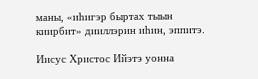маны, «иһигэр быртах тыын киирбит» дииллэрин иһин, эппитэ.

Иисус Христос Ийэтэ уонна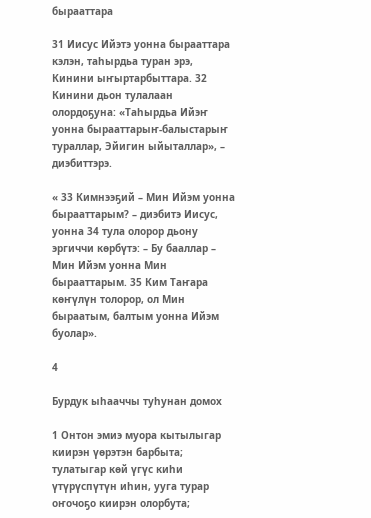бырааттара

31 Иисус Ийэтэ уонна бырааттара кэлэн, таһырдьа туран эрэ, Кинини ыҥыртарбыттара. 32 Кинини дьон тулалаан олордоҕуна: «Таһырдьа Ийэҥ уонна бырааттарыҥ-балыстарыҥ тураллар, Эйигин ыйыталлар», – диэбиттэрэ.

« 33 Кимнээҕий – Мин Ийэм уонна бырааттарым? – диэбитэ Иисус, уонна 34 тула олорор дьону эргиччи көрбүтэ: – Бу бааллар – Мин Ийэм уонна Мин бырааттарым. 35 Ким Таҥара көҥүлүн толорор, ол Мин быраатым, балтым уонна Ийэм буолар».

4

Бурдук ыһааччы туһунан домох

1 Онтон эмиэ муора кытылыгар киирэн үөрэтэн барбыта; тулатыгар көй үгүс киһи үтүрүспүтүн иһин, ууга турар оҥочоҕо киирэн олорбута;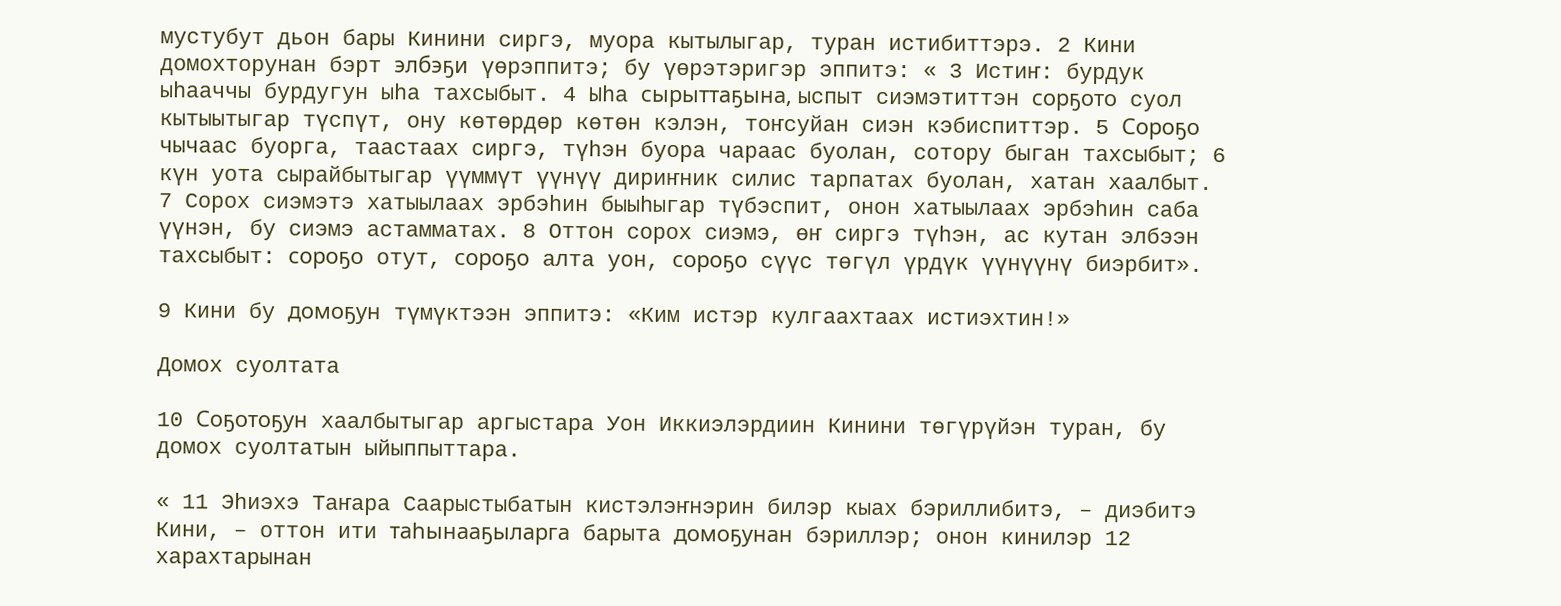мустубут дьон бары Кинини сиргэ, муора кытылыгар, туран истибиттэрэ. 2 Кини домохторунан бэрт элбэҕи үөрэппитэ; бу үөрэтэригэр эппитэ: « 3 Истиҥ: бурдук ыһааччы бурдугун ыһа тахсыбыт. 4 Ыһа сырыттаҕына, ыспыт сиэмэтиттэн сорҕото суол кытыытыгар түспүт, ону көтөрдөр көтөн кэлэн, тоҥсуйан сиэн кэбиспиттэр. 5 Сороҕо чычаас буорга, таастаах сиргэ, түһэн буора чараас буолан, сотору быган тахсыбыт; 6 күн уота сырайбытыгар үүммүт үүнүү дириҥник силис тарпатах буолан, хатан хаалбыт. 7 Сорох сиэмэтэ хатыылаах эрбэһин быыһыгар түбэспит, онон хатыылаах эрбэһин саба үүнэн, бу сиэмэ астамматах. 8 Оттон сорох сиэмэ, өҥ сиргэ түһэн, ас кутан элбээн тахсыбыт: сороҕо отут, сороҕо алта уон, сороҕо сүүс төгүл үрдүк үүнүүнү биэрбит».

9 Кини бу домоҕун түмүктээн эппитэ: «Ким истэр кулгаахтаах истиэхтин!»

Домох суолтата

10 Соҕотоҕун хаалбытыгар аргыстара Уон Иккиэлэрдиин Кинини төгүрүйэн туран, бу домох суолтатын ыйыппыттара.

« 11 Эһиэхэ Таҥара Саарыстыбатын кистэлэҥнэрин билэр кыах бэриллибитэ, – диэбитэ Кини, – оттон ити таһынааҕыларга барыта домоҕунан бэриллэр; онон кинилэр 12 харахтарынан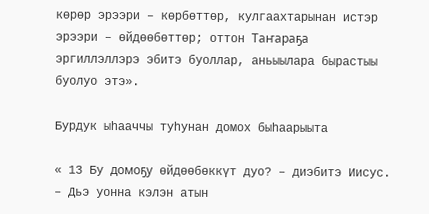көрөр эрээри – көрбөттөр, кулгаахтарынан истэр эрээри – өйдөөбөттөр; оттон Таҥараҕа эргиллэллэрэ эбитэ буоллар, аньыылара бырастыы буолуо этэ».

Бурдук ыһааччы туһунан домох быһаарыыта

« 13 Бу домоҕу өйдөөбөккүт дуо? – диэбитэ Иисус. – Дьэ уонна кэлэн атын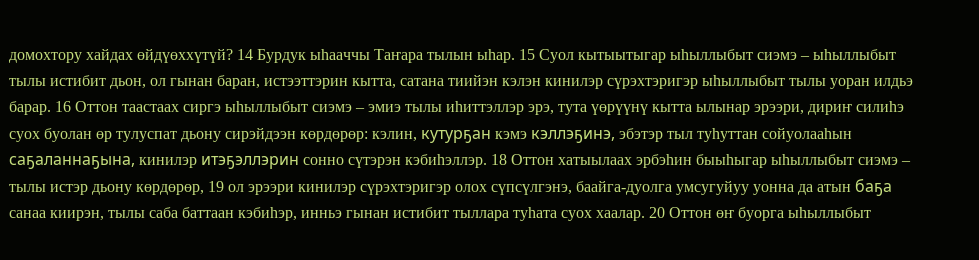домохтору хайдах өйдүөххүтүй? 14 Бурдук ыһааччы Таҥара тылын ыһар. 15 Суол кытыытыгар ыһыллыбыт сиэмэ – ыһыллыбыт тылы истибит дьон, ол гынан баран, истээттэрин кытта, сатана тиийэн кэлэн кинилэр сүрэхтэригэр ыһыллыбыт тылы уоран илдьэ барар. 16 Оттон таастаах сиргэ ыһыллыбыт сиэмэ – эмиэ тылы иһиттэллэр эрэ, тута үөрүүнү кытта ылынар эрээри, дириҥ силиһэ суох буолан өр тулуспат дьону сирэйдээн көрдөрөр: кэлин, кутурҕан кэмэ кэллэҕинэ, эбэтэр тыл туһуттан сойуолааһын саҕаланнаҕына, кинилэр итэҕэллэрин сонно сүтэрэн кэбиһэллэр. 18 Оттон хатыылаах эрбэһин быыһыгар ыһыллыбыт сиэмэ – тылы истэр дьону көрдөрөр, 19 ол эрээри кинилэр сүрэхтэригэр олох сүпсүлгэнэ, баайга-дуолга умсугуйуу уонна да атын баҕа санаа киирэн, тылы саба баттаан кэбиһэр, инньэ гынан истибит тыллара туһата суох хаалар. 20 Оттон өҥ буорга ыһыллыбыт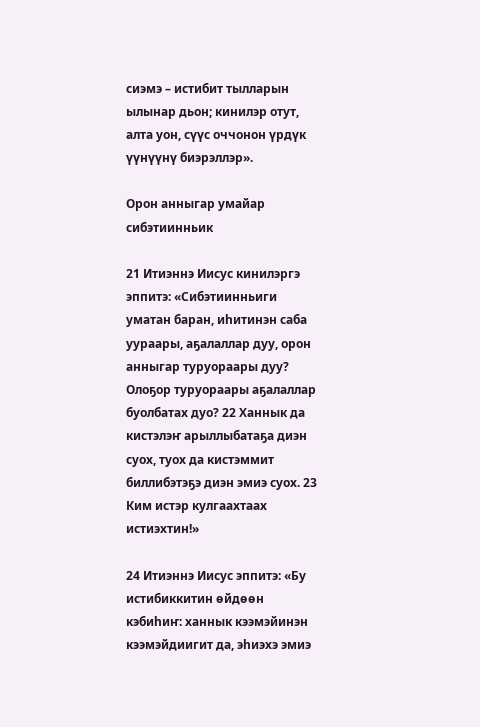сиэмэ – истибит тылларын ылынар дьон; кинилэр отут, алта уон, сүүс оччонон үрдүк үүнүүнү биэрэллэр».

Орон анныгар умайар сибэтиинньик

21 Итиэннэ Иисус кинилэргэ эппитэ: «Сибэтиинньиги уматан баран, иһитинэн саба уураары, аҕалаллар дуу, орон анныгар туруораары дуу? Олоҕор туруораары аҕалаллар буолбатах дуо? 22 Ханнык да кистэлэҥ арыллыбатаҕа диэн суох, туох да кистэммит биллибэтэҕэ диэн эмиэ суох. 23 Ким истэр кулгаахтаах истиэхтин!»

24 Итиэннэ Иисус эппитэ: «Бу истибиккитин өйдөөн кэбиһиҥ: ханнык кээмэйинэн кээмэйдиигит да, эһиэхэ эмиэ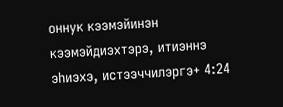оннук кээмэйинэн кээмэйдиэхтэрэ, итиэннэ эһиэхэ, истээччилэргэ+ 4:24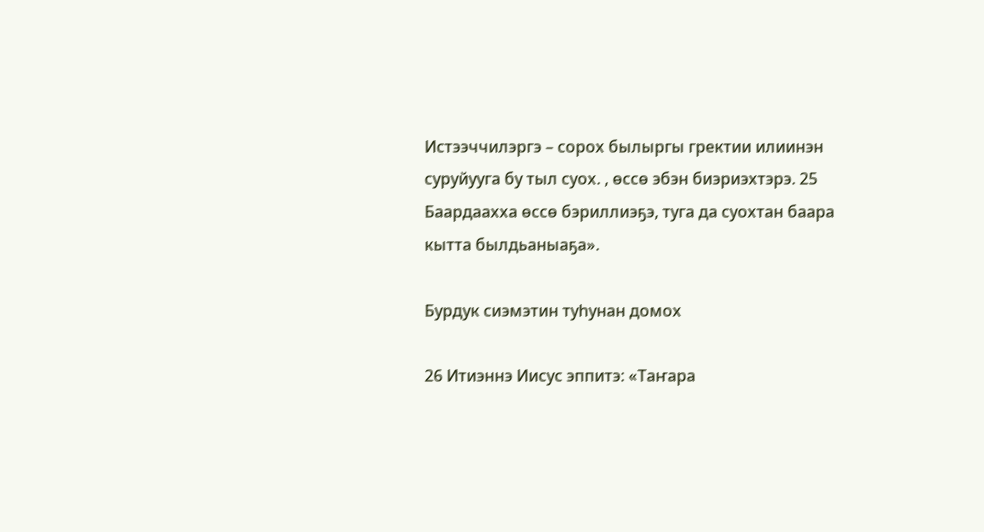Истээччилэргэ – сорох былыргы гректии илиинэн суруйууга бу тыл суох. , өссө эбэн биэриэхтэрэ. 25 Баардаахха өссө бэриллиэҕэ, туга да суохтан баара кытта былдьаныаҕа».

Бурдук сиэмэтин туһунан домох

26 Итиэннэ Иисус эппитэ: «Таҥара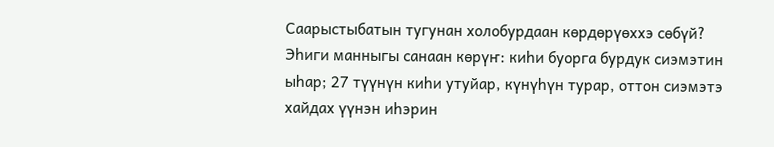Саарыстыбатын тугунан холобурдаан көрдөрүөххэ сөбүй? Эһиги манныгы санаан көрүҥ: киһи буорга бурдук сиэмэтин ыһар; 27 түүнүн киһи утуйар, күнүһүн турар, оттон сиэмэтэ хайдах үүнэн иһэрин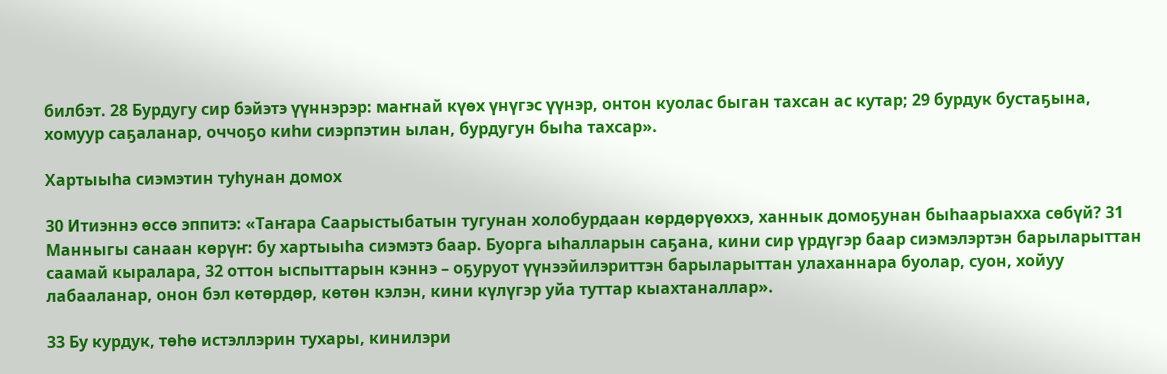билбэт. 28 Бурдугу сир бэйэтэ үүннэрэр: маҥнай күөх үнүгэс үүнэр, онтон куолас быган тахсан ас кутар; 29 бурдук бустаҕына, хомуур саҕаланар, оччоҕо киһи сиэрпэтин ылан, бурдугун быһа тахсар».

Хартыыһа сиэмэтин туһунан домох

30 Итиэннэ өссө эппитэ: «Таҥара Саарыстыбатын тугунан холобурдаан көрдөрүөххэ, ханнык домоҕунан быһаарыахха сөбүй? 31 Манныгы санаан көрүҥ: бу хартыыһа сиэмэтэ баар. Буорга ыһалларын саҕана, кини сир үрдүгэр баар сиэмэлэртэн барыларыттан саамай кыралара, 32 оттон ыспыттарын кэннэ – оҕуруот үүнээйилэриттэн барыларыттан улаханнара буолар, суон, хойуу лабааланар, онон бэл көтөрдөр, көтөн кэлэн, кини күлүгэр уйа туттар кыахтаналлар».

33 Бу курдук, төһө истэллэрин тухары, кинилэри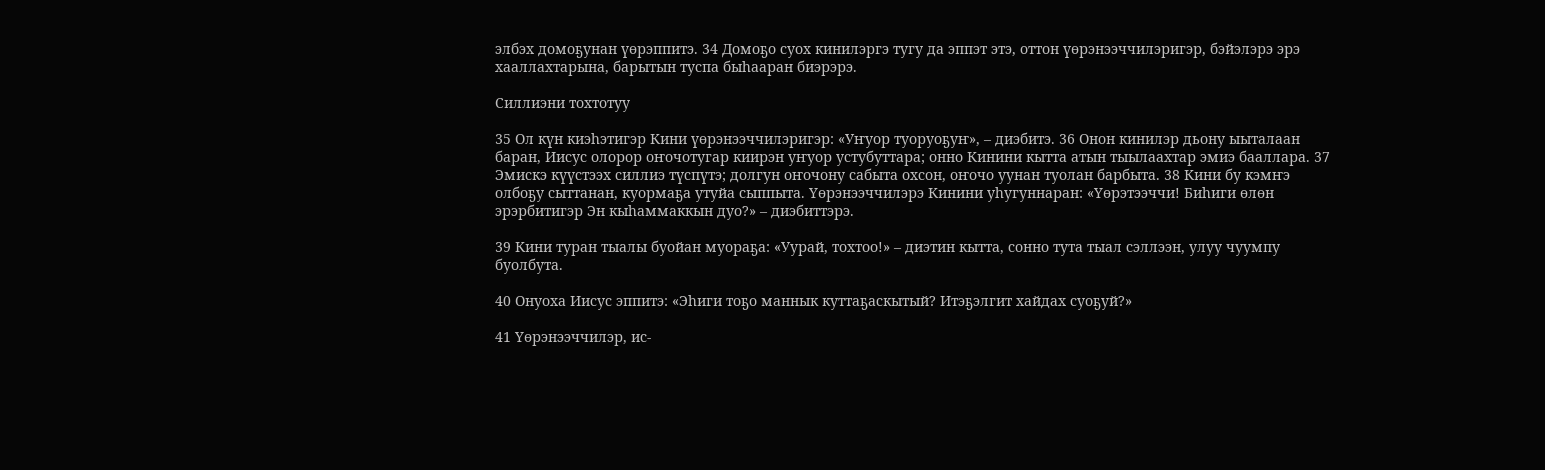элбэх домоҕунан үөрэппитэ. 34 Домоҕо суох кинилэргэ тугу да эппэт этэ, оттон үөрэнээччилэригэр, бэйэлэрэ эрэ хааллахтарына, барытын туспа быһааран биэрэрэ.

Силлиэни тохтотуу

35 Ол күн киэһэтигэр Кини үөрэнээччилэригэр: «Уҥуор туоруоҕуҥ», – диэбитэ. 36 Онон кинилэр дьону ыыталаан баран, Иисус олорор оҥочотугар киирэн уҥуор устубуттара; онно Кинини кытта атын тыылаахтар эмиэ бааллара. 37 Эмискэ күүстээх силлиэ түспүтэ; долгун оҥочону сабыта охсон, оҥочо уунан туолан барбыта. 38 Кини бу кэмҥэ олбоҕу сыттанан, куормаҕа утуйа сыппыта. Үөрэнээччилэрэ Кинини уһугуннаран: «Үөрэтээччи! Биһиги өлөн эрэрбитигэр Эн кыһаммаккын дуо?» – диэбиттэрэ.

39 Кини туран тыалы буойан муораҕа: «Уурай, тохтоо!» – диэтин кытта, сонно тута тыал сэллээн, улуу чуумпу буолбута.

40 Онуоха Иисус эппитэ: «Эһиги тоҕо маннык куттаҕаскытый? Итэҕэлгит хайдах суоҕуй?»

41 Үөрэнээччилэр, ис-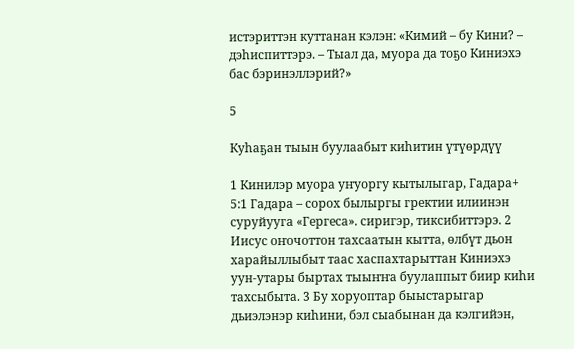истэриттэн куттанан кэлэн: «Кимий – бу Кини? – дэһиспиттэрэ. – Тыал да, муора да тоҕо Киниэхэ бас бэринэллэрий?»

5

Куһаҕан тыын буулаабыт киһитин үтүөрдүү

1 Кинилэр муора уҥуоргу кытылыгар, Гадара+ 5:1 Гадара – сорох былыргы гректии илиинэн суруйууга «Гергеса». сиригэр, тиксибиттэрэ. 2 Иисус оҥочоттон тахсаатын кытта, өлбүт дьон харайыллыбыт таас хаспахтарыттан Киниэхэ уун-утары быртах тыыҥҥа буулаппыт биир киһи тахсыбыта. 3 Бу хоруоптар быыстарыгар дьиэлэнэр киһини, бэл сыабынан да кэлгийэн,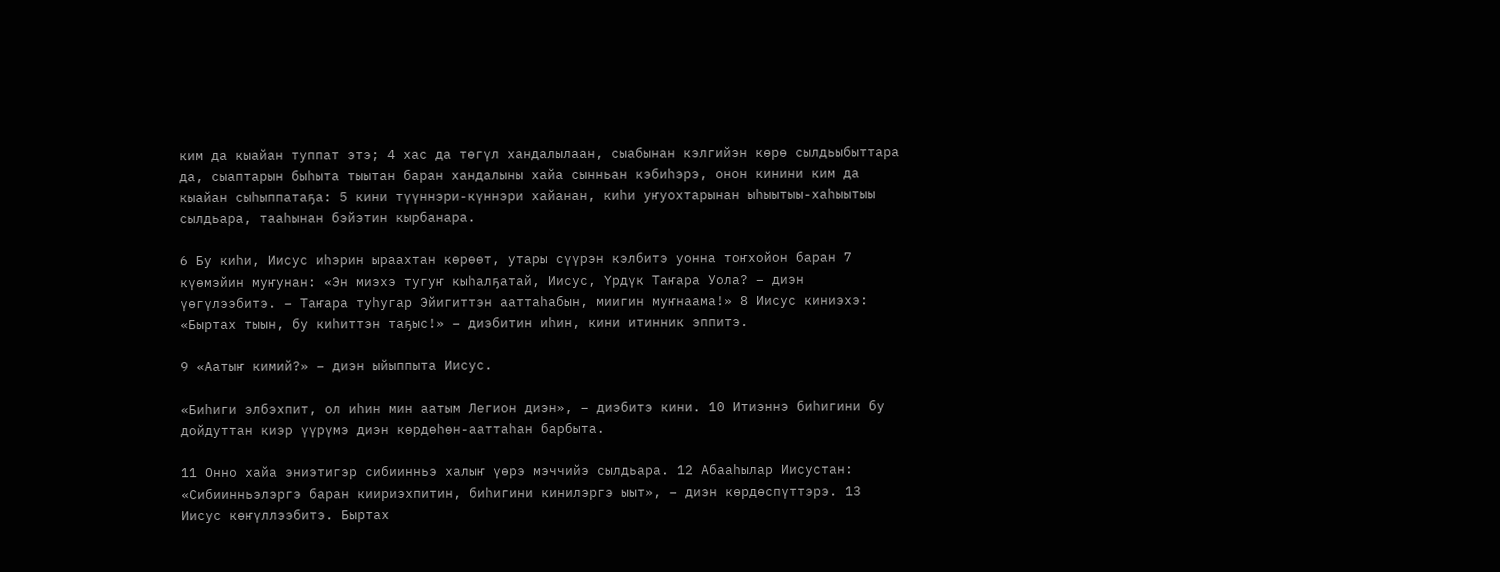ким да кыайан туппат этэ; 4 хас да төгүл хандалылаан, сыабынан кэлгийэн көрө сылдьыбыттара да, сыаптарын быһыта тыытан баран хандалыны хайа сынньан кэбиһэрэ, онон кинини ким да кыайан сыһыппатаҕа: 5 кини түүннэри-күннэри хайанан, киһи уҥуохтарынан ыһыытыы-хаһыытыы сылдьара, тааһынан бэйэтин кырбанара.

6 Бу киһи, Иисус иһэрин ыраахтан көрөөт, утары сүүрэн кэлбитэ уонна тоҥхойон баран 7 күөмэйин муҥунан: «Эн миэхэ тугуҥ кыһалҕатай, Иисус, Үрдүк Таҥара Уола? – диэн үөгүлээбитэ. – Таҥара туһугар Эйигиттэн ааттаһабын, миигин муҥнаама!» 8 Иисус киниэхэ: «Быртах тыын, бу киһиттэн таҕыс!» – диэбитин иһин, кини итинник эппитэ.

9 «Аатыҥ кимий?» – диэн ыйыппыта Иисус.

«Биһиги элбэхпит, ол иһин мин аатым Легион диэн», – диэбитэ кини. 10 Итиэннэ биһигини бу дойдуттан киэр үүрүмэ диэн көрдөһөн-ааттаһан барбыта.

11 Онно хайа эниэтигэр сибиинньэ халыҥ үөрэ мэччийэ сылдьара. 12 Абааһылар Иисустан: «Сибиинньэлэргэ баран киириэхпитин, биһигини кинилэргэ ыыт», – диэн көрдөспүттэрэ. 13 Иисус көҥүллээбитэ. Быртах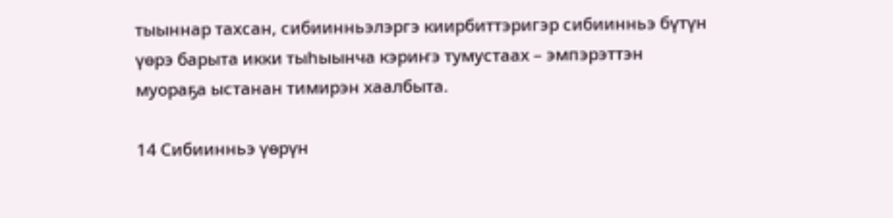тыыннар тахсан, сибиинньэлэргэ киирбиттэригэр сибиинньэ бүтүн үөрэ барыта икки тыһыынча кэриҥэ тумустаах – эмпэрэттэн муораҕа ыстанан тимирэн хаалбыта.

14 Сибиинньэ үөрүн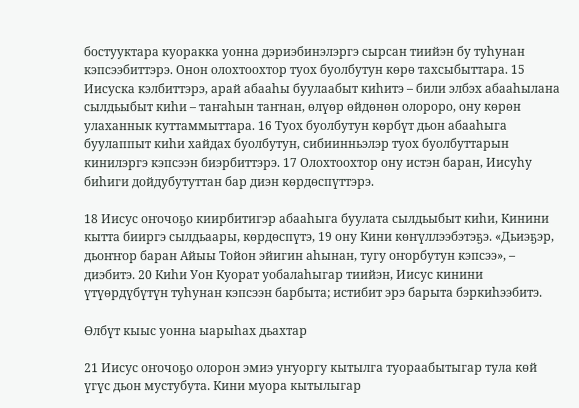бостууктара куоракка уонна дэриэбинэлэргэ сырсан тиийэн бу туһунан кэпсээбиттэрэ. Онон олохтоохтор туох буолбутун көрө тахсыбыттара. 15 Иисуска кэлбиттэрэ, арай абааһы буулаабыт киһитэ – били элбэх абааһылана сылдьыбыт киһи – таҥаһын таҥнан, өлүөр өйдөнөн олороро, ону көрөн улаханнык куттаммыттара. 16 Туох буолбутун көрбүт дьон абааһыга буулаппыт киһи хайдах буолбутун, сибиинньэлэр туох буолбуттарын кинилэргэ кэпсээн биэрбиттэрэ. 17 Олохтоохтор ону истэн баран, Иисуһу биһиги дойдубутуттан бар диэн көрдөспүттэрэ.

18 Иисус оҥочоҕо киирбитигэр абааһыга буулата сылдьыбыт киһи, Кинини кытта бииргэ сылдьаары, көрдөспүтэ, 19 ону Кини көҥүллээбэтэҕэ. «Дьиэҕэр, дьоҥҥор баран Айыы Тойон эйигин аһынан, тугу оҥорбутун кэпсээ», – диэбитэ. 20 Киһи Уон Куорат уобалаһыгар тиийэн, Иисус кинини үтүөрдүбүтүн туһунан кэпсээн барбыта; истибит эрэ барыта бэркиһээбитэ.

Өлбүт кыыс уонна ыарыһах дьахтар

21 Иисус оҥочоҕо олорон эмиэ уҥуоргу кытылга туораабытыгар тула көй үгүс дьон мустубута. Кини муора кытылыгар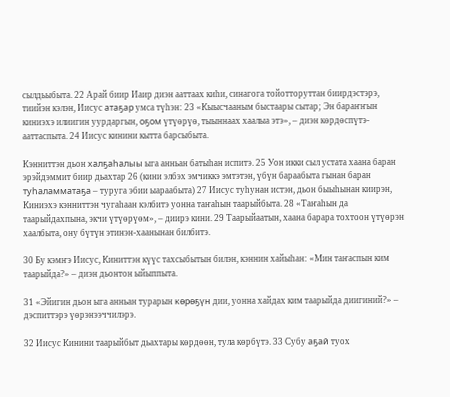сылдьыбыта. 22 Арай биир Иаир диэн ааттаах киһи, синагога тойотторуттан биирдэстэрэ, тиийэн кэлэн, Иисус атаҕар умса түһэн: 23 «Кыысчааным быстаары сытар; Эн бараҥҥын киниэхэ илиигин уурдаргын, оҕом үтүөрүө, тыыннаах хаалыа этэ», – диэн көрдөспүтэ-ааттаспыта. 24 Иисус кинини кытта барсыбыта.

Кэнниттэн дьон халҕаһалыы ыга анньан батыһан испитэ. 25 Уон икки сыл устата хаана баран эрэйдэммит биир дьахтар 26 (кини элбэх эмчиккэ эмтэтэн, үбүн бараабыта гынан баран туһаламматаҕа – туруга эбии ыараабыта) 27 Иисус туһунан истэн, дьон быыһынан киирэн, Киниэхэ кэнниттэн чугаһаан кэлбитэ уонна таҥаһын таарыйбыта. 28 «Таҥаһын да таарыйдахпына, экчи үтүөрүөм», – диирэ кини. 29 Таарыйаатын, хаана барара тохтоон үтүөрэн хаалбыта, ону бүтүн этинэн-хаанынан билбитэ.

30 Бу кэмҥэ Иисус, Киниттэн күүс тахсыбытын билэн, кэннин хайыһан: «Мин таҥаспын ким таарыйда?» – диэн дьонтон ыйыппыта.

31 «Эйигин дьон ыга анньан турарын көрөҕүн дии, уонна хайдах ким таарыйда диигиний?» – дэспиттэрэ үөрэнээччилэрэ.

32 Иисус Кинини таарыйбыт дьахтары көрдөөн, тула көрбүтэ. 33 Субу аҕай туох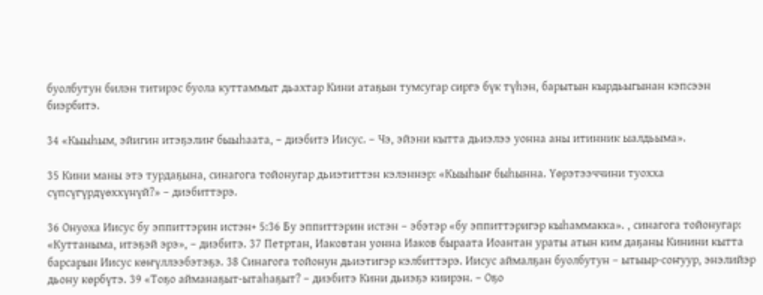буолбутун билэн титирэс буола куттаммыт дьахтар Кини атаҕын тумсугар сиргэ бүк түһэн, барытын кырдьыгынан кэпсээн биэрбитэ.

34 «Кыыһым, эйигин итэҕэлиҥ быыһаата, – диэбитэ Иисус. – Чэ, эйэни кытта дьиэлээ уонна аны итинник ыалдьыма».

35 Кини маны этэ турдаҕына, синагога тойонугар дьиэтиттэн кэлэннэр: «Кыыһыҥ быһынна. Үөрэтээччини туохха сүпсүгүрдүөххүнүй?» – диэбиттэрэ.

36 Онуоха Иисус бу эппиттэрин истэн+ 5:36 Бу эппиттэрин истэн – эбэтэр «бу эппиттэригэр кыһаммакка». , синагога тойонугар: «Куттаныма, итэҕэй эрэ», – диэбитэ. 37 Петртан, Иаковтан уонна Иаков быраата Иоантан ураты атын ким даҕаны Кинини кытта барсарын Иисус көҥүллээбэтэҕэ. 38 Синагога тойонун дьиэтигэр кэлбиттэрэ. Иисус аймалҕан буолбутун – ытыыр-соҥуур, энэлийэр дьону көрбүтэ. 39 «Тоҕо айманаҕыт-ытаһаҕыт? – диэбитэ Кини дьиэҕэ киирэн. – Оҕо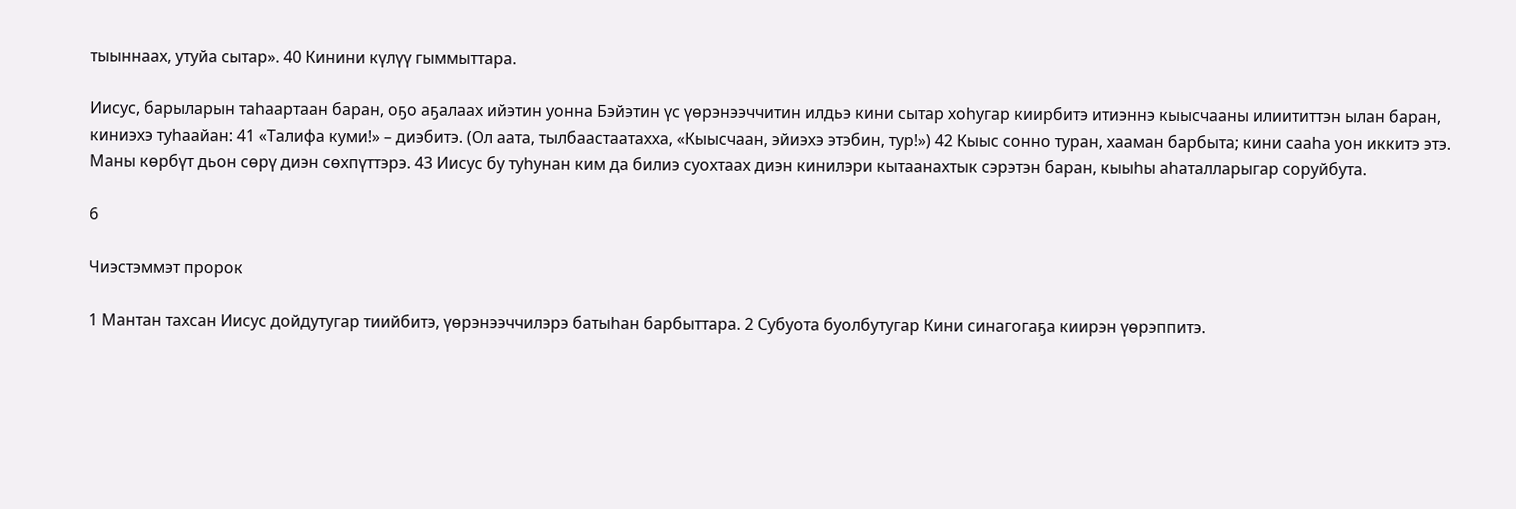тыыннаах, утуйа сытар». 40 Кинини күлүү гыммыттара.

Иисус, барыларын таһаартаан баран, оҕо аҕалаах ийэтин уонна Бэйэтин үс үөрэнээччитин илдьэ кини сытар хоһугар киирбитэ итиэннэ кыысчааны илиититтэн ылан баран, киниэхэ туһаайан: 41 «Талифа куми!» – диэбитэ. (Ол аата, тылбаастаатахха, «Кыысчаан, эйиэхэ этэбин, тур!») 42 Кыыс сонно туран, хааман барбыта; кини сааһа уон иккитэ этэ. Маны көрбүт дьон сөрү диэн сөхпүттэрэ. 43 Иисус бу туһунан ким да билиэ суохтаах диэн кинилэри кытаанахтык сэрэтэн баран, кыыһы аһаталларыгар соруйбута.

6

Чиэстэммэт пророк

1 Мантан тахсан Иисус дойдутугар тиийбитэ, үөрэнээччилэрэ батыһан барбыттара. 2 Субуота буолбутугар Кини синагогаҕа киирэн үөрэппитэ.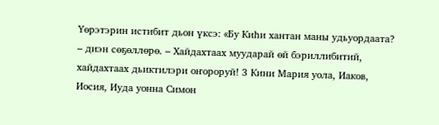Үөрэтэрин истибит дьон үксэ: «Бу Киһи хантан маны удьуордаата? – диэн сөҕөллөрө. – Хайдахтаах муударай өй бэриллибитий, хайдахтаах дьиктилэри оҥороруй! 3 Кини Мария уола, Иаков, Иосия, Иуда уонна Симон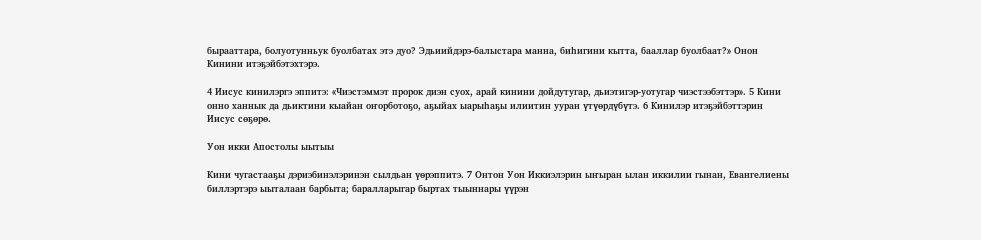бырааттара, болуотунньук буолбатах этэ дуо? Эдьиийдэрэ-балыстара манна, биһигини кытта, бааллар буолбаат?» Онон Кинини итэҕэйбэтэхтэрэ.

4 Иисус кинилэргэ эппитэ: «Чиэстэммэт пророк диэн суох, арай кинини дойдутугар, дьиэтигэр-уотугар чиэстээбэттэр». 5 Кини онно ханнык да дьиктини кыайан оҥорботоҕо, аҕыйах ыарыһаҕы илиитин ууран үтүөрдүбүтэ. 6 Кинилэр итэҕэйбэттэрин Иисус сөҕөрө.

Уон икки Апостолы ыытыы

Кини чугастааҕы дэриэбинэлэринэн сылдьан үөрэппитэ. 7 Онтон Уон Иккиэлэрин ыҥыран ылан иккилии гынан, Евангелиены биллэртэрэ ыыталаан барбыта; баралларыгар быртах тыыннары үүрэн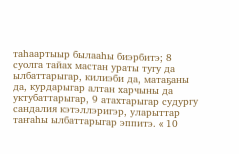таһаартыыр былааһы биэрбитэ; 8 суолга тайах мастан ураты тугу да ылбаттарыгар, килиэби да, матаҕаны да, курдарыгар алтан харчыны да уктубаттарыгар, 9 атахтарыгар судургу сандалия кэтэллэригэр, уларыттар таҥаһы ылбаттарыгар эппитэ. « 10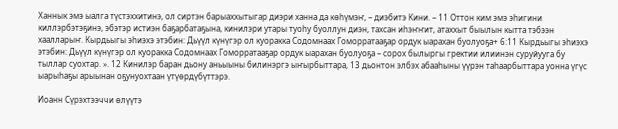Ханнык эмэ ыалга түстэххитинэ, ол сиртэн барыаххытыгар диэри ханна да көһүмэҥ, – диэбитэ Кини. – 11 Оттон ким эмэ эһигини киллэрбэтэҕинэ, эбэтэр истиэн баҕарбатаҕына, кинилэри утары туоһу буоллун диэн, тахсан иһэҥҥит, атаххыт быылын кытта тэбээн хаалларыҥ. Кырдьыгы эһиэхэ этэбин: Дьүүл күнүгэр ол куоракка Содомнаах Гоморратааҕар ордук ыарахан буолуоҕа+ 6:11 Кырдьыгы эһиэхэ этэбин: Дьүүл күнүгэр ол куоракка Содомнаах Гоморратааҕар ордук ыарахан буолуоҕа – сорох былыргы гректии илиинэн суруйууга бу тыллар суохтар. ». 12 Кинилэр баран дьону аньыыны билинэргэ ыҥырбыттара, 13 дьонтон элбэх абааһыны үүрэн таһаарбыттара уонна үгүс ыарыһаҕы арыынан оҕунуохтаан үтүөрдүбүттэрэ.

Иоанн Сүрэхтээччи өлүүтэ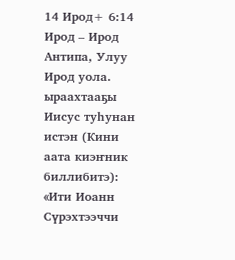14 Ирод+ 6:14 Ирод – Ирод Антипа, Улуу Ирод уола. ыраахтааҕы Иисус туһунан истэн (Кини аата киэҥник биллибитэ): «Ити Иоанн Сүрэхтээччи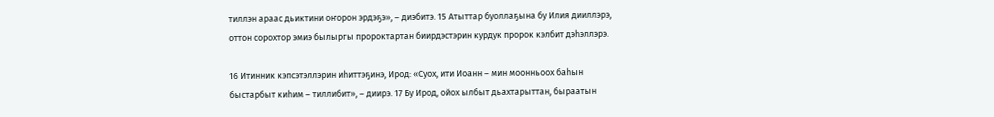тиллэн араас дьиктини оҥорон эрдэҕэ», – диэбитэ. 15 Атыттар буоллаҕына бу Илия дииллэрэ, оттон сорохтор эмиэ былыргы пророктартан биирдэстэрин курдук пророк кэлбит дэһэллэрэ.

16 Итинник кэпсэтэллэрин иһиттэҕинэ, Ирод: «Суох, ити Иоанн – мин моонньоох баһын быстарбыт киһим – тиллибит», – диирэ. 17 Бу Ирод, ойох ылбыт дьахтарыттан, быраатын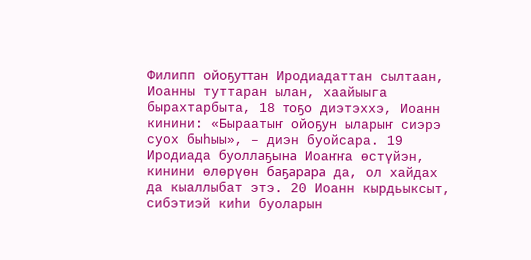Филипп ойоҕуттан Иродиадаттан сылтаан, Иоанны туттаран ылан, хаайыыга бырахтарбыта, 18 тоҕо диэтэххэ, Иоанн кинини: «Быраатыҥ ойоҕун ыларыҥ сиэрэ суох быһыы», – диэн буойсара. 19 Иродиада буоллаҕына Иоаҥҥа өстүйэн, кинини өлөрүөн баҕарара да, ол хайдах да кыаллыбат этэ. 20 Иоанн кырдьыксыт, сибэтиэй киһи буоларын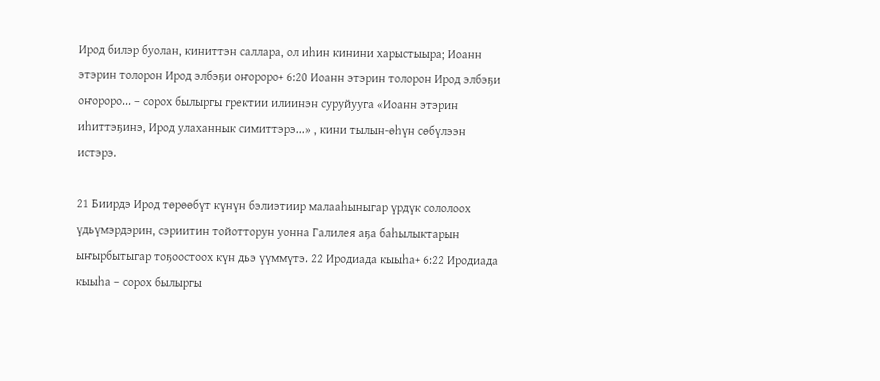Ирод билэр буолан, киниттэн саллара, ол иһин кинини харыстыыра; Иоанн этэрин толорон Ирод элбэҕи оҥороро+ 6:20 Иоанн этэрин толорон Ирод элбэҕи оҥороро... – сорох былыргы гректии илиинэн суруйууга «Иоанн этэрин иһиттэҕинэ, Ирод улаханнык симиттэрэ...» , кини тылын-өһүн сөбүлээн истэрэ.

21 Биирдэ Ирод төрөөбүт күнүн бэлиэтиир малааһыныгар үрдүк сололоох үдьүмэрдэрин, сэриитин тойотторун уонна Галилея аҕа баһылыктарын ыҥырбытыгар тоҕоостоох күн дьэ үүммүтэ. 22 Иродиада кыыһа+ 6:22 Иродиада кыыһа – сорох былыргы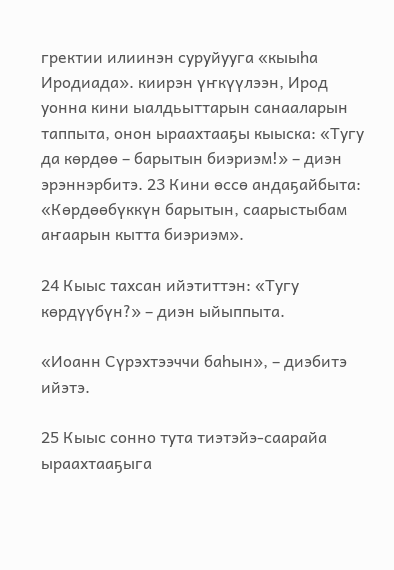гректии илиинэн суруйууга «кыыһа Иродиада». киирэн үҥкүүлээн, Ирод уонна кини ыалдьыттарын санааларын таппыта, онон ыраахтааҕы кыыска: «Тугу да көрдөө – барытын биэриэм!» – диэн эрэннэрбитэ. 23 Кини өссө андаҕайбыта: «Көрдөөбүккүн барытын, саарыстыбам аҥаарын кытта биэриэм».

24 Кыыс тахсан ийэтиттэн: «Тугу көрдүүбүн?» – диэн ыйыппыта.

«Иоанн Сүрэхтээччи баһын», – диэбитэ ийэтэ.

25 Кыыс сонно тута тиэтэйэ-саарайа ыраахтааҕыга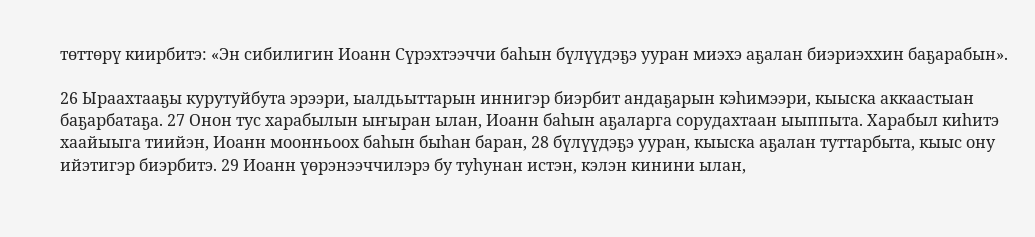төттөрү киирбитэ: «Эн сибилигин Иоанн Сүрэхтээччи баһын бүлүүдэҕэ ууран миэхэ аҕалан биэриэххин баҕарабын».

26 Ыраахтааҕы курутуйбута эрээри, ыалдьыттарын иннигэр биэрбит андаҕарын кэһимээри, кыыска аккаастыан баҕарбатаҕа. 27 Онон тус харабылын ыҥыран ылан, Иоанн баһын аҕаларга сорудахтаан ыыппыта. Харабыл киһитэ хаайыыга тиийэн, Иоанн моонньоох баһын быһан баран, 28 бүлүүдэҕэ ууран, кыыска аҕалан туттарбыта, кыыс ону ийэтигэр биэрбитэ. 29 Иоанн үөрэнээччилэрэ бу туһунан истэн, кэлэн кинини ылан,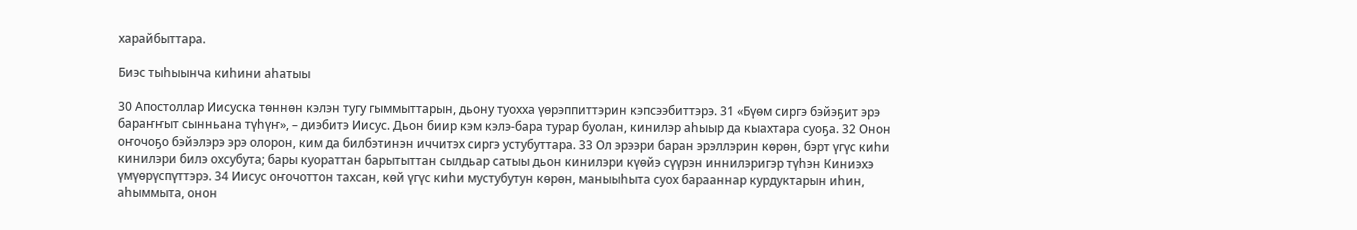харайбыттара.

Биэс тыһыынча киһини аһатыы

30 Апостоллар Иисуска төннөн кэлэн тугу гыммыттарын, дьону туохха үөрэппиттэрин кэпсээбиттэрэ. 31 «Бүөм сиргэ бэйэҕит эрэ бараҥҥыт сынньана түһүҥ», – диэбитэ Иисус. Дьон биир кэм кэлэ-бара турар буолан, кинилэр аһыыр да кыахтара суоҕа. 32 Онон оҥочоҕо бэйэлэрэ эрэ олорон, ким да билбэтинэн иччитэх сиргэ устубуттара. 33 Ол эрээри баран эрэллэрин көрөн, бэрт үгүс киһи кинилэри билэ охсубута; бары куораттан барытыттан сылдьар сатыы дьон кинилэри күөйэ сүүрэн иннилэригэр түһэн Киниэхэ үмүөрүспүттэрэ. 34 Иисус оҥочоттон тахсан, көй үгүс киһи мустубутун көрөн, маныыһыта суох барааннар курдуктарын иһин, аһыммыта, онон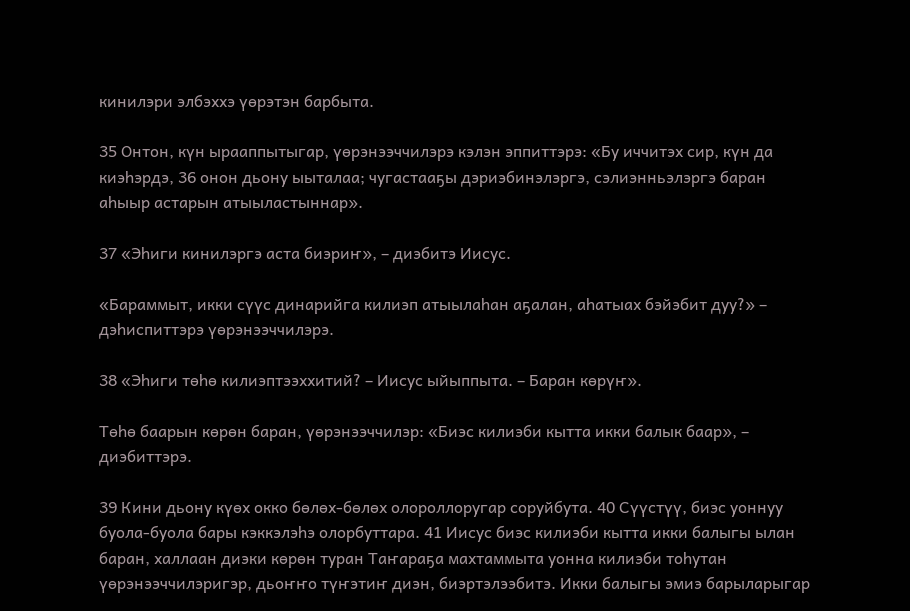кинилэри элбэххэ үөрэтэн барбыта.

35 Онтон, күн ырааппытыгар, үөрэнээччилэрэ кэлэн эппиттэрэ: «Бу иччитэх сир, күн да киэһэрдэ, 36 онон дьону ыыталаа; чугастааҕы дэриэбинэлэргэ, сэлиэнньэлэргэ баран аһыыр астарын атыыластыннар».

37 «Эһиги кинилэргэ аста биэриҥ», – диэбитэ Иисус.

«Бараммыт, икки сүүс динарийга килиэп атыылаһан аҕалан, аһатыах бэйэбит дуу?» – дэһиспиттэрэ үөрэнээччилэрэ.

38 «Эһиги төһө килиэптээххитий? – Иисус ыйыппыта. – Баран көрүҥ».

Төһө баарын көрөн баран, үөрэнээччилэр: «Биэс килиэби кытта икки балык баар», – диэбиттэрэ.

39 Кини дьону күөх окко бөлөх-бөлөх олороллоругар соруйбута. 40 Сүүстүү, биэс уоннуу буола-буола бары кэккэлэһэ олорбуттара. 41 Иисус биэс килиэби кытта икки балыгы ылан баран, халлаан диэки көрөн туран Таҥараҕа махтаммыта уонна килиэби тоһутан үөрэнээччилэригэр, дьоҥҥо түҥэтиҥ диэн, биэртэлээбитэ. Икки балыгы эмиэ барыларыгар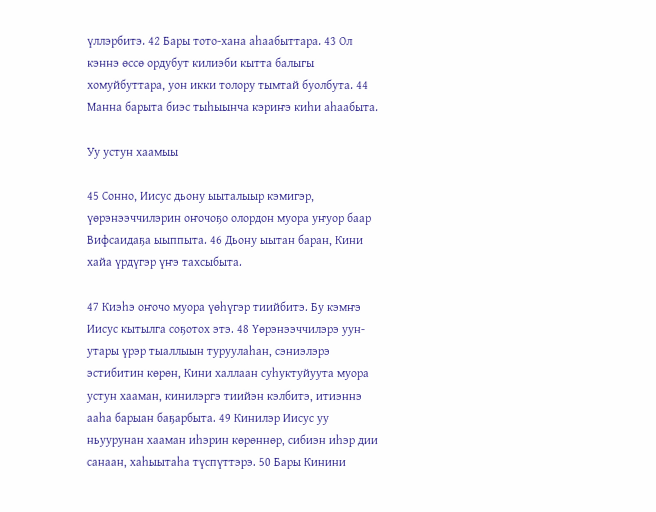үллэрбитэ. 42 Бары тото-хана аһаабыттара. 43 Ол кэннэ өссө ордубут килиэби кытта балыгы хомуйбуттара, уон икки толору тымтай буолбута. 44 Манна барыта биэс тыһыынча кэриҥэ киһи аһаабыта.

Уу устун хаамыы

45 Сонно, Иисус дьону ыыталыыр кэмигэр, үөрэнээччилэрин оҥочоҕо олордон муора уҥуор баар Вифсаидаҕа ыыппыта. 46 Дьону ыытан баран, Кини хайа үрдүгэр үҥэ тахсыбыта.

47 Киэһэ оҥочо муора үөһүгэр тиийбитэ. Бу кэмҥэ Иисус кытылга соҕотох этэ. 48 Үөрэнээччилэрэ уун-утары үрэр тыаллыын туруулаһан, сэниэлэрэ эстибитин көрөн, Кини халлаан суһуктуйуута муора устун хааман, кинилэргэ тиийэн кэлбитэ, итиэннэ ааһа барыан баҕарбыта. 49 Кинилэр Иисус уу ньуурунан хааман иһэрин көрөннөр, сибиэн иһэр дии санаан, хаһыытаһа түспүттэрэ. 50 Бары Кинини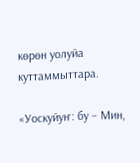көрөн уолуйа куттаммыттара.

«Уоскуйуҥ: бу – Мин,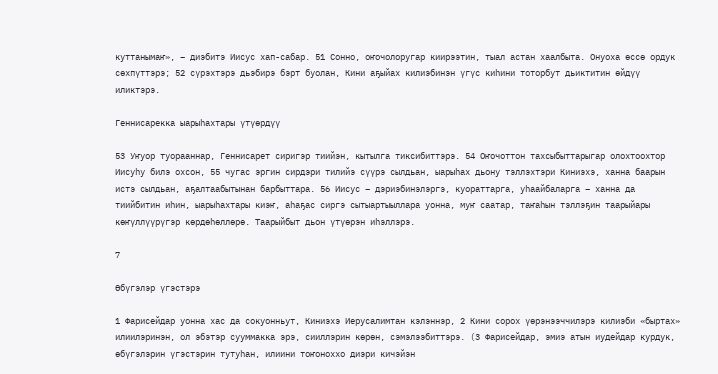куттанымаҥ», – диэбитэ Иисус хап-сабар. 51 Сонно, оҥочолоругар киирээтин, тыал астан хаалбыта. Онуоха өссө ордук сөхпүттэрэ; 52 сүрэхтэрэ дьэбирэ бэрт буолан, Кини аҕыйах килиэбинэн үгүс киһини тоторбут дьиктитин өйдүү иликтэрэ.

Геннисарекка ыарыһахтары үтүөрдүү

53 Уҥуор туорааннар, Геннисарет сиригэр тиийэн, кытылга тиксибиттэрэ. 54 Оҥочоттон тахсыбыттарыгар олохтоохтор Иисуһу билэ охсон, 55 чугас эргин сирдэри тилийэ сүүрэ сылдьан, ыарыһах дьону тэллэхтэри Киниэхэ, ханна баарын истэ сылдьан, аҕалтаабытынан барбыттара. 56 Иисус – дэриэбинэлэргэ, куораттарга, уһаайбаларга – ханна да тиийбитин иһин, ыарыһахтары киэҥ, аһаҕас сиргэ сытыартыыллара уонна, муҥ саатар, таҥаһын тэллэҕин таарыйары көҥүллүүрүгэр көрдөһөллөрө. Таарыйбыт дьон үтүөрэн иһэллэрэ.

7

Өбүгэлэр үгэстэрэ

1 Фарисейдар уонна хас да сокуонньут, Киниэхэ Иерусалимтан кэлэннэр, 2 Кини сорох үөрэнээччилэрэ килиэби «быртах» илиилэринэн, ол эбэтэр сууммакка эрэ, сииллэрин көрөн, сэмэлээбиттэрэ. (3 Фарисейдар, эмиэ атын иудейдар курдук, өбүгэлэрин үгэстэрин тутуһан, илиини тоҥоноххо диэри кичэйэн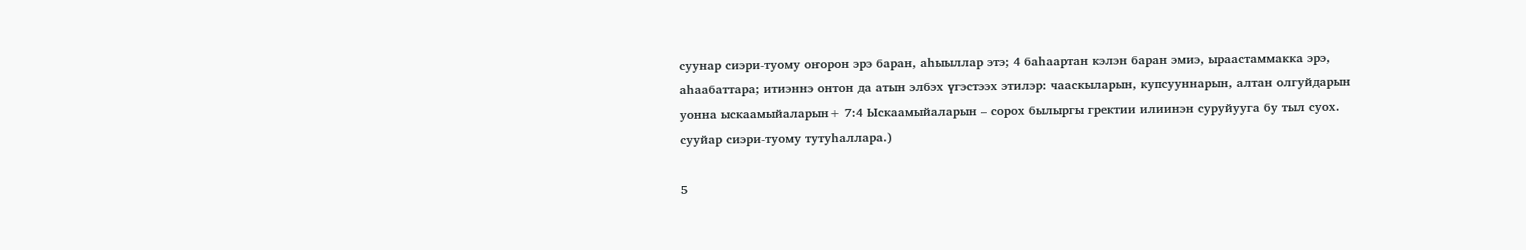суунар сиэри-туому оҥорон эрэ баран, аһыыллар этэ; 4 баһаартан кэлэн баран эмиэ, ыраастаммакка эрэ, аһаабаттара; итиэннэ онтон да атын элбэх үгэстээх этилэр: чааскыларын, купсууннарын, алтан олгуйдарын уонна ыскаамыйаларын+ 7:4 Ыскаамыйаларын – сорох былыргы гректии илиинэн суруйууга бу тыл суох. сууйар сиэри-туому тутуһаллара.)

5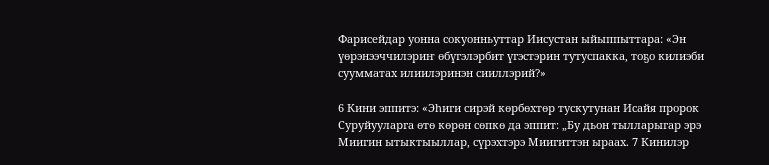Фарисейдар уонна сокуонньуттар Иисустан ыйыппыттара: «Эн үөрэнээччилэриҥ өбүгэлэрбит үгэстэрин тутуспакка, тоҕо килиэби суумматах илиилэринэн сииллэрий?»

6 Кини эппитэ: «Эһиги сирэй көрбөхтөр тускутунан Исайя пророк Суруйууларга өтө көрөн сөпкө да эппит: „Бу дьон тылларыгар эрэ Миигин ытыктыыллар, сүрэхтэрэ Миигиттэн ыраах. 7 Кинилэр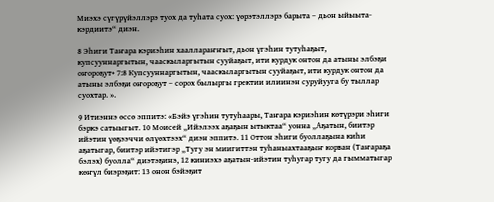Миэхэ сүгүрүйэллэрэ туох да туһата суох: үөрэтэллэрэ барыта – дьон ыйыыта-кэрдиитэ“ диэн.

8 Эһиги Таҥара кэриэһин хааллараҥҥыт, дьон үгэһин тутуһаҕыт, купсууннаргытын, чааскыларгытын сууйаҕыт, ити курдук онтон да атыны элбэҕи оҥороҕут+ 7:8 Купсууннаргытын, чааскыларгытын сууйаҕыт, ити курдук онтон да атыны элбэҕи оҥороҕут – сорох былыргы гректии илиинэн суруйууга бу тыллар суохтар. ».

9 Итиэннэ өссө эппитэ: «Бэйэ үгэһин тутуһаары, Таҥара кэриэһин көтүрэри эһиги бэркэ сатыыгыт. 10 Моисей „Ийэлээх аҕаҕын ытыктаа“ уонна „Аҕатын, биитэр ийэтин үөҕээччи өлүөхтээх“ диэн эппитэ. 11 Оттон эһиги буоллаҕына киһи аҕатыгар, биитэр ийэтигэр „Тугу эн миигиттэн туһаныахтааҕыҥ корван (Таҥараҕа бэлэх) буолла“ диэтэҕинэ, 12 киниэхэ аҕатын-ийэтин туһугар тугу да гымматыгар көҥүл биэрэҕит: 13 онон бэйэҕит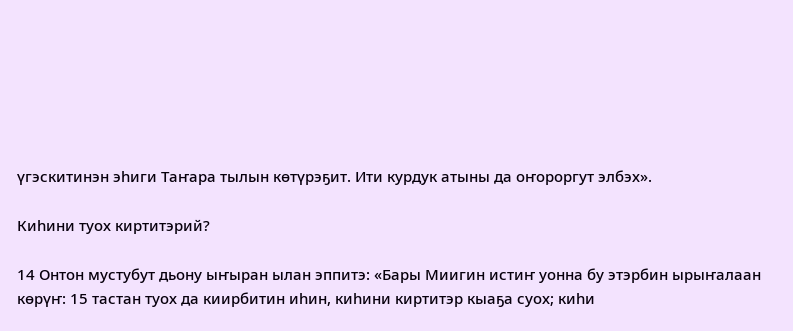үгэскитинэн эһиги Таҥара тылын көтүрэҕит. Ити курдук атыны да оҥороргут элбэх».

Киһини туох киртитэрий?

14 Онтон мустубут дьону ыҥыран ылан эппитэ: «Бары Миигин истиҥ уонна бу этэрбин ырыҥалаан көрүҥ: 15 тастан туох да киирбитин иһин, киһини киртитэр кыаҕа суох; киһи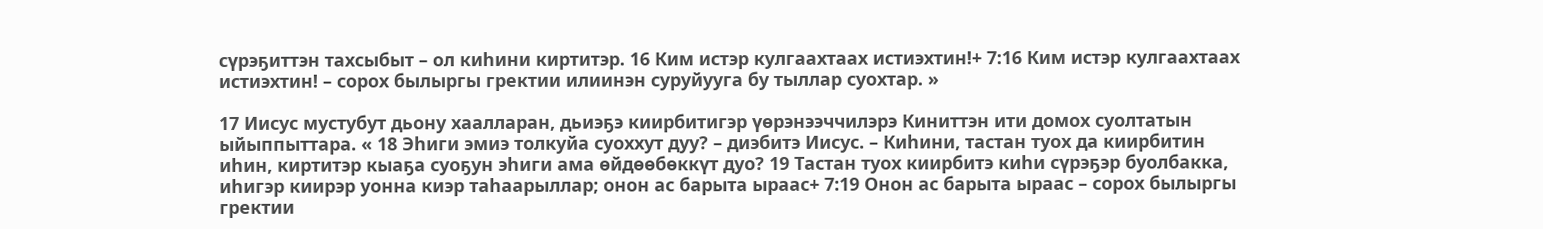сүрэҕиттэн тахсыбыт – ол киһини киртитэр. 16 Ким истэр кулгаахтаах истиэхтин!+ 7:16 Ким истэр кулгаахтаах истиэхтин! – сорох былыргы гректии илиинэн суруйууга бу тыллар суохтар. »

17 Иисус мустубут дьону хаалларан, дьиэҕэ киирбитигэр үөрэнээччилэрэ Киниттэн ити домох суолтатын ыйыппыттара. « 18 Эһиги эмиэ толкуйа суоххут дуу? – диэбитэ Иисус. – Киһини, тастан туох да киирбитин иһин, киртитэр кыаҕа суоҕун эһиги ама өйдөөбөккүт дуо? 19 Тастан туох киирбитэ киһи сүрэҕэр буолбакка, иһигэр киирэр уонна киэр таһаарыллар; онон ас барыта ыраас+ 7:19 Онон ас барыта ыраас – сорох былыргы гректии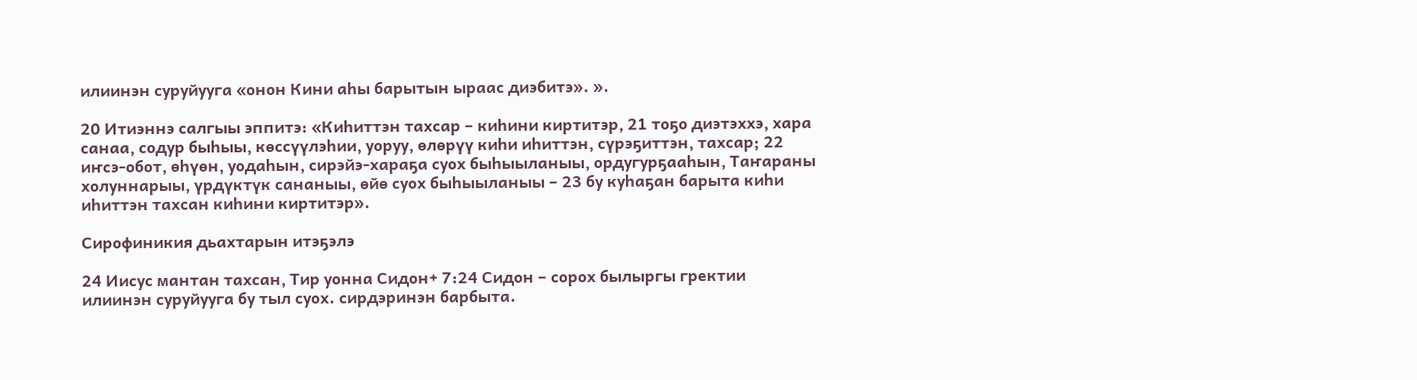илиинэн суруйууга «онон Кини аһы барытын ыраас диэбитэ». ».

20 Итиэннэ салгыы эппитэ: «Киһиттэн тахсар – киһини киртитэр, 21 тоҕо диэтэххэ, хара санаа, содур быһыы, көссүүлэһии, уоруу, өлөрүү киһи иһиттэн, сүрэҕиттэн, тахсар; 22 иҥсэ-обот, өһүөн, уодаһын, сирэйэ-хараҕа суох быһыыланыы, ордугурҕааһын, Таҥараны холуннарыы, үрдүктүк сананыы, өйө суох быһыыланыы – 23 бу куһаҕан барыта киһи иһиттэн тахсан киһини киртитэр».

Сирофиникия дьахтарын итэҕэлэ

24 Иисус мантан тахсан, Тир уонна Сидон+ 7:24 Сидон – сорох былыргы гректии илиинэн суруйууга бу тыл суох. сирдэринэн барбыта.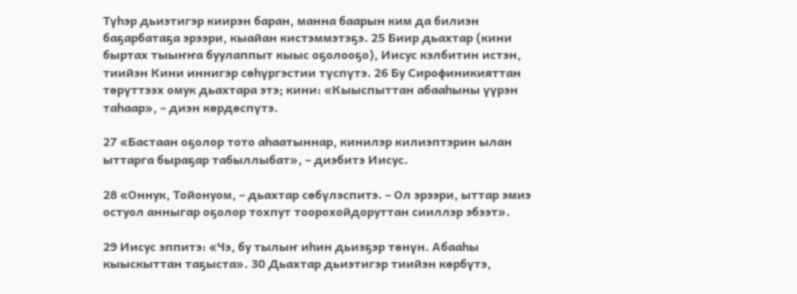Түһэр дьиэтигэр киирэн баран, манна баарын ким да билиэн баҕарбатаҕа эрээри, кыайан кистэммэтэҕэ. 25 Биир дьахтар (кини быртах тыыҥҥа буулаппыт кыыс оҕолооҕо), Иисус кэлбитин истэн, тиийэн Кини иннигэр сөһүргэстии түспүтэ. 26 Бу Сирофиникияттан төрүттээх омук дьахтара этэ; кини: «Кыыспыттан абааһыны үүрэн таһаар», – диэн көрдөспүтэ.

27 «Бастаан оҕолор тото аһаатыннар, кинилэр килиэптэрин ылан ыттарга быраҕар табыллыбат», – диэбитэ Иисус.

28 «Оннук, Тойонуом, – дьахтар сөбүлэспитэ. – Ол эрээри, ыттар эмиэ остуол анныгар оҕолор тохпут тоорохойдоруттан сииллэр эбээт».

29 Иисус эппитэ: «Чэ, бу тылыҥ иһин дьиэҕэр төнүн. Абааһы кыыскыттан таҕыста». 30 Дьахтар дьиэтигэр тиийэн көрбүтэ,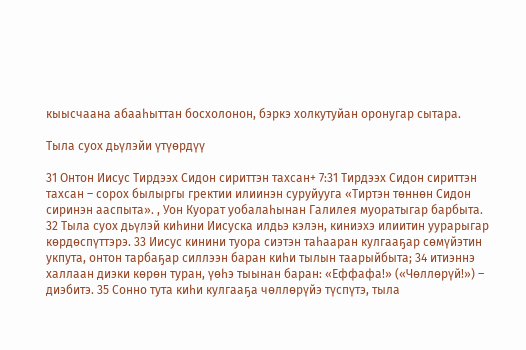кыысчаана абааһыттан босхолонон, бэркэ холкутуйан оронугар сытара.

Тыла суох дьүлэйи үтүөрдүү

31 Онтон Иисус Тирдээх Сидон сириттэн тахсан+ 7:31 Тирдээх Сидон сириттэн тахсан – сорох былыргы гректии илиинэн суруйууга «Тиртэн төннөн Сидон сиринэн ааспыта». , Уон Куорат уобалаһынан Галилея муоратыгар барбыта. 32 Тыла суох дьүлэй киһини Иисуска илдьэ кэлэн, киниэхэ илиитин уурарыгар көрдөспүттэрэ. 33 Иисус кинини туора сиэтэн таһааран кулгааҕар сөмүйэтин укпута, онтон тарбаҕар силлээн баран киһи тылын таарыйбыта; 34 итиэннэ халлаан диэки көрөн туран, үөһэ тыынан баран: «Еффафа!» («Чөллөрүй!») – диэбитэ. 35 Сонно тута киһи кулгааҕа чөллөрүйэ түспүтэ, тыла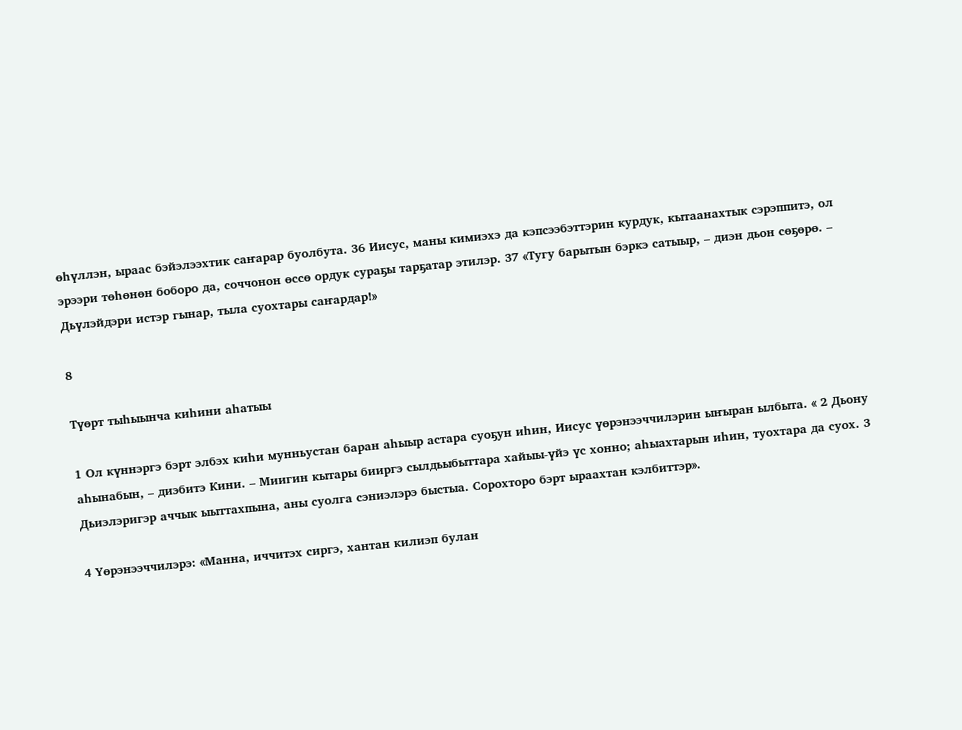өһүллэн, ыраас бэйэлээхтик саҥарар буолбута. 36 Иисус, маны кимиэхэ да кэпсээбэттэрин курдук, кытаанахтык сэрэппитэ, ол эрээри төһөнөн боборо да, соччонон өссө ордук сураҕы тарҕатар этилэр. 37 «Тугу барытын бэркэ сатыыр, – диэн дьон сөҕөрө. – Дьүлэйдэри истэр гынар, тыла суохтары саҥардар!»

8

Түөрт тыһыынча киһини аһатыы

1 Ол күннэргэ бэрт элбэх киһи мунньустан баран аһыыр астара суоҕун иһин, Иисус үөрэнээччилэрин ыҥыран ылбыта. « 2 Дьону аһынабын, – диэбитэ Кини. – Миигин кытары бииргэ сылдьыбыттара хайыы-үйэ үс хонно; аһыахтарын иһин, туохтара да суох. 3 Дьиэлэригэр аччык ыыттахпына, аны суолга сэниэлэрэ быстыа. Сорохторо бэрт ыраахтан кэлбиттэр».

4 Үөрэнээччилэрэ: «Манна, иччитэх сиргэ, хантан килиэп булан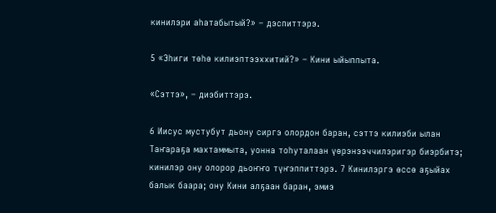кинилэри аһатабытый?» – дэспиттэрэ.

5 «Эһиги төһө килиэптээххитий?» – Кини ыйыппыта.

«Сэттэ», – диэбиттэрэ.

6 Иисус мустубут дьону сиргэ олордон баран, сэттэ килиэби ылан Таҥараҕа махтаммыта, уонна тоһуталаан үөрэнээччилэригэр биэрбитэ; кинилэр ону олорор дьоҥҥо түҥэппиттэрэ. 7 Кинилэргэ өссө аҕыйах балык баара; ону Кини алҕаан баран, эмиэ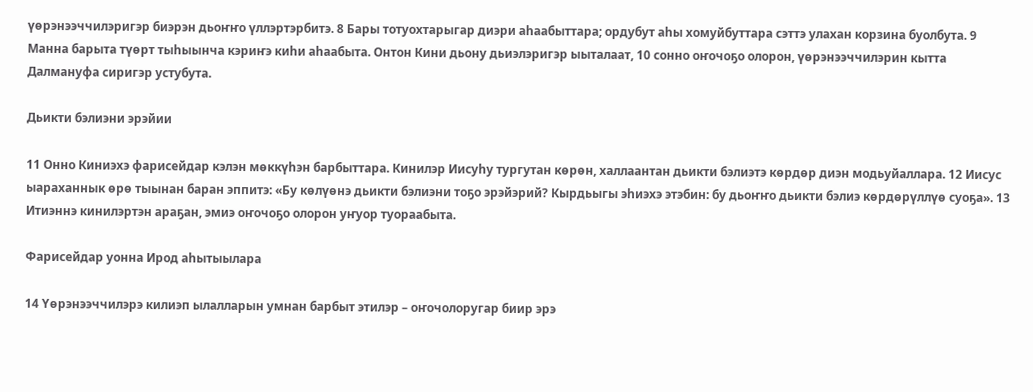үөрэнээччилэригэр биэрэн дьоҥҥо үллэртэрбитэ. 8 Бары тотуохтарыгар диэри аһаабыттара; ордубут аһы хомуйбуттара сэттэ улахан корзина буолбута. 9 Манна барыта түөрт тыһыынча кэриҥэ киһи аһаабыта. Онтон Кини дьону дьиэлэригэр ыыталаат, 10 сонно оҥочоҕо олорон, үөрэнээччилэрин кытта Далмануфа сиригэр устубута.

Дьикти бэлиэни эрэйии

11 Онно Киниэхэ фарисейдар кэлэн мөккүһэн барбыттара. Кинилэр Иисуһу тургутан көрөн, халлаантан дьикти бэлиэтэ көрдөр диэн модьуйаллара. 12 Иисус ыараханнык өрө тыынан баран эппитэ: «Бу көлүөнэ дьикти бэлиэни тоҕо эрэйэрий? Кырдьыгы эһиэхэ этэбин: бу дьоҥҥо дьикти бэлиэ көрдөрүллүө суоҕа». 13 Итиэннэ кинилэртэн араҕан, эмиэ оҥочоҕо олорон уҥуор туораабыта.

Фарисейдар уонна Ирод аһытыылара

14 Үөрэнээччилэрэ килиэп ылалларын умнан барбыт этилэр – оҥочолоругар биир эрэ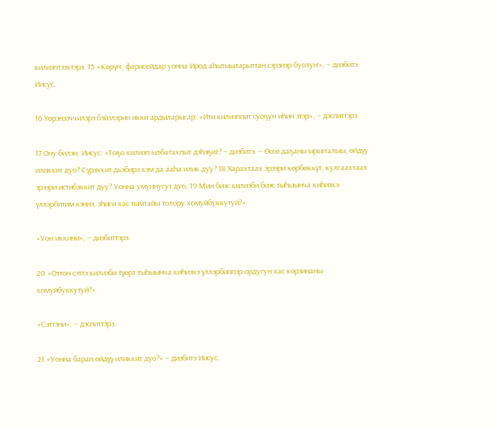килиэптээхтэрэ. 15 «Көрүҥ, фарисейдар уонна Ирод аһытыыларыттан сэрэнэр буолуҥ», – диэбитэ Иисус.

16 Үөрэнээччилэрэ бэйэлэрин икки ардыларыгар: «Ити килиэппит суоҕун иһин этэр», – дэспиттэрэ.

17 Ону билэн, Иисус: «Тоҕо килиэп ылбатахпыт дэһэҕит? – диэбитэ. – Өссө даҕаны ырыҥалыы, өйдүү иликкит дуо? Сүрэххит дьэбирэ кэм да ааһа илик дуу? 18 Харахтаах эрээри көрбөккүт, кулгаахтаах эрээри истибэккит дуу? Уонна умуннугут дуо, 19 Мин биэс килиэби биэс тыһыынча киһиэхэ үллэрбитим кэннэ, эһиги хас тымтайы толору хомуйбуккутуй?»

«Уон иккини», – диэбиттэрэ.

20 «Оттон сэттэ килиэби түөрт тыһыынча киһиэхэ үллэрбиппэр ордугун хас корзинаны хомуйбуккутуй?»

«Сэттэни», – дэспиттэрэ.

21 «Уонна баран өйдүү иликкит дуо?» – диэбитэ Иисус.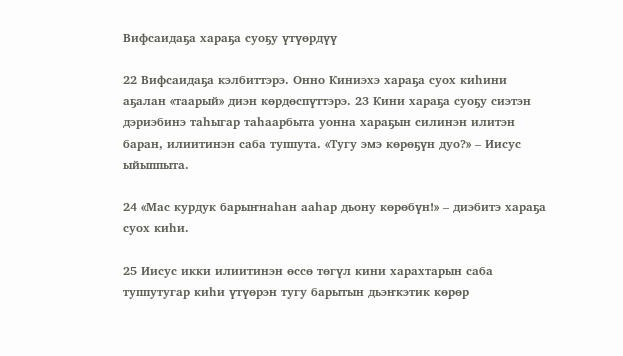Вифсаидаҕа хараҕа суоҕу үтүөрдүү

22 Вифсаидаҕа кэлбиттэрэ. Онно Киниэхэ хараҕа суох киһини аҕалан «таарый» диэн көрдөспүттэрэ. 23 Кини хараҕа суоҕу сиэтэн дэриэбинэ таһыгар таһаарбыта уонна хараҕын силинэн илитэн баран, илиитинэн саба туппута. «Тугу эмэ көрөҕүн дуо?» – Иисус ыйыппыта.

24 «Мас курдук барыҥнаһан ааһар дьону көрөбүн!» – диэбитэ хараҕа суох киһи.

25 Иисус икки илиитинэн өссө төгүл кини харахтарын саба туппутугар киһи үтүөрэн тугу барытын дьэҥкэтик көрөр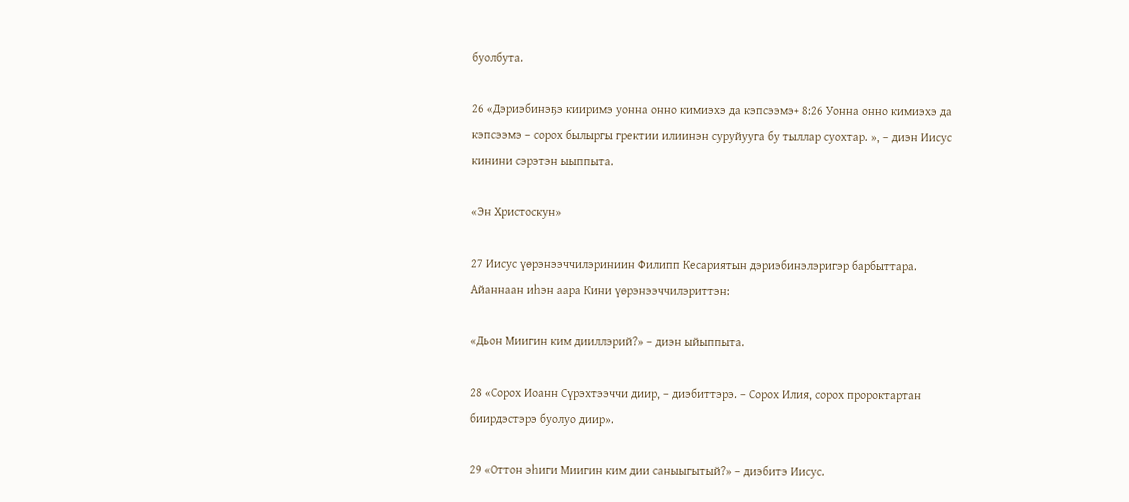буолбута.

26 «Дэриэбинэҕэ кииримэ уонна онно кимиэхэ да кэпсээмэ+ 8:26 Уонна онно кимиэхэ да кэпсээмэ – сорох былыргы гректии илиинэн суруйууга бу тыллар суохтар. », – диэн Иисус кинини сэрэтэн ыыппыта.

«Эн Христоскун»

27 Иисус үөрэнээччилэриниин Филипп Кесариятын дэриэбинэлэригэр барбыттара. Айаннаан иһэн аара Кини үөрэнээччилэриттэн:

«Дьон Миигин ким дииллэрий?» – диэн ыйыппыта.

28 «Сорох Иоанн Сүрэхтээччи диир, – диэбиттэрэ. – Сорох Илия, сорох пророктартан биирдэстэрэ буолуо диир».

29 «Оттон эһиги Миигин ким дии саныыгытый?» – диэбитэ Иисус.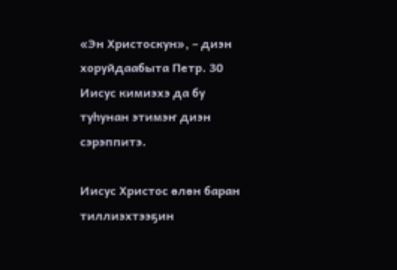«Эн Христоскун», – диэн хоруйдаабыта Петр. 30 Иисус кимиэхэ да бу туһунан этимэҥ диэн сэрэппитэ.

Иисус Христос өлөн баран тиллиэхтээҕин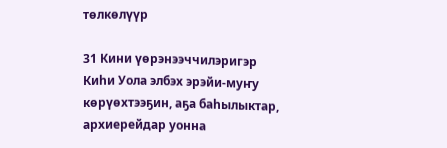төлкөлүүр

31 Кини үөрэнээччилэригэр Киһи Уола элбэх эрэйи-муҥу көрүөхтээҕин, аҕа баһылыктар, архиерейдар уонна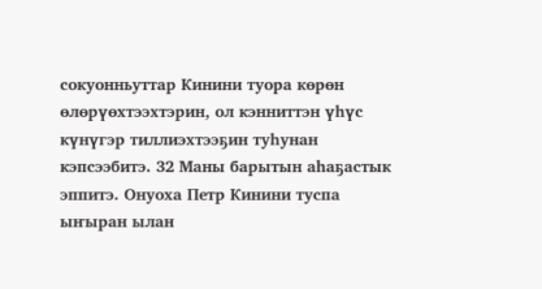сокуонньуттар Кинини туора көрөн өлөрүөхтээхтэрин, ол кэнниттэн үһүс күнүгэр тиллиэхтээҕин туһунан кэпсээбитэ. 32 Маны барытын аһаҕастык эппитэ. Онуоха Петр Кинини туспа ыҥыран ылан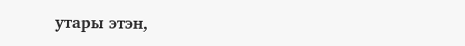утары этэн,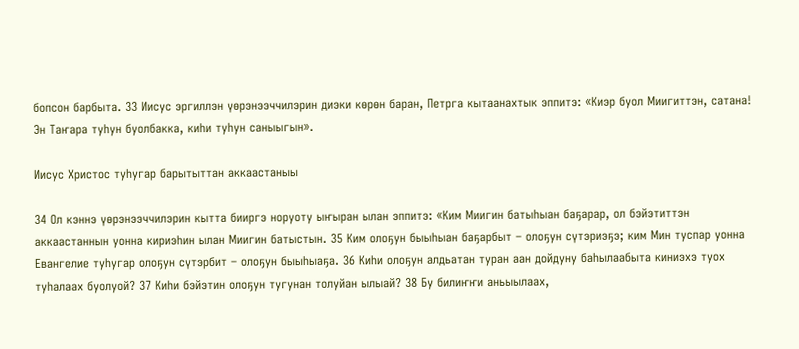бопсон барбыта. 33 Иисус эргиллэн үөрэнээччилэрин диэки көрөн баран, Петрга кытаанахтык эппитэ: «Киэр буол Миигиттэн, сатана! Эн Таҥара туһун буолбакка, киһи туһун саныыгын».

Иисус Христос туһугар барытыттан аккаастаныы

34 Ол кэннэ үөрэнээччилэрин кытта бииргэ норуоту ыҥыран ылан эппитэ: «Ким Миигин батыһыан баҕарар, ол бэйэтиттэн аккаастаннын уонна кириэһин ылан Миигин батыстын. 35 Ким олоҕун быыһыан баҕарбыт – олоҕун сүтэриэҕэ; ким Мин туспар уонна Евангелие туһугар олоҕун сүтэрбит – олоҕун быыһыаҕа. 36 Киһи олоҕун алдьатан туран аан дойдуну баһылаабыта киниэхэ туох туһалаах буолуой? 37 Киһи бэйэтин олоҕун тугунан толуйан ылыай? 38 Бу билиҥҥи аньыылаах,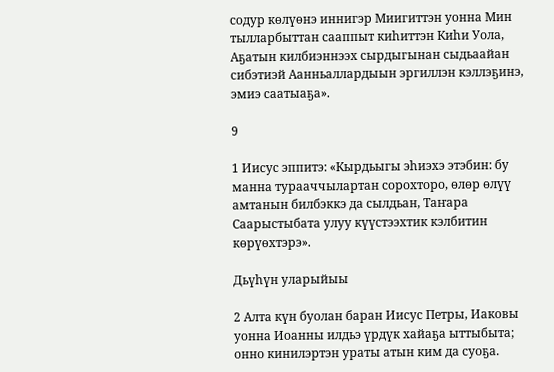содур көлүөнэ иннигэр Миигиттэн уонна Мин тылларбыттан сааппыт киһиттэн Киһи Уола, Аҕатын килбиэннээх сырдыгынан сыдьаайан сибэтиэй Аанньаллардыын эргиллэн кэллэҕинэ, эмиэ саатыаҕа».

9

1 Иисус эппитэ: «Кырдьыгы эһиэхэ этэбин: бу манна турааччылартан сорохторо, өлөр өлүү амтанын билбэккэ да сылдьан, Таҥара Саарыстыбата улуу күүстээхтик кэлбитин көрүөхтэрэ».

Дьүһүн уларыйыы

2 Алта күн буолан баран Иисус Петры, Иаковы уонна Иоанны илдьэ үрдүк хайаҕа ыттыбыта; онно кинилэртэн ураты атын ким да суоҕа.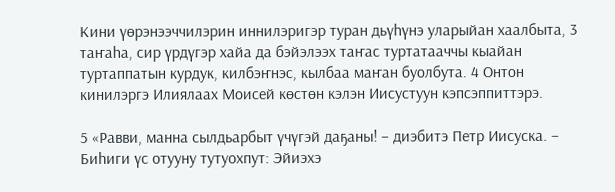Кини үөрэнээччилэрин иннилэригэр туран дьүһүнэ уларыйан хаалбыта, 3 таҥаһа, сир үрдүгэр хайа да бэйэлээх таҥас туртатааччы кыайан туртаппатын курдук, килбэҥнэс, кылбаа маҥан буолбута. 4 Онтон кинилэргэ Илиялаах Моисей көстөн кэлэн Иисустуун кэпсэппиттэрэ.

5 «Равви, манна сылдьарбыт үчүгэй даҕаны! – диэбитэ Петр Иисуска. – Биһиги үс отууну тутуохпут: Эйиэхэ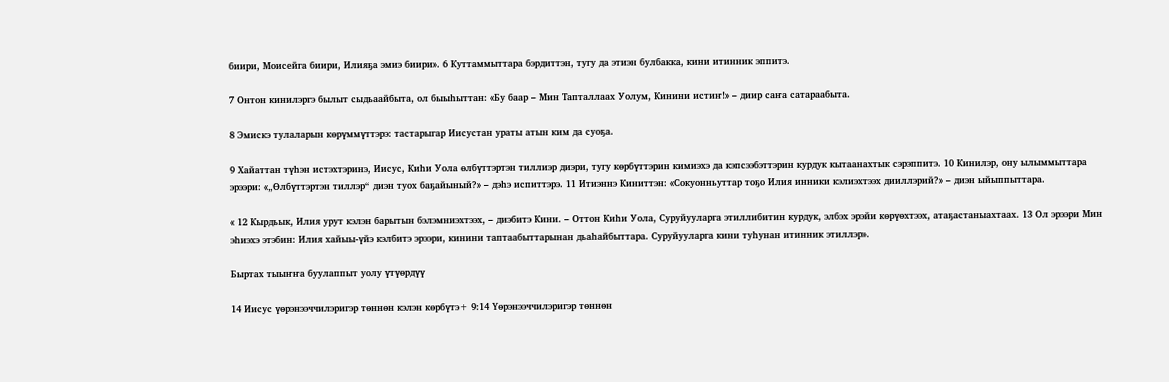биири, Моисейга биири, Илияҕа эмиэ биири». 6 Куттаммыттара бэрдиттэн, тугу да этиэн булбакка, кини итинник эппитэ.

7 Онтон кинилэргэ былыт сыдьаайбыта, ол быыһыттан: «Бу баар – Мин Тапталлаах Уолум, Кинини истиҥ!» – диир саҥа сатараабыта.

8 Эмискэ тулаларын көрүммүттэрэ: тастарыгар Иисустан ураты атын ким да суоҕа.

9 Хайаттан түһэн истэхтэринэ, Иисус, Киһи Уола өлбүттэртэн тиллиэр диэри, тугу көрбүттэрин кимиэхэ да кэпсээбэттэрин курдук кытаанахтык сэрэппитэ. 10 Кинилэр, ону ылыммыттара эрээри: «„Өлбүттэртэн тиллэр“ диэн туох баҕайыный?» – дэһэ испиттэрэ. 11 Итиэннэ Киниттэн: «Сокуонньуттар тоҕо Илия инники кэлиэхтээх дииллэрий?» – диэн ыйыппыттара.

« 12 Кырдьык, Илия урут кэлэн барытын бэлэмниэхтээх, – диэбитэ Кини. – Оттон Киһи Уола, Суруйууларга этиллибитин курдук, элбэх эрэйи көрүөхтээх, атаҕастаныахтаах. 13 Ол эрээри Мин эһиэхэ этэбин: Илия хайыы-үйэ кэлбитэ эрээри, кинини таптаабыттарынан дьаһайбыттара. Суруйууларга кини туһунан итинник этиллэр».

Быртах тыыҥҥа буулаппыт уолу үтүөрдүү

14 Иисус үөрэнээччилэригэр төннөн кэлэн көрбүтэ+ 9:14 Үөрэнээччилэригэр төннөн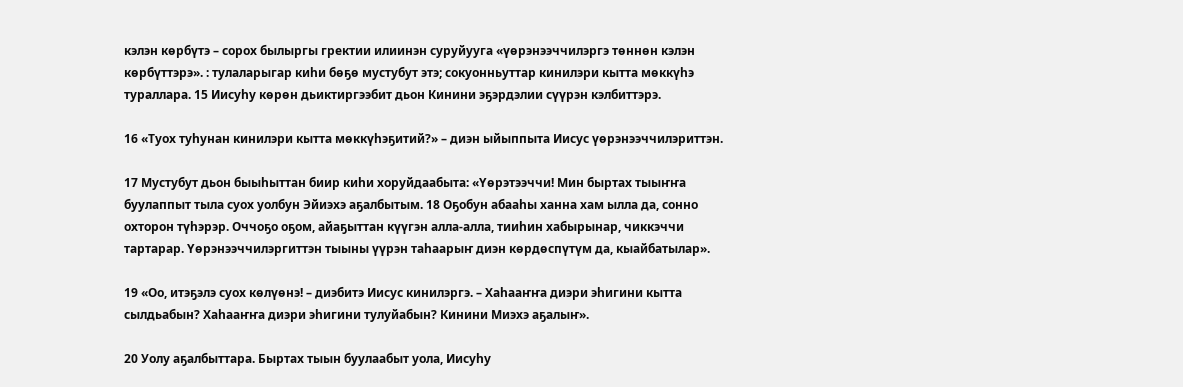кэлэн көрбүтэ – сорох былыргы гректии илиинэн суруйууга «үөрэнээччилэргэ төннөн кэлэн көрбүттэрэ». : тулаларыгар киһи бөҕө мустубут этэ; сокуонньуттар кинилэри кытта мөккүһэ тураллара. 15 Иисуһу көрөн дьиктиргээбит дьон Кинини эҕэрдэлии сүүрэн кэлбиттэрэ.

16 «Туох туһунан кинилэри кытта мөккүһэҕитий?» – диэн ыйыппыта Иисус үөрэнээччилэриттэн.

17 Мустубут дьон быыһыттан биир киһи хоруйдаабыта: «Үөрэтээччи! Мин быртах тыыҥҥа буулаппыт тыла суох уолбун Эйиэхэ аҕалбытым. 18 Оҕобун абааһы ханна хам ылла да, сонно охторон түһэрэр. Оччоҕо оҕом, айаҕыттан күүгэн алла-алла, тииһин хабырынар, чиккэччи тартарар. Үөрэнээччилэргиттэн тыыны үүрэн таһаарыҥ диэн көрдөспүтүм да, кыайбатылар».

19 «Оо, итэҕэлэ суох көлүөнэ! – диэбитэ Иисус кинилэргэ. – Хаһааҥҥа диэри эһигини кытта сылдьабын? Хаһааҥҥа диэри эһигини тулуйабын? Кинини Миэхэ аҕалыҥ».

20 Уолу аҕалбыттара. Быртах тыын буулаабыт уола, Иисуһу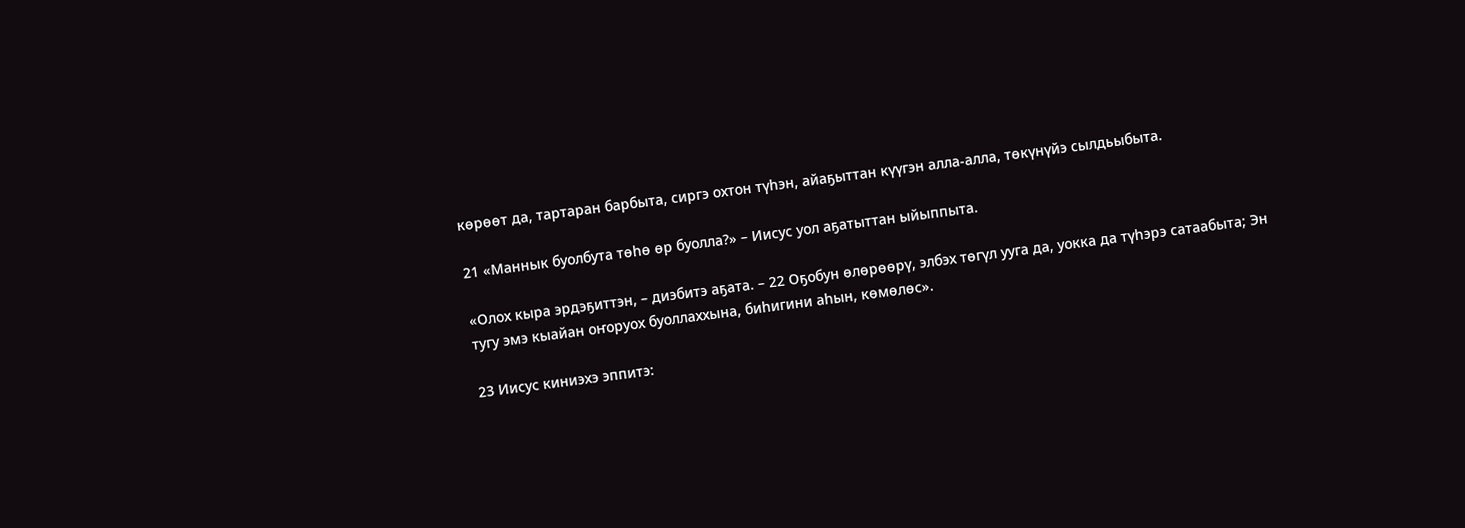көрөөт да, тартаран барбыта, сиргэ охтон түһэн, айаҕыттан күүгэн алла-алла, төкүнүйэ сылдьыбыта.

21 «Маннык буолбута төһө өр буолла?» – Иисус уол аҕатыттан ыйыппыта.

«Олох кыра эрдэҕиттэн, – диэбитэ аҕата. – 22 Оҕобун өлөрөөрү, элбэх төгүл ууга да, уокка да түһэрэ сатаабыта; Эн тугу эмэ кыайан оҥоруох буоллаххына, биһигини аһын, көмөлөс».

23 Иисус киниэхэ эппитэ: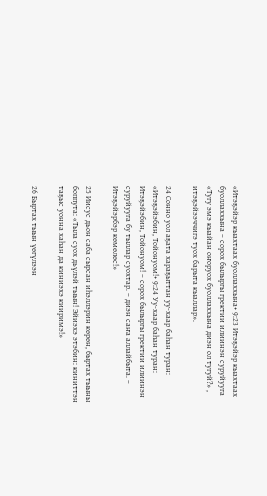«Итэҕэйэр кыахтаах буоллаххына+ 9:23 Итэҕэйэр кыахтаах буоллаххына – сорох былыргы гректии илиинэн суруйууга «Тугу эмэ кыайан оҥоруох буоллаххына диэн ол тугуй?» , итэҕэйээччигэ туох барыта кыаллар».

24 Сонно уол аҕата хараҕыттан уу-хаар баһан туран: «Итэҕэйэбин, Тойонуом!+ 9:24 Уу-хаар баһан туран: Итэҕэйэбин, Тойонуом! – сорох былыргы гректии илиинэн суруйууга бу тыллар суохтар. – диэн саҥа аллайбыта. – Итэҕэйэрбэр көмөлөс!»

25 Иисус дьон саба сырсан иһэллэрин көрөн, быртах тыыны боппута: «Тыла суох дьүлэй тыын! Эйиэхэ этэбин: киниттэн таҕыс уонна хаһан да киниэхэ кииримэ!»

26 Быртах тыын үөгүлээн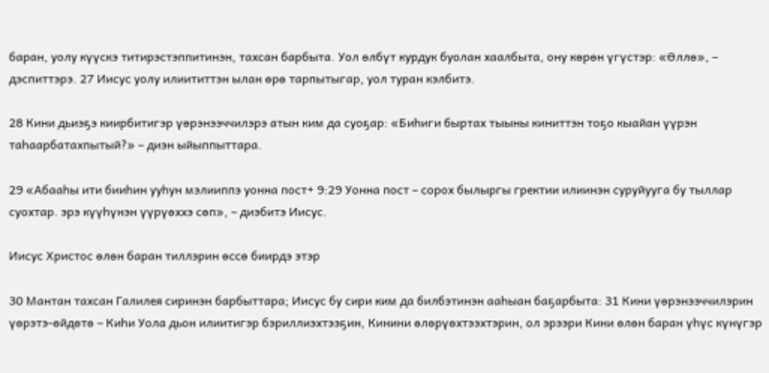баран, уолу күүскэ титирэстэппитинэн, тахсан барбыта. Уол өлбүт курдук буолан хаалбыта, ону көрөн үгүстэр: «Өллө», – дэспиттэрэ. 27 Иисус уолу илиититтэн ылан өрө тарпытыгар, уол туран кэлбитэ.

28 Кини дьиэҕэ киирбитигэр үөрэнээччилэрэ атын ким да суоҕар: «Биһиги быртах тыыны киниттэн тоҕо кыайан үүрэн таһаарбатахпытый?» – диэн ыйыппыттара.

29 «Абааһы ити бииһин ууһун мэлииппэ уонна пост+ 9:29 Уонна пост – сорох былыргы гректии илиинэн суруйууга бу тыллар суохтар. эрэ күүһүнэн үүрүөххэ сөп», – диэбитэ Иисус.

Иисус Христос өлөн баран тиллэрин өссө биирдэ этэр

30 Мантан тахсан Галилея сиринэн барбыттара; Иисус бу сири ким да билбэтинэн ааһыан баҕарбыта: 31 Кини үөрэнээччилэрин үөрэтэ-өйдөтө – Киһи Уола дьон илиитигэр бэриллиэхтээҕин, Кинини өлөрүөхтээхтэрин, ол эрээри Кини өлөн баран үһүс күнүгэр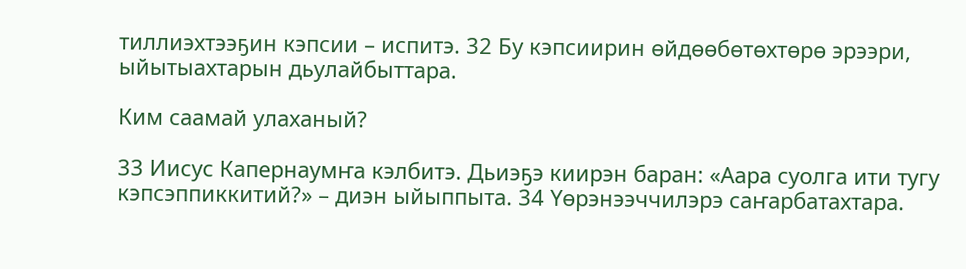тиллиэхтээҕин кэпсии – испитэ. 32 Бу кэпсиирин өйдөөбөтөхтөрө эрээри, ыйытыахтарын дьулайбыттара.

Ким саамай улаханый?

33 Иисус Капернаумҥа кэлбитэ. Дьиэҕэ киирэн баран: «Аара суолга ити тугу кэпсэппиккитий?» – диэн ыйыппыта. 34 Үөрэнээччилэрэ саҥарбатахтара.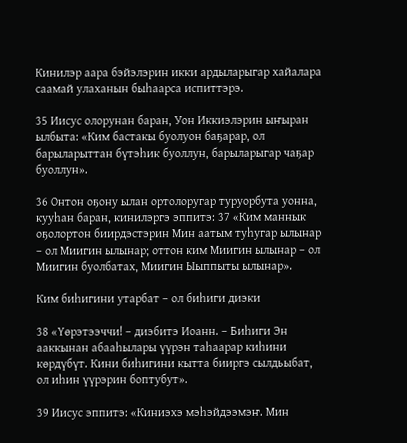Кинилэр аара бэйэлэрин икки ардыларыгар хайалара саамай улаханын быһаарса испиттэрэ.

35 Иисус олорунан баран, Уон Иккиэлэрин ыҥыран ылбыта: «Ким бастакы буолуон баҕарар, ол барыларыттан бүтэһик буоллун, барыларыгар чаҕар буоллун».

36 Онтон оҕону ылан ортолоругар туруорбута уонна, кууһан баран, кинилэргэ эппитэ: 37 «Ким маннык оҕолортон биирдэстэрин Мин аатым туһугар ылынар – ол Миигин ылынар; оттон ким Миигин ылынар – ол Миигин буолбатах, Миигин Ыыппыты ылынар».

Ким биһигини утарбат – ол биһиги диэки

38 «Үөрэтээччи! – диэбитэ Иоанн. – Биһиги Эн ааккынан абааһылары үүрэн таһаарар киһини көрдүбүт. Кини биһигини кытта бииргэ сылдьыбат, ол иһин үүрэрин боптубут».

39 Иисус эппитэ: «Киниэхэ мэһэйдээмэҥ. Мин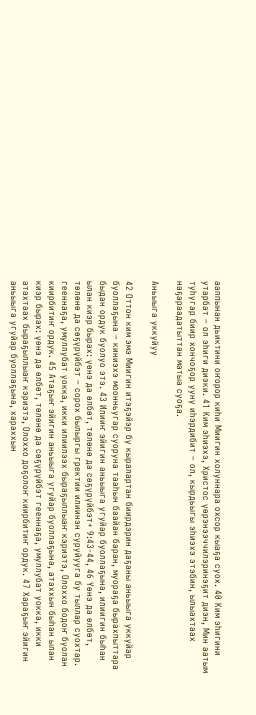ааппынан дьиктини оҥорор киһи Миигин холуннара охсор кыаҕа суох. 40 Ким эһигини утарбат – ол эһиги диэки. 41 Ким эһиэхэ, Христос үөрэнээччилэринэҕит диэн, Мин аатым туһугар биир хончоҕор ууну иһэрдибит – ол, кырдьыгы эһиэхэ этэбин, ылыахтаах наҕараадатыттан матыа суоҕа.

Аньыыга уккуйуу

42 Оттон ким эмэ Миигин итэҕэйэр бу кыралартан биирдэрин даҕаны аньыыга уккуйар буоллаҕына – киниэхэ моонньугар суоруна тааһын баайан баран, муораҕа бырахпыттара быдан ордук буолуо этэ. 43 Илииҥ эйигин аньыыга угуйар буоллаҕына, илиигин быһан ылан киэр бырах: үөнэ да өлбөт, төлөнө да сөҕүрүйбэт+ 9:43-44, 46 Үөнэ да өлбөт, төлөнө да сөҕүрүйбэт – сорох былыргы гректии илиинэн суруйууга бу тыллар суохтар. гееннаҕа, умуллубат уокка, икки илиилээх быраҕыллыаҥ кэриэтэ, Олоххо бодоҥ буолан киирбитиҥ ордук. 45 Атаҕыҥ эйигин аньыыга угуйар буоллаҕына, атаххын быһан ылан киэр бырах: үөнэ да өлбөт, төлөнө да сөҕүрүйбэт гееннаҕа, умуллубат уокка, икки атахтаах быраҕыллыаҥ кэриэтэ, Олоххо доҕолоҥ киирбитиҥ ордук. 47 Хараҕыҥ эйигин аньыыга угуйар буоллаҕына, хараххын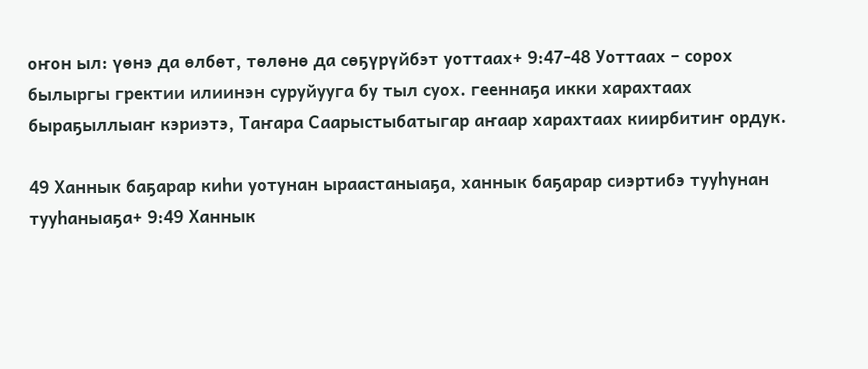оҥон ыл: үөнэ да өлбөт, төлөнө да сөҕүрүйбэт уоттаах+ 9:47-48 Уоттаах – сорох былыргы гректии илиинэн суруйууга бу тыл суох. гееннаҕа икки харахтаах быраҕыллыаҥ кэриэтэ, Таҥара Саарыстыбатыгар аҥаар харахтаах киирбитиҥ ордук.

49 Ханнык баҕарар киһи уотунан ыраастаныаҕа, ханнык баҕарар сиэртибэ тууһунан тууһаныаҕа+ 9:49 Ханнык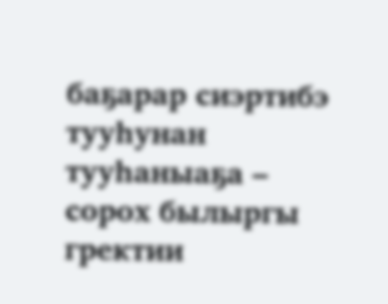баҕарар сиэртибэ тууһунан тууһаныаҕа – сорох былыргы гректии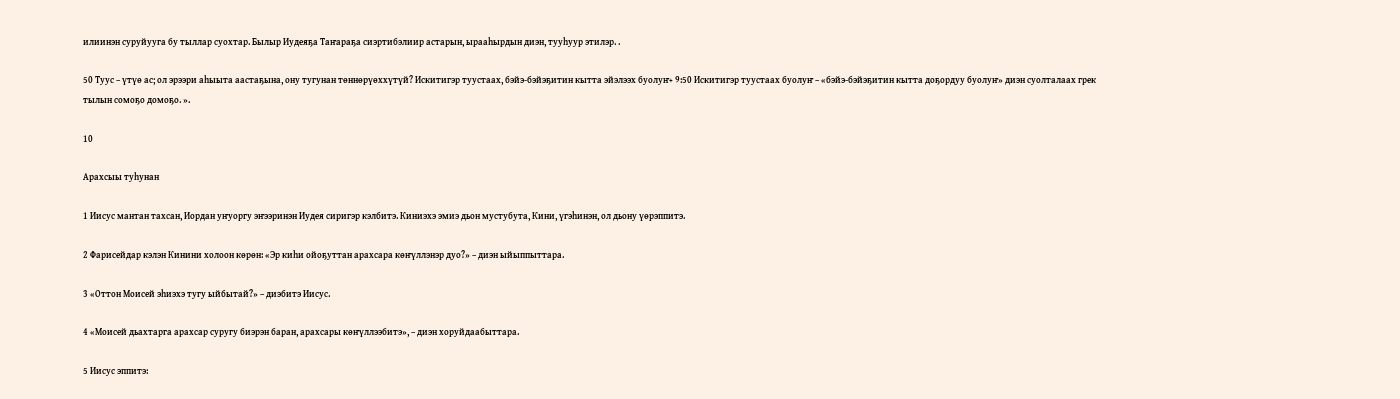илиинэн суруйууга бу тыллар суохтар. Былыр Иудеяҕа Таҥараҕа сиэртибэлиир астарын, ырааһырдын диэн, тууһуур этилэр. .

50 Туус – үтүө ас; ол эрээри аһыыта аастаҕына, ону тугунан төннөрүөххүтүй? Искитигэр туустаах, бэйэ-бэйэҕитин кытта эйэлээх буолуҥ+ 9:50 Искитигэр туустаах буолуҥ – «бэйэ-бэйэҕитин кытта доҕордуу буолуҥ» диэн суолталаах грек тылын сомоҕо домоҕо. ».

10

Арахсыы туһунан

1 Иисус мантан тахсан, Иордан уҥуоргу эҥээринэн Иудея сиригэр кэлбитэ. Киниэхэ эмиэ дьон мустубута, Кини, үгэһинэн, ол дьону үөрэппитэ.

2 Фарисейдар кэлэн Кинини холоон көрөн: «Эр киһи ойоҕуттан арахсара көҥүллэнэр дуо?» – диэн ыйыппыттара.

3 «Оттон Моисей эһиэхэ тугу ыйбытай?» – диэбитэ Иисус.

4 «Моисей дьахтарга арахсар суругу биэрэн баран, арахсары көҥүллээбитэ», – диэн хоруйдаабыттара.

5 Иисус эппитэ: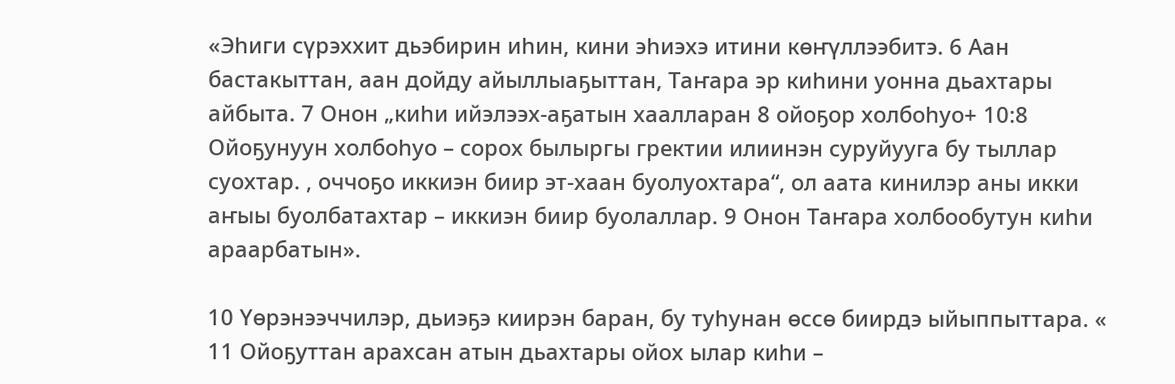«Эһиги сүрэххит дьэбирин иһин, кини эһиэхэ итини көҥүллээбитэ. 6 Аан бастакыттан, аан дойду айыллыаҕыттан, Таҥара эр киһини уонна дьахтары айбыта. 7 Онон „киһи ийэлээх-аҕатын хаалларан 8 ойоҕор холбоһуо+ 10:8 Ойоҕунуун холбоһуо – сорох былыргы гректии илиинэн суруйууга бу тыллар суохтар. , оччоҕо иккиэн биир эт-хаан буолуохтара“, ол аата кинилэр аны икки аҥыы буолбатахтар – иккиэн биир буолаллар. 9 Онон Таҥара холбообутун киһи араарбатын».

10 Үөрэнээччилэр, дьиэҕэ киирэн баран, бу туһунан өссө биирдэ ыйыппыттара. « 11 Ойоҕуттан арахсан атын дьахтары ойох ылар киһи –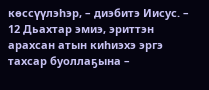көссүүлэһэр, – диэбитэ Иисус. – 12 Дьахтар эмиэ, эриттэн арахсан атын киһиэхэ эргэ тахсар буоллаҕына –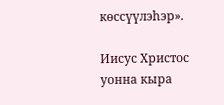көссүүлэһэр».

Иисус Христос уонна кыра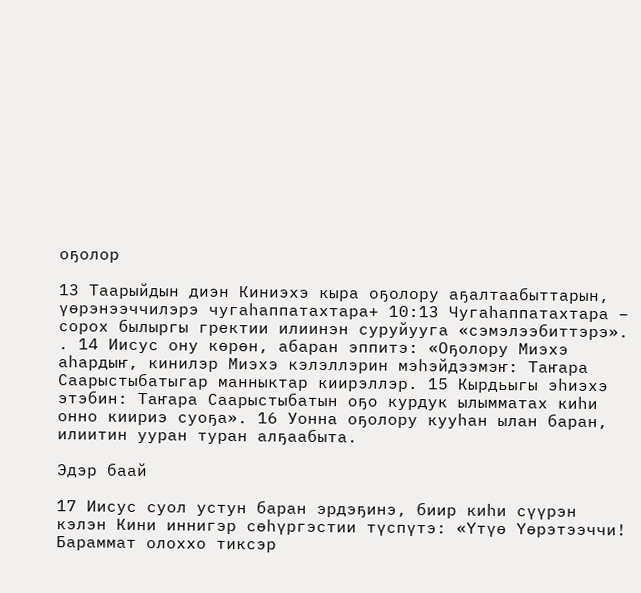оҕолор

13 Таарыйдын диэн Киниэхэ кыра оҕолору аҕалтаабыттарын, үөрэнээччилэрэ чугаһаппатахтара+ 10:13 Чугаһаппатахтара – сорох былыргы гректии илиинэн суруйууга «сэмэлээбиттэрэ». . 14 Иисус ону көрөн, абаран эппитэ: «Оҕолору Миэхэ аһардыҥ, кинилэр Миэхэ кэлэллэрин мэһэйдээмэҥ: Таҥара Саарыстыбатыгар манныктар киирэллэр. 15 Кырдьыгы эһиэхэ этэбин: Таҥара Саарыстыбатын оҕо курдук ылымматах киһи онно киириэ суоҕа». 16 Уонна оҕолору кууһан ылан баран, илиитин ууран туран алҕаабыта.

Эдэр баай

17 Иисус суол устун баран эрдэҕинэ, биир киһи сүүрэн кэлэн Кини иннигэр сөһүргэстии түспүтэ: «Үтүө Үөрэтээччи! Бараммат олоххо тиксэр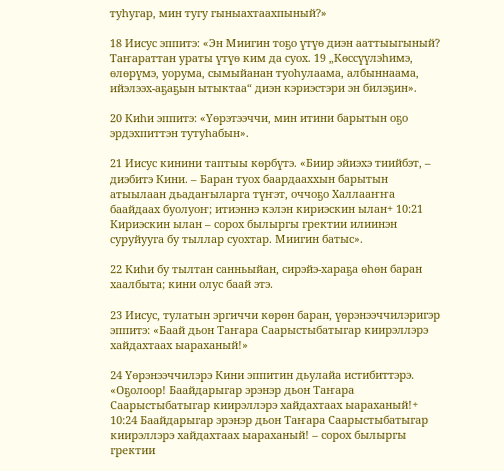туһугар, мин тугу гыныахтаахпыный?»

18 Иисус эппитэ: «Эн Миигин тоҕо үтүө диэн ааттыыгыный? Таҥараттан ураты үтүө ким да суох. 19 „Көссүүлэһимэ, өлөрүмэ, уорума, сымыйанан туоһулаама, албыннаама, ийэлээх-аҕаҕын ытыктаа“ диэн кэриэстэри эн билэҕин».

20 Киһи эппитэ: «Үөрэтээччи, мин итини барытын оҕо эрдэхпиттэн тутуһабын».

21 Иисус кинини таптыы көрбүтэ. «Биир эйиэхэ тиийбэт, – диэбитэ Кини. – Баран туох баардааххын барытын атыылаан дьадаҥыларга түҥэт, оччоҕо Халлааҥҥа баайдаах буолуоҥ; итиэннэ кэлэн кириэскин ылан+ 10:21 Кириэскин ылан – сорох былыргы гректии илиинэн суруйууга бу тыллар суохтар. Миигин батыс».

22 Киһи бу тылтан санньыйан, сирэйэ-хараҕа өһөн баран хаалбыта; кини олус баай этэ.

23 Иисус, тулатын эргиччи көрөн баран, үөрэнээччилэригэр эппитэ: «Баай дьон Таҥара Саарыстыбатыгар киирэллэрэ хайдахтаах ыараханый!»

24 Үөрэнээччилэрэ Кини эппитин дьулайа истибиттэрэ. «Оҕолоор! Баайдарыгар эрэнэр дьон Таҥара Саарыстыбатыгар киирэллэрэ хайдахтаах ыараханый!+ 10:24 Баайдарыгар эрэнэр дьон Таҥара Саарыстыбатыгар киирэллэрэ хайдахтаах ыараханый! – сорох былыргы гректии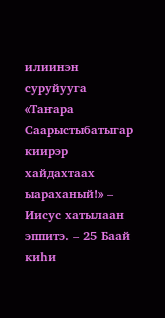илиинэн суруйууга «Таҥара Саарыстыбатыгар киирэр хайдахтаах ыараханый!» – Иисус хатылаан эппитэ. – 25 Баай киһи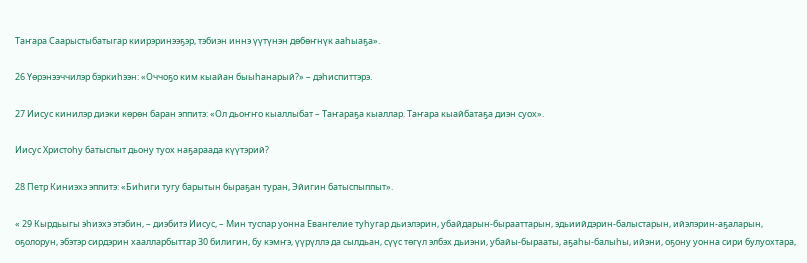Таҥара Саарыстыбатыгар киирэринээҕэр, тэбиэн иннэ үүтүнэн дөбөҥнүк ааһыаҕа».

26 Үөрэнээччилэр бэркиһээн: «Оччоҕо ким кыайан быыһанарый?» – дэһиспиттэрэ.

27 Иисус кинилэр диэки көрөн баран эппитэ: «Ол дьоҥҥо кыаллыбат – Таҥараҕа кыаллар. Таҥара кыайбатаҕа диэн суох».

Иисус Христоһу батыспыт дьону туох наҕараада күүтэрий?

28 Петр Киниэхэ эппитэ: «Биһиги тугу барытын быраҕан туран, Эйигин батыспыппыт».

« 29 Кырдьыгы эһиэхэ этэбин, – диэбитэ Иисус, – Мин туспар уонна Евангелие туһугар дьиэлэрин, убайдарын-бырааттарын, эдьиийдэрин-балыстарын, ийэлэрин-аҕаларын, оҕолорун, эбэтэр сирдэрин хаалларбыттар 30 билигин, бу кэмҥэ, үүрүллэ да сылдьан, сүүс төгүл элбэх дьиэни, убайы-бырааты, аҕаһы-балыһы, ийэни, оҕону уонна сири булуохтара,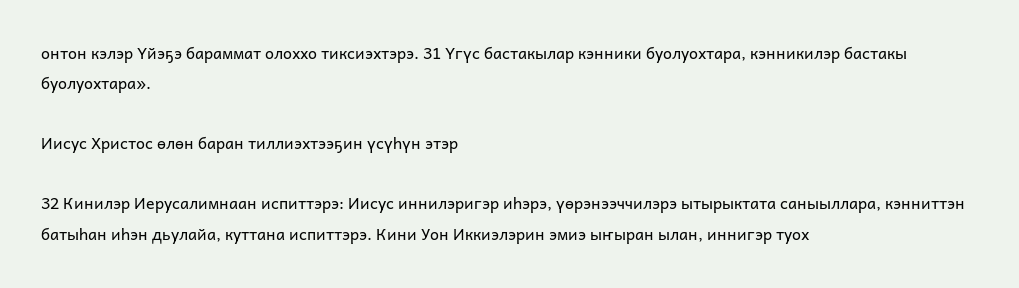онтон кэлэр Үйэҕэ бараммат олоххо тиксиэхтэрэ. 31 Үгүс бастакылар кэнники буолуохтара, кэнникилэр бастакы буолуохтара».

Иисус Христос өлөн баран тиллиэхтээҕин үсүһүн этэр

32 Кинилэр Иерусалимнаан испиттэрэ: Иисус иннилэригэр иһэрэ, үөрэнээччилэрэ ытырыктата саныыллара, кэнниттэн батыһан иһэн дьулайа, куттана испиттэрэ. Кини Уон Иккиэлэрин эмиэ ыҥыран ылан, иннигэр туох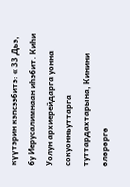күүтэрин кэпсээбитэ: « 33 Дьэ, бу Иерусалимнаан иһэбит. Киһи Уолун архиерейдарга уонна сокуонньуттарга туттардахтарына, Кинини өлөрөргө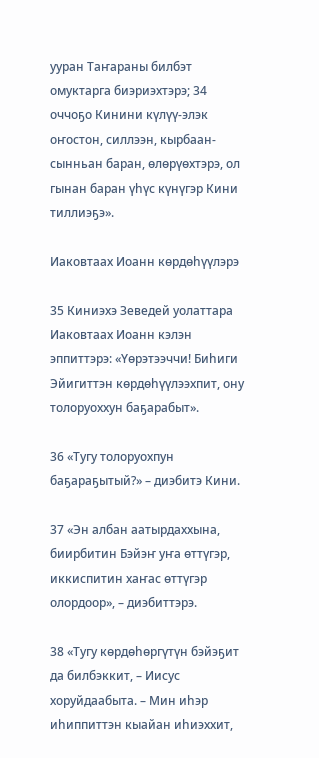ууран Таҥараны билбэт омуктарга биэриэхтэрэ; 34 оччоҕо Кинини күлүү-элэк оҥостон, силлээн, кырбаан-сынньан баран, өлөрүөхтэрэ, ол гынан баран үһүс күнүгэр Кини тиллиэҕэ».

Иаковтаах Иоанн көрдөһүүлэрэ

35 Киниэхэ Зеведей уолаттара Иаковтаах Иоанн кэлэн эппиттэрэ: «Үөрэтээччи! Биһиги Эйигиттэн көрдөһүүлээхпит, ону толоруоххун баҕарабыт».

36 «Тугу толоруохпун баҕараҕытый?» – диэбитэ Кини.

37 «Эн албан аатырдаххына, биирбитин Бэйэҥ уҥа өттүгэр, иккиспитин хаҥас өттүгэр олордоор», – диэбиттэрэ.

38 «Тугу көрдөһөргүтүн бэйэҕит да билбэккит, – Иисус хоруйдаабыта. – Мин иһэр иһиппиттэн кыайан иһиэххит,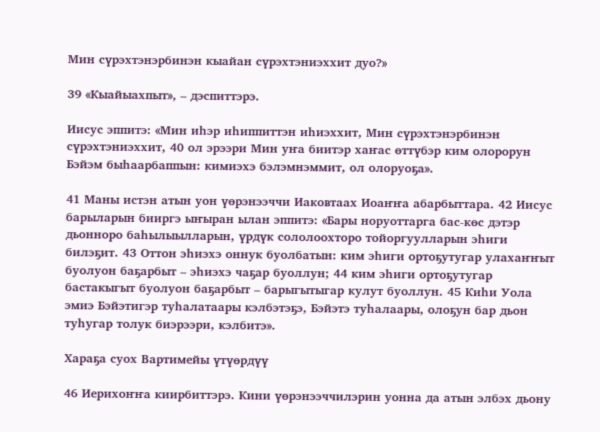Мин сүрэхтэнэрбинэн кыайан сүрэхтэниэххит дуо?»

39 «Кыайыахпыт», – дэспиттэрэ.

Иисус эппитэ: «Мин иһэр иһиппиттэн иһиэххит, Мин сүрэхтэнэрбинэн сүрэхтэниэххит, 40 ол эрээри Мин уҥа биитэр хаҥас өттүбэр ким олорорун Бэйэм быһаарбаппын: кимиэхэ бэлэмнэммит, ол олоруоҕа».

41 Маны истэн атын уон үөрэнээччи Иаковтаах Иоаҥҥа абарбыттара. 42 Иисус барыларын бииргэ ыҥыран ылан эппитэ: «Бары норуоттарга бас-көс дэтэр дьонноро баһылыылларын, үрдүк сололоохторо тойоргуулларын эһиги билэҕит. 43 Оттон эһиэхэ оннук буолбатын: ким эһиги ортоҕутугар улахаҥҥыт буолуон баҕарбыт – эһиэхэ чаҕар буоллун; 44 ким эһиги ортоҕутугар бастакыгыт буолуон баҕарбыт – барыгытыгар кулут буоллун. 45 Киһи Уола эмиэ Бэйэтигэр туһалатаары кэлбэтэҕэ, Бэйэтэ туһалаары, олоҕун бар дьон туһугар толук биэрээри, кэлбитэ».

Хараҕа суох Вартимейы үтүөрдүү

46 Иерихоҥҥа киирбиттэрэ. Кини үөрэнээччилэрин уонна да атын элбэх дьону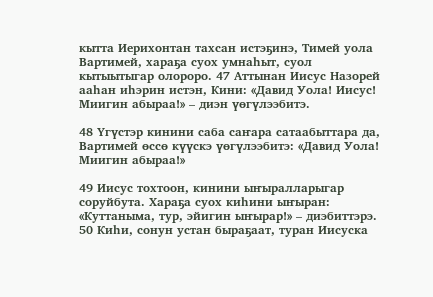кытта Иерихонтан тахсан истэҕинэ, Тимей уола Вартимей, хараҕа суох умнаһыт, суол кытыытыгар олороро. 47 Аттынан Иисус Назорей ааһан иһэрин истэн, Кини: «Давид Уола! Иисус! Миигин абыраа!» – диэн үөгүлээбитэ.

48 Үгүстэр кинини саба саҥара сатаабыттара да, Вартимей өссө күүскэ үөгүлээбитэ: «Давид Уола! Миигин абыраа!»

49 Иисус тохтоон, кинини ыҥыралларыгар соруйбута. Хараҕа суох киһини ыҥыран: «Куттаныма, тур, эйигин ыҥырар!» – диэбиттэрэ. 50 Киһи, сонун устан быраҕаат, туран Иисуска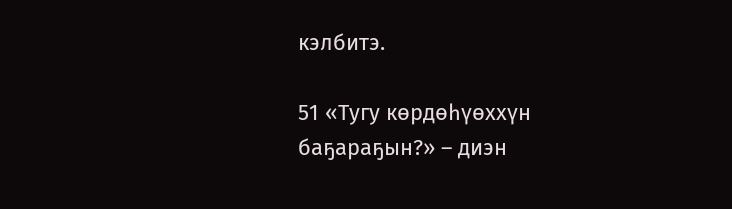кэлбитэ.

51 «Тугу көрдөһүөххүн баҕараҕын?» – диэн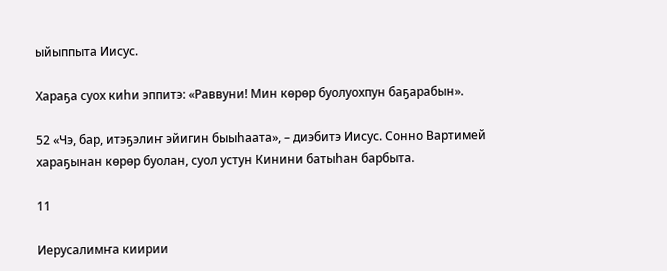ыйыппыта Иисус.

Хараҕа суох киһи эппитэ: «Раввуни! Мин көрөр буолуохпун баҕарабын».

52 «Чэ, бар, итэҕэлиҥ эйигин быыһаата», – диэбитэ Иисус. Сонно Вартимей хараҕынан көрөр буолан, суол устун Кинини батыһан барбыта.

11

Иерусалимҥа киирии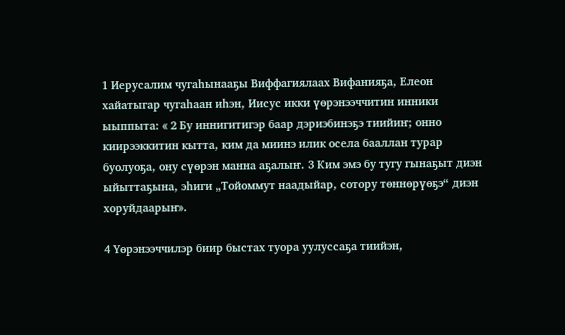1 Иерусалим чугаһынааҕы Виффагиялаах Вифанияҕа, Елеон хайатыгар чугаһаан иһэн, Иисус икки үөрэнээччитин инники ыыппыта: « 2 Бу иннигитигэр баар дэриэбинэҕэ тиийиҥ; онно киирээккитин кытта, ким да миинэ илик осела бааллан турар буолуоҕа, ону сүөрэн манна аҕалыҥ. 3 Ким эмэ бу тугу гынаҕыт диэн ыйыттаҕына, эһиги „Тойоммут наадыйар, сотору төннөрүөҕэ“ диэн хоруйдаарыҥ».

4 Үөрэнээччилэр биир быстах туора уулуссаҕа тиийэн,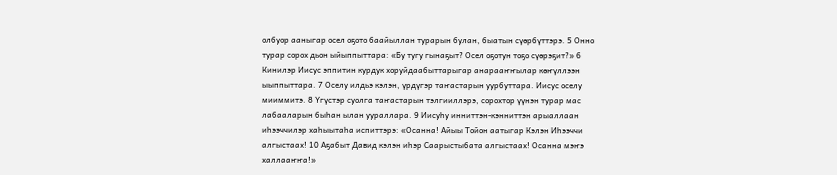олбуор ааныгар осел оҕото баайыллан турарын булан, быатын сүөрбүттэрэ. 5 Онно турар сорох дьон ыйыппыттара: «Бу тугу гынаҕыт? Осел оҕотун тоҕо сүөрэҕит?» 6 Кинилэр Иисус эппитин курдук хоруйдаабыттарыгар анарааҥҥылар көҥүллээн ыыппыттара. 7 Оселу илдьэ кэлэн, үрдүгэр таҥастарын уурбуттара. Иисус оселу мииммитэ. 8 Үгүстэр суолга таҥастарын тэлгииллэрэ, сорохтор үүнэн турар мас лабааларын быһан ылан уураллара. 9 Иисуһу инниттэн-кэнниттэн арыаллаан иһээччилэр хаһыытаһа испиттэрэ: «Осанна! Айыы Тойон аатыгар Кэлэн Иһээччи алгыстаах! 10 Аҕабыт Давид кэлэн иһэр Саарыстыбата алгыстаах! Осанна мэҥэ халлааҥҥа!»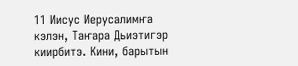11 Иисус Иерусалимҥа кэлэн, Таҥара Дьиэтигэр киирбитэ. Кини, барытын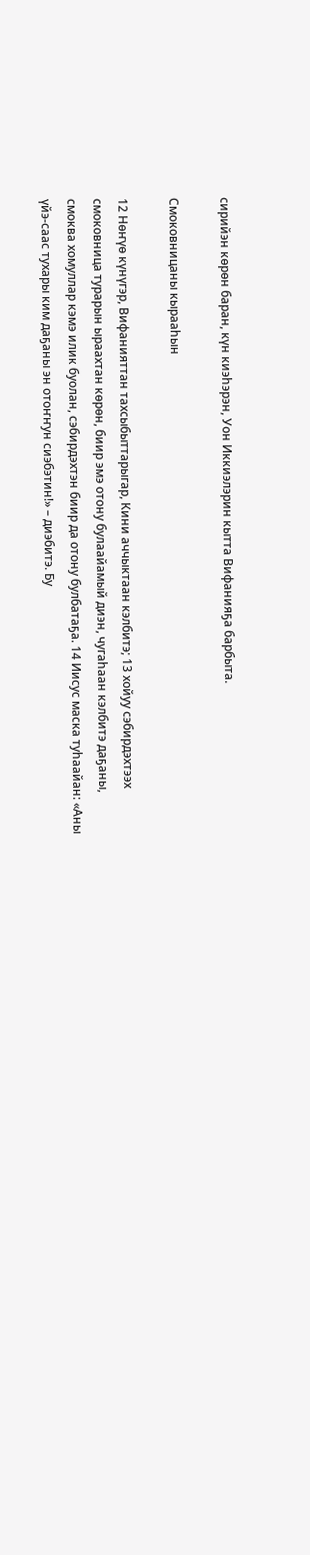сирийэн көрөн баран, күн киэһэрэн, Уон Иккиэлэрин кытта Вифанияҕа барбыта.

Смоковницаны кырааһын

12 Нөҥүө күнүгэр, Вифанияттан тахсыбыттарыгар, Кини аччыктаан кэлбитэ; 13 хойуу сэбирдэхтээх смоковница турарын ыраахтан көрөн, биир эмэ отону булаайамый диэн, чугаһаан кэлбитэ даҕаны, смоква хомуллар кэмэ илик буолан, сэбирдэхтэн биир да отону булбатаҕа. 14 Иисус маска туһаайан: «Аны үйэ-саас тухары ким даҕаны эн отоҥҥун сиэбэтин!» – диэбитэ. Бу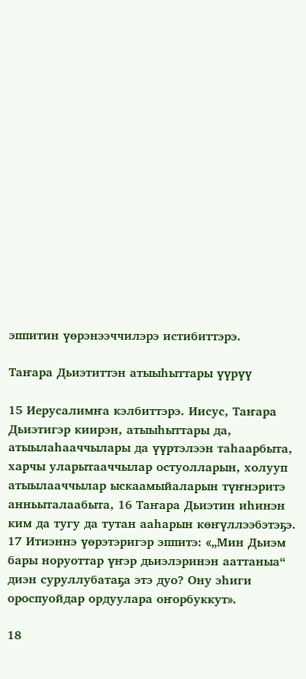эппитин үөрэнээччилэрэ истибиттэрэ.

Таҥара Дьиэтиттэн атыыһыттары үүрүү

15 Иерусалимҥа кэлбиттэрэ. Иисус, Таҥара Дьиэтигэр киирэн, атыыһыттары да, атыылаһааччылары да үүртэлээн таһаарбыта, харчы уларытааччылар остуолларын, холууп атыылааччылар ыскаамыйаларын түҥнэритэ анньыталаабыта, 16 Таҥара Дьиэтин иһинэн ким да тугу да тутан ааһарын көҥүллээбэтэҕэ. 17 Итиэннэ үөрэтэригэр эппитэ: «„Мин Дьиэм бары норуоттар үҥэр дьиэлэринэн ааттаныа“ диэн суруллубатаҕа этэ дуо? Ону эһиги ороспуойдар ордуулара оҥорбуккут».

18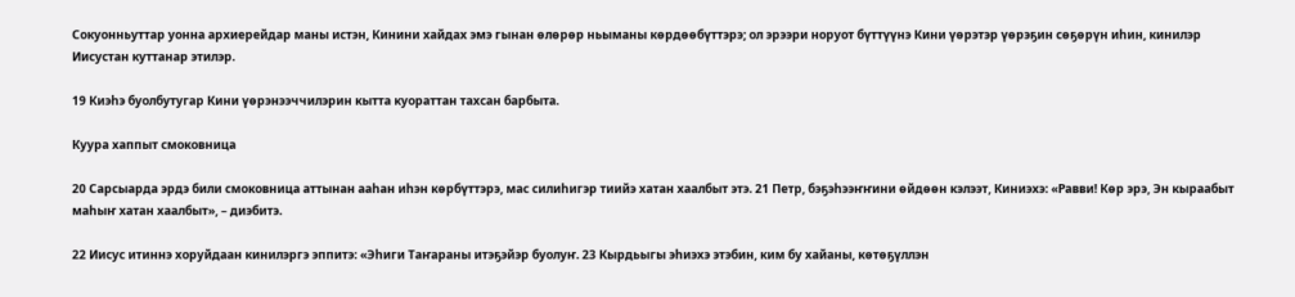Сокуонньуттар уонна архиерейдар маны истэн, Кинини хайдах эмэ гынан өлөрөр ньыманы көрдөөбүттэрэ; ол эрээри норуот бүттүүнэ Кини үөрэтэр үөрэҕин сөҕөрүн иһин, кинилэр Иисустан куттанар этилэр.

19 Киэһэ буолбутугар Кини үөрэнээччилэрин кытта куораттан тахсан барбыта.

Куура хаппыт смоковница

20 Сарсыарда эрдэ били смоковница аттынан ааһан иһэн көрбүттэрэ, мас силиһигэр тиийэ хатан хаалбыт этэ. 21 Петр, бэҕэһээҥҥини өйдөөн кэлээт, Киниэхэ: «Равви! Көр эрэ, Эн кыраабыт маһыҥ хатан хаалбыт», – диэбитэ.

22 Иисус итиннэ хоруйдаан кинилэргэ эппитэ: «Эһиги Таҥараны итэҕэйэр буолуҥ. 23 Кырдьыгы эһиэхэ этэбин, ким бу хайаны, көтөҕүллэн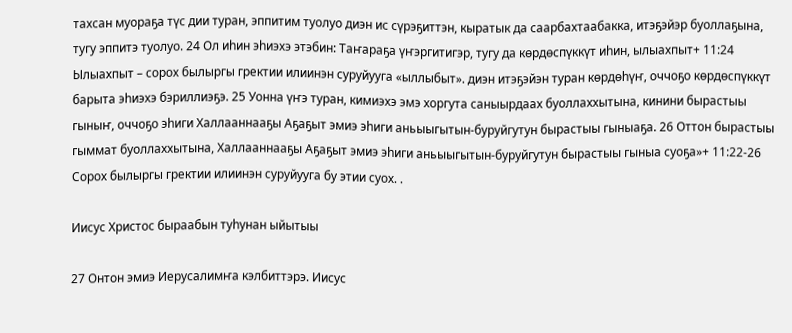тахсан муораҕа түс дии туран, эппитим туолуо диэн ис сүрэҕиттэн, кыратык да саарбахтаабакка, итэҕэйэр буоллаҕына, тугу эппитэ туолуо. 24 Ол иһин эһиэхэ этэбин: Таҥараҕа үҥэргитигэр, тугу да көрдөспүккүт иһин, ылыахпыт+ 11:24 Ылыахпыт – сорох былыргы гректии илиинэн суруйууга «ыллыбыт». диэн итэҕэйэн туран көрдөһүҥ, оччоҕо көрдөспүккүт барыта эһиэхэ бэриллиэҕэ. 25 Уонна үҥэ туран, кимиэхэ эмэ хоргута саныырдаах буоллаххытына, кинини бырастыы гыныҥ, оччоҕо эһиги Халлааннааҕы Аҕаҕыт эмиэ эһиги аньыыгытын-буруйгутун бырастыы гыныаҕа. 26 Оттон бырастыы гыммат буоллаххытына, Халлааннааҕы Аҕаҕыт эмиэ эһиги аньыыгытын-буруйгутун бырастыы гыныа суоҕа»+ 11:22-26 Сорох былыргы гректии илиинэн суруйууга бу этии суох. .

Иисус Христос быраабын туһунан ыйытыы

27 Онтон эмиэ Иерусалимҥа кэлбиттэрэ. Иисус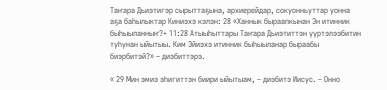Таҥара Дьиэтигэр сырыттаҕына, архиерейдар, сокуонньуттар уонна аҕа баһылыктар Киниэхэ кэлэн: 28 «Ханнык быраапкынан Эн итинник быһыыланныҥ?+ 11:28 Атыыһыттары Таҥара Дьиэтиттэн үүртэлээбитин туһунан ыйытыы. Ким Эйиэхэ итинник быһыыланар быраабы биэрбитэй?» – диэбиттэрэ.

« 29 Мин эмиэ эһигиттэн биири ыйытыам, – диэбитэ Иисус. – Онно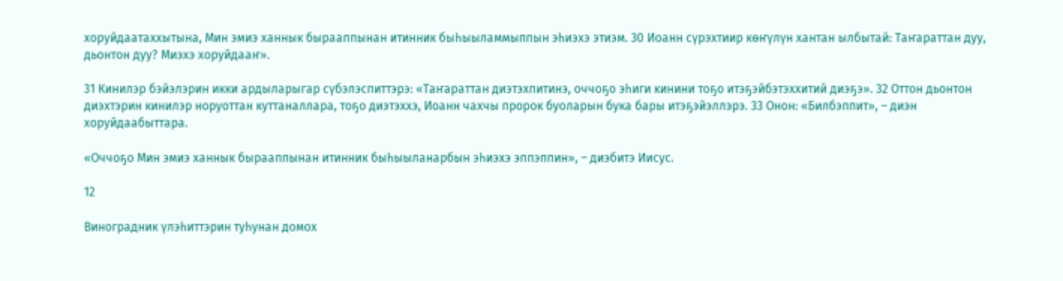хоруйдаатаххытына, Мин эмиэ ханнык бырааппынан итинник быһыыламмыппын эһиэхэ этиэм. 30 Иоанн сүрэхтиир көҥүлүн хантан ылбытай: Таҥараттан дуу, дьонтон дуу? Миэхэ хоруйдааҥ».

31 Кинилэр бэйэлэрин икки ардыларыгар сүбэлэспиттэрэ: «Таҥараттан диэтэхпитинэ, оччоҕо эһиги кинини тоҕо итэҕэйбэтэххитий диэҕэ». 32 Оттон дьонтон диэхтэрин кинилэр норуоттан куттаналлара, тоҕо диэтэххэ, Иоанн чахчы пророк буоларын бука бары итэҕэйэллэрэ. 33 Онон: «Билбэппит», – диэн хоруйдаабыттара.

«Оччоҕо Мин эмиэ ханнык бырааппынан итинник быһыыланарбын эһиэхэ эппэппин», – диэбитэ Иисус.

12

Виноградник үлэһиттэрин туһунан домох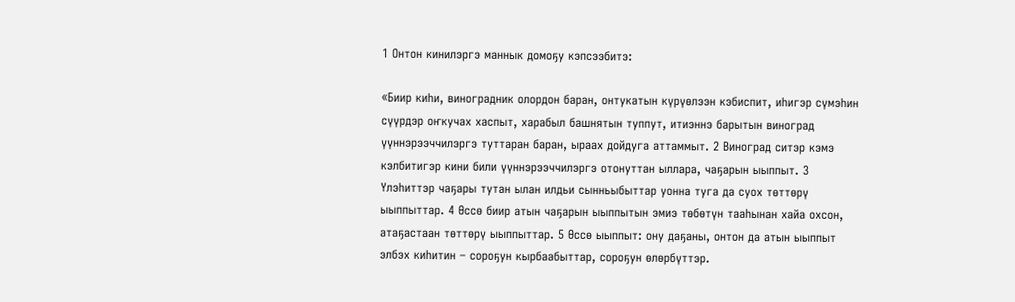1 Онтон кинилэргэ маннык домоҕу кэпсээбитэ:

«Биир киһи, виноградник олордон баран, онтукатын күрүөлээн кэбиспит, иһигэр сүмэһин сүүрдэр оҥкучах хаспыт, харабыл башнятын туппут, итиэннэ барытын виноград үүннэрээччилэргэ туттаран баран, ыраах дойдуга аттаммыт. 2 Виноград ситэр кэмэ кэлбитигэр кини били үүннэрээччилэргэ отонуттан ыллара, чаҕарын ыыппыт. 3 Үлэһиттэр чаҕары тутан ылан илдьи сынньыбыттар уонна туга да суох төттөрү ыыппыттар. 4 Өссө биир атын чаҕарын ыыппытын эмиэ төбөтүн тааһынан хайа охсон, атаҕастаан төттөрү ыыппыттар. 5 Өссө ыыппыт: ону даҕаны, онтон да атын ыыппыт элбэх киһитин – сороҕун кырбаабыттар, сороҕун өлөрбүттэр.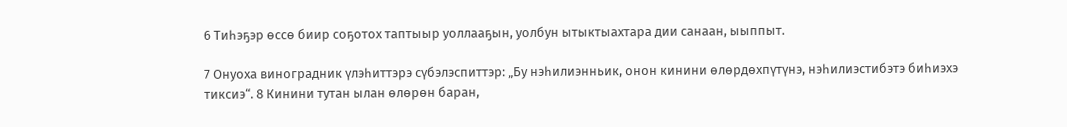6 Тиһэҕэр өссө биир соҕотох таптыыр уоллааҕын, уолбун ытыктыахтара дии санаан, ыыппыт.

7 Онуоха виноградник үлэһиттэрэ сүбэлэспиттэр: „Бу нэһилиэнньик, онон кинини өлөрдөхпүтүнэ, нэһилиэстибэтэ биһиэхэ тиксиэ“. 8 Кинини тутан ылан өлөрөн баран,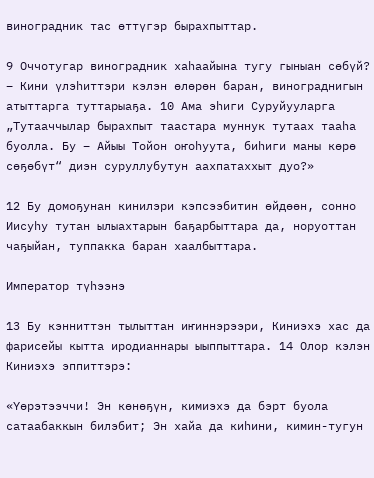виноградник тас өттүгэр бырахпыттар.

9 Оччотугар виноградник хаһаайына тугу гыныан сөбүй? – Кини үлэһиттэри кэлэн өлөрөн баран, винограднигын атыттарга туттарыаҕа. 10 Ама эһиги Суруйууларга „Тутааччылар бырахпыт таастара муннук тутаах тааһа буолла. Бу – Айыы Тойон оҥоһуута, биһиги маны көрө сөҕөбүт“ диэн суруллубутун аахпатаххыт дуо?»

12 Бу домоҕунан кинилэри кэпсээбитин өйдөөн, сонно Иисуһу тутан ылыахтарын баҕарбыттара да, норуоттан чаҕыйан, туппакка баран хаалбыттара.

Император түһээнэ

13 Бу кэнниттэн тылыттан иҥиннэрээри, Киниэхэ хас да фарисейы кытта иродианнары ыыппыттара. 14 Олор кэлэн Киниэхэ эппиттэрэ:

«Үөрэтээччи! Эн көнөҕүн, кимиэхэ да бэрт буола сатаабаккын билэбит; Эн хайа да киһини, кимин-тугун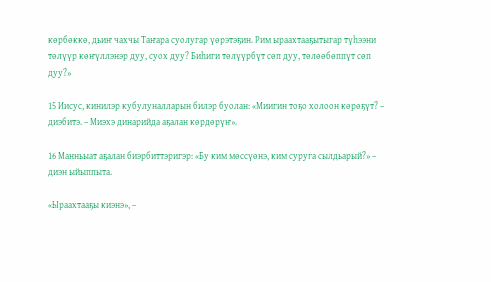көрбөккө, дьиҥ чахчы Таҥара суолугар үөрэтэҕин. Рим ыраахтааҕытыгар түһээни төлүүр көҥүллэнэр дуу, суох дуу? Биһиги төлүүрбүт сөп дуу, төлөөбөппүт сөп дуу?»

15 Иисус, кинилэр кубулуналларын билэр буолан: «Миигин тоҕо холоон көрөҕүт? – диэбитэ. – Миэхэ динарийда аҕалан көрдөрүҥ».

16 Манньыат аҕалан биэрбиттэригэр: «Бу ким мөссүөнэ, ким суруга сылдьарый?» – диэн ыйыппыта.

«Ыраахтааҕы киэнэ», –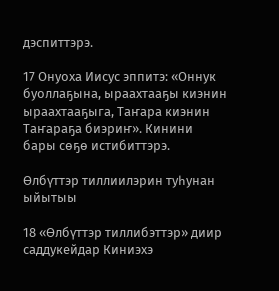дэспиттэрэ.

17 Онуоха Иисус эппитэ: «Оннук буоллаҕына, ыраахтааҕы киэнин ыраахтааҕыга, Таҥара киэнин Таҥараҕа биэриҥ». Кинини бары сөҕө истибиттэрэ.

Өлбүттэр тиллиилэрин туһунан ыйытыы

18 «Өлбүттэр тиллибэттэр» диир саддукейдар Киниэхэ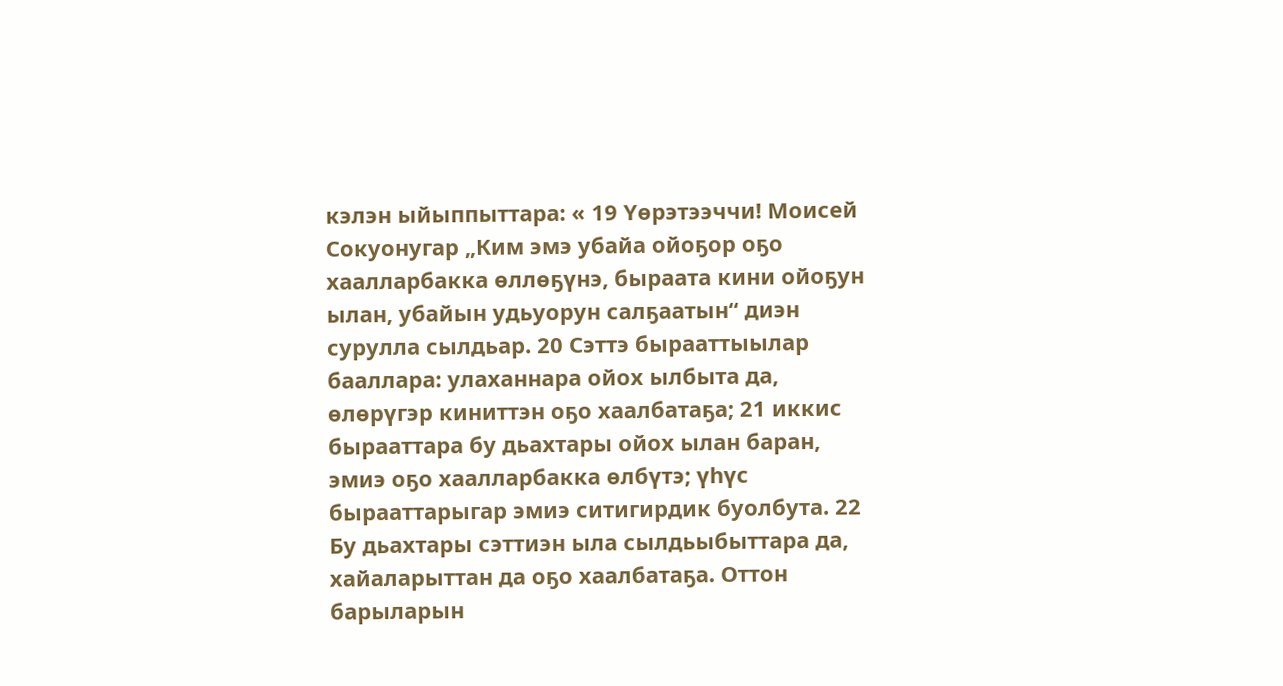кэлэн ыйыппыттара: « 19 Үөрэтээччи! Моисей Сокуонугар „Ким эмэ убайа ойоҕор оҕо хаалларбакка өллөҕүнэ, быраата кини ойоҕун ылан, убайын удьуорун салҕаатын“ диэн сурулла сылдьар. 20 Сэттэ бырааттыылар бааллара: улаханнара ойох ылбыта да, өлөрүгэр киниттэн оҕо хаалбатаҕа; 21 иккис бырааттара бу дьахтары ойох ылан баран, эмиэ оҕо хаалларбакка өлбүтэ; үһүс бырааттарыгар эмиэ ситигирдик буолбута. 22 Бу дьахтары сэттиэн ыла сылдьыбыттара да, хайаларыттан да оҕо хаалбатаҕа. Оттон барыларын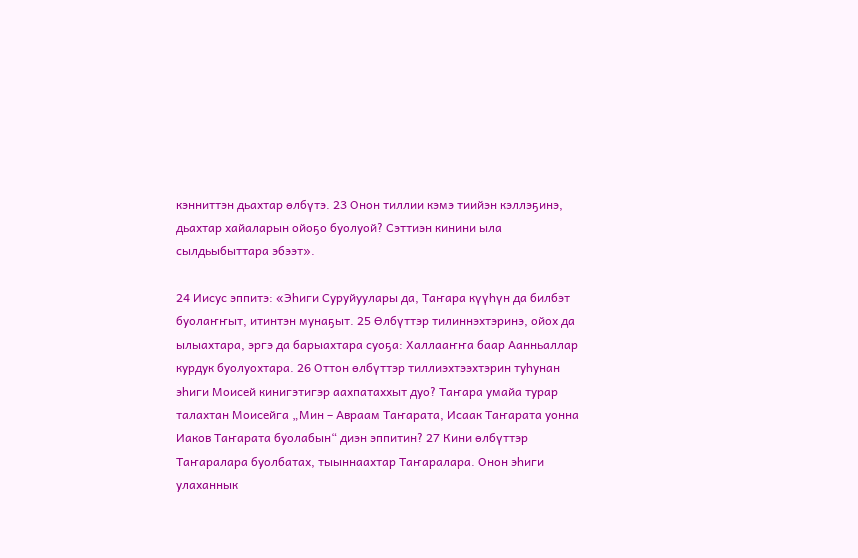кэнниттэн дьахтар өлбүтэ. 23 Онон тиллии кэмэ тиийэн кэллэҕинэ, дьахтар хайаларын ойоҕо буолуой? Сэттиэн кинини ыла сылдьыбыттара эбээт».

24 Иисус эппитэ: «Эһиги Суруйуулары да, Таҥара күүһүн да билбэт буолаҥҥыт, итинтэн мунаҕыт. 25 Өлбүттэр тилиннэхтэринэ, ойох да ылыахтара, эргэ да барыахтара суоҕа: Халлааҥҥа баар Аанньаллар курдук буолуохтара. 26 Оттон өлбүттэр тиллиэхтээхтэрин туһунан эһиги Моисей кинигэтигэр аахпатаххыт дуо? Таҥара умайа турар талахтан Моисейга „Мин – Авраам Таҥарата, Исаак Таҥарата уонна Иаков Таҥарата буолабын“ диэн эппитин? 27 Кини өлбүттэр Таҥаралара буолбатах, тыыннаахтар Таҥаралара. Онон эһиги улаханнык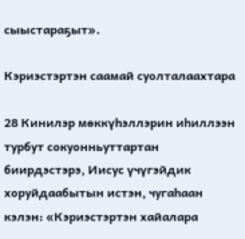сыыстараҕыт».

Кэриэстэртэн саамай суолталаахтара

28 Кинилэр мөккүһэллэрин иһиллээн турбут сокуонньуттартан биирдэстэрэ, Иисус үчүгэйдик хоруйдаабытын истэн, чугаһаан кэлэн: «Кэриэстэртэн хайалара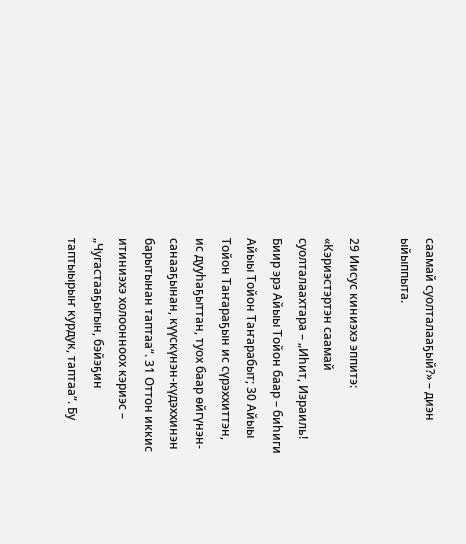саамай суолталааҕый?» – диэн ыйыппыта.

29 Иисус киниэхэ эппитэ: «Кэриэстэртэн саамай суолталаахтара – „Иһит, Израиль! Биир эрэ Айыы Тойон баар – биһиги Айыы Тойон Таҥарабыт; 30 Айыы Тойон Таҥараҕын ис сүрэххиттэн, ис дууһаҕыттан, туох баар өйгүнэн-санааҕынан, күүскүнэн-күдэххинэн барытынан таптаа“. 31 Оттон иккис итиниэхэ холоонноох кэриэс – „Чугастааҕыгын, бэйэҕин таптыырыҥ курдук, таптаа“. Бу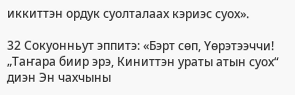иккиттэн ордук суолталаах кэриэс суох».

32 Сокуонньут эппитэ: «Бэрт сөп, Үөрэтээччи! „Таҥара биир эрэ, Киниттэн ураты атын суох“ диэн Эн чахчыны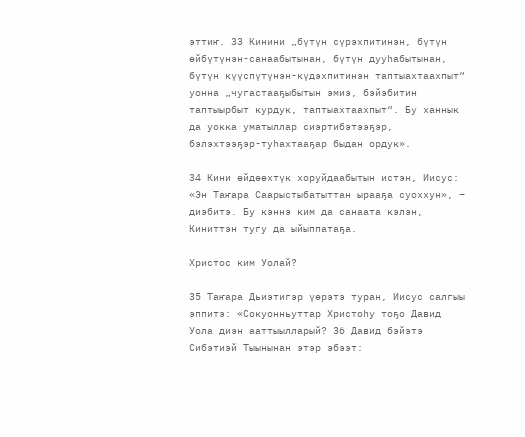эттиҥ. 33 Кинини „бүтүн сүрэхпитинэн, бүтүн өйбүтүнэн-санаабытынан, бүтүн дууһабытынан, бүтүн күүспүтүнэн-күдэхпитинэн таптыахтаахпыт“ уонна „чугастааҕыбытын эмиэ, бэйэбитин таптыырбыт курдук, таптыахтаахпыт“. Бу ханнык да уокка уматыллар сиэртибэтээҕэр, бэлэхтээҕэр-туһахтааҕар быдан ордук».

34 Кини өйдөөхтүк хоруйдаабытын истэн, Иисус: «Эн Таҥара Саарыстыбатыттан ырааҕа суоххун», – диэбитэ. Бу кэннэ ким да санаата кэлэн, Киниттэн тугу да ыйыппатаҕа.

Христос ким Уолай?

35 Таҥара Дьиэтигэр үөрэтэ туран, Иисус салгыы эппитэ: «Сокуонньуттар Христоһу тоҕо Давид Уола диэн ааттыылларый? 36 Давид бэйэтэ Сибэтиэй Тыынынан этэр эбээт: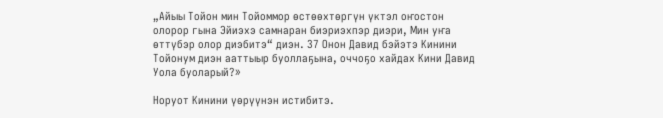„Айыы Тойон мин Тойоммор өстөөхтөргүн үктэл оҥостон олорор гына Эйиэхэ самнаран биэриэхпэр диэри, Мин уҥа өттүбэр олор диэбитэ“ диэн. 37 Онон Давид бэйэтэ Кинини Тойонум диэн ааттыыр буоллаҕына, оччоҕо хайдах Кини Давид Уола буоларый?»

Норуот Кинини үөрүүнэн истибитэ.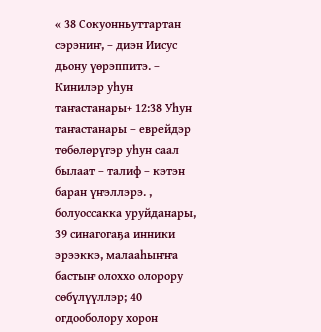« 38 Сокуонньуттартан сэрэниҥ, – диэн Иисус дьону үөрэппитэ. – Кинилэр уһун таҥастанары+ 12:38 Уһун таҥастанары – еврейдэр төбөлөрүгэр уһун саал былаат – талиф – кэтэн баран үҥэллэрэ. , болуоссакка уруйданары, 39 синагогаҕа инники эрээккэ, малааһыҥҥа бастыҥ олоххо олорору сөбүлүүллэр; 40 огдооболору хорон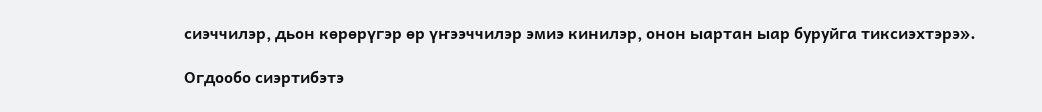сиэччилэр, дьон көрөрүгэр өр үҥээччилэр эмиэ кинилэр, онон ыартан ыар буруйга тиксиэхтэрэ».

Огдообо сиэртибэтэ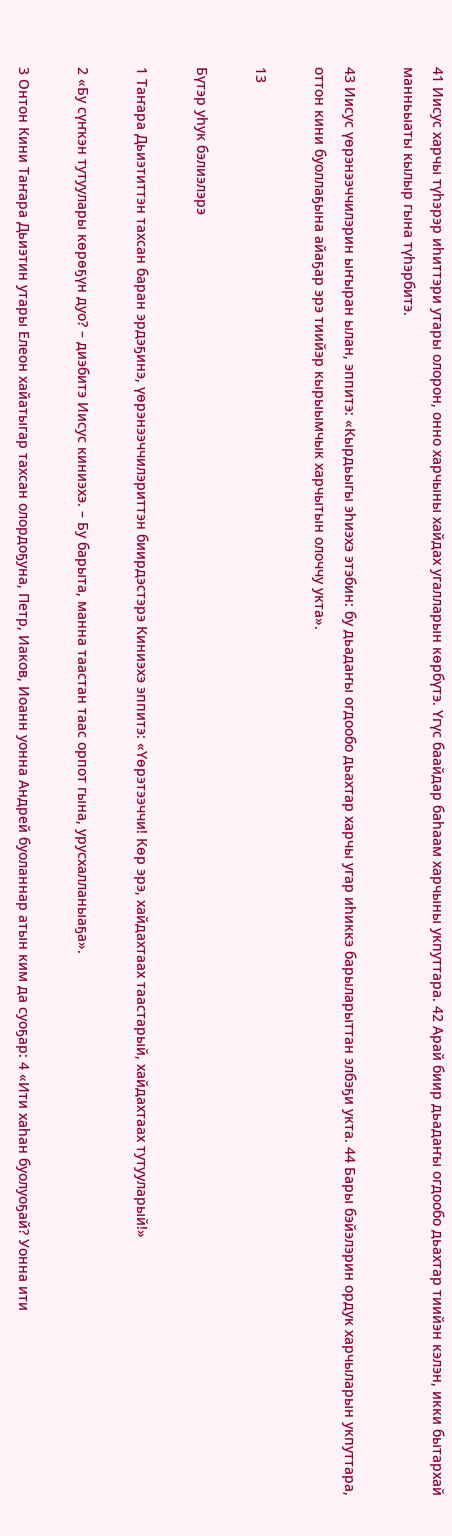41 Иисус харчы түһэрэр иһиттэри утары олорон, онно харчыны хайдах угалларын көрбүтэ. Үгүс баайдар баһаам харчыны укпуттара. 42 Арай биир дьадаҥы огдообо дьахтар тиийэн кэлэн, икки бытархай манньыаты кылыр гына түһэрбитэ.

43 Иисус үөрэнээччилэрин ыҥыран ылан, эппитэ: «Кырдьыгы эһиэхэ этэбин: бу дьадаҥы огдообо дьахтар харчы угар иһиккэ барыларыттан элбэҕи укта. 44 Бары бэйэлэрин ордук харчыларын укпуттара, оттон кини буоллаҕына айаҕар эрэ тиийэр кырыымчык харчытын олоччу укта».

13

Бүтэр уһук бэлиэлэрэ

1 Таҥара Дьиэтиттэн тахсан баран эрдэҕинэ, үөрэнээччилэриттэн биирдэстэрэ Киниэхэ эппитэ: «Үөрэтээччи! Көр эрэ, хайдахтаах таастарый, хайдахтаах тутууларый!»

2 «Бу сүҥкэн тутуулары көрөҕүн дуо? – диэбитэ Иисус киниэхэ. – Бу барыта, манна таастан таас орпот гына, урусхалланыаҕа».

3 Онтон Кини Таҥара Дьиэтин утары Елеон хайатыгар тахсан олордоҕуна, Петр, Иаков, Иоанн уонна Андрей буоланнар атын ким да суоҕар: 4 «Ити хаһан буолуоҕай? Уонна ити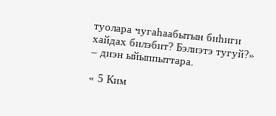туолара чугаһаабытын биһиги хайдах билэбит? Бэлиэтэ тугуй?» – диэн ыйыппыттара.

« 5 Ким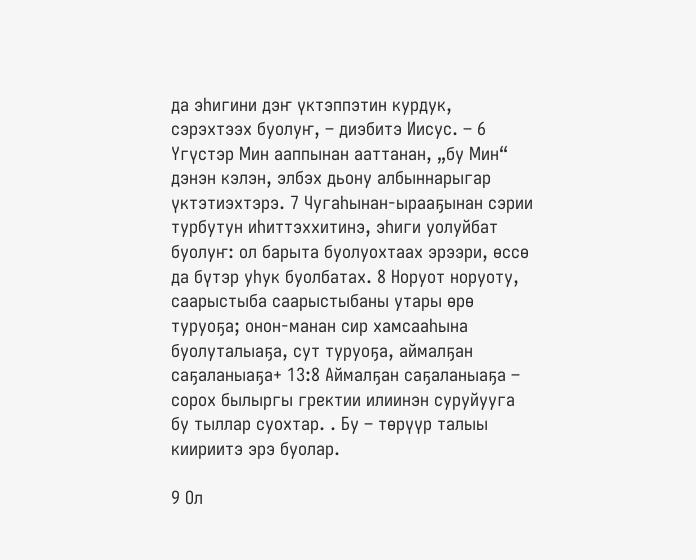да эһигини дэҥ үктэппэтин курдук, сэрэхтээх буолуҥ, – диэбитэ Иисус. – 6 Үгүстэр Мин ааппынан ааттанан, „бу Мин“ дэнэн кэлэн, элбэх дьону албыннарыгар үктэтиэхтэрэ. 7 Чугаһынан-ырааҕынан сэрии турбутун иһиттэххитинэ, эһиги уолуйбат буолуҥ: ол барыта буолуохтаах эрээри, өссө да бүтэр уһук буолбатах. 8 Норуот норуоту, саарыстыба саарыстыбаны утары өрө туруоҕа; онон-манан сир хамсааһына буолуталыаҕа, сут туруоҕа, аймалҕан саҕаланыаҕа+ 13:8 Аймалҕан саҕаланыаҕа – сорох былыргы гректии илиинэн суруйууга бу тыллар суохтар. . Бу – төрүүр талыы киириитэ эрэ буолар.

9 Ол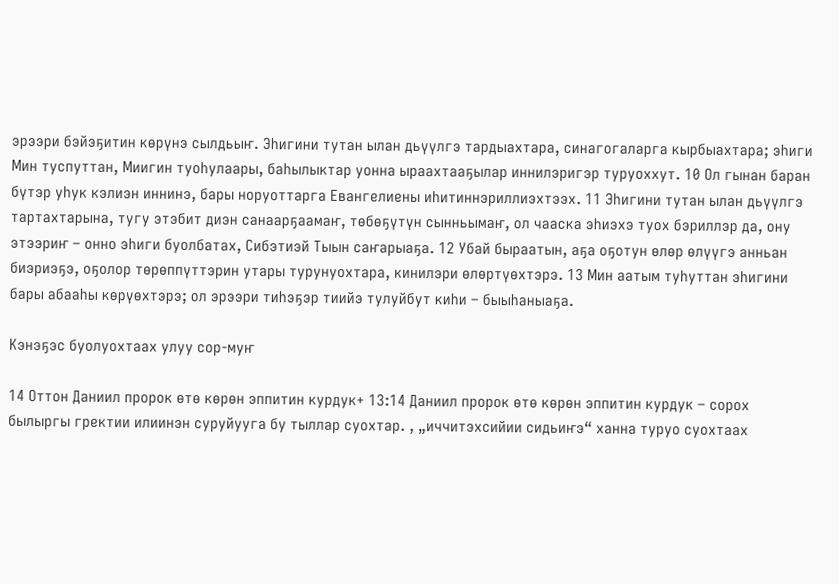эрээри бэйэҕитин көрүнэ сылдьыҥ. Эһигини тутан ылан дьүүлгэ тардыахтара, синагогаларга кырбыахтара; эһиги Мин туспуттан, Миигин туоһулаары, баһылыктар уонна ыраахтааҕылар иннилэригэр туруоххут. 10 Ол гынан баран бүтэр уһук кэлиэн иннинэ, бары норуоттарга Евангелиены иһитиннэриллиэхтээх. 11 Эһигини тутан ылан дьүүлгэ тартахтарына, тугу этэбит диэн санаарҕаамаҥ, төбөҕүтүн сынньымаҥ, ол чааска эһиэхэ туох бэриллэр да, ону этээриҥ – онно эһиги буолбатах, Сибэтиэй Тыын саҥарыаҕа. 12 Убай быраатын, аҕа оҕотун өлөр өлүүгэ анньан биэриэҕэ, оҕолор төрөппүттэрин утары турунуохтара, кинилэри өлөртүөхтэрэ. 13 Мин аатым туһуттан эһигини бары абааһы көрүөхтэрэ; ол эрээри тиһэҕэр тиийэ тулуйбут киһи – быыһаныаҕа.

Кэнэҕэс буолуохтаах улуу сор-муҥ

14 Оттон Даниил пророк өтө көрөн эппитин курдук+ 13:14 Даниил пророк өтө көрөн эппитин курдук – сорох былыргы гректии илиинэн суруйууга бу тыллар суохтар. , „иччитэхсийии сидьиҥэ“ ханна туруо суохтаах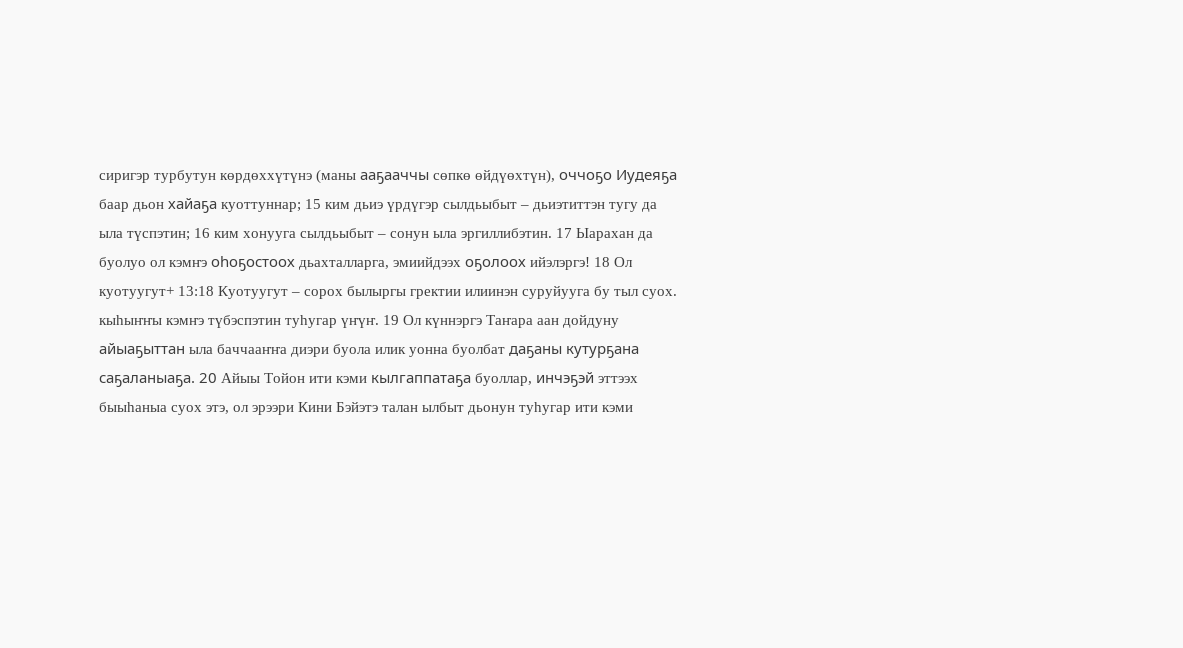сиригэр турбутун көрдөххүтүнэ (маны ааҕааччы сөпкө өйдүөхтүн), оччоҕо Иудеяҕа баар дьон хайаҕа куоттуннар; 15 ким дьиэ үрдүгэр сылдьыбыт – дьиэтиттэн тугу да ыла түспэтин; 16 ким хонууга сылдьыбыт – сонун ыла эргиллибэтин. 17 Ыарахан да буолуо ол кэмҥэ оһоҕостоох дьахталларга, эмиийдээх оҕолоох ийэлэргэ! 18 Ол куотуугут+ 13:18 Куотуугут – сорох былыргы гректии илиинэн суруйууга бу тыл суох. кыһыҥҥы кэмҥэ түбэспэтин туһугар үҥүҥ. 19 Ол күннэргэ Таҥара аан дойдуну айыаҕыттан ыла баччааҥҥа диэри буола илик уонна буолбат даҕаны кутурҕана саҕаланыаҕа. 20 Айыы Тойон ити кэми кылгаппатаҕа буоллар, инчэҕэй эттээх быыһаныа суох этэ, ол эрээри Кини Бэйэтэ талан ылбыт дьонун туһугар ити кэми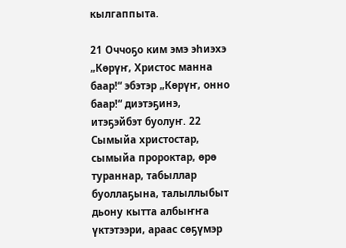кылгаппыта.

21 Оччоҕо ким эмэ эһиэхэ „Көрүҥ, Христос манна баар!“ эбэтэр „Көрүҥ, онно баар!“ диэтэҕинэ, итэҕэйбэт буолуҥ. 22 Сымыйа христостар, сымыйа пророктар, өрө тураннар, табыллар буоллаҕына, талыллыбыт дьону кытта албыҥҥа үктэтээри, араас сөҕүмэр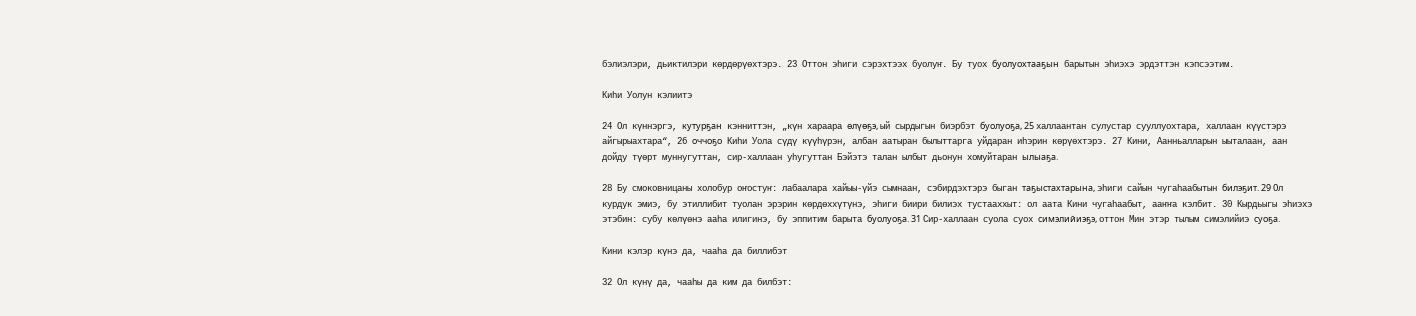бэлиэлэри, дьиктилэри көрдөрүөхтэрэ. 23 Оттон эһиги сэрэхтээх буолуҥ. Бу туох буолуохтааҕын барытын эһиэхэ эрдэттэн кэпсээтим.

Киһи Уолун кэлиитэ

24 Ол күннэргэ, кутурҕан кэнниттэн, „күн хараара өлүөҕэ, ый сырдыгын биэрбэт буолуоҕа, 25 халлаантан сулустар сууллуохтара, халлаан күүстэрэ айгырыахтара“, 26 оччоҕо Киһи Уола сүдү күүһүрэн, албан аатыран былыттарга уйдаран иһэрин көрүөхтэрэ. 27 Кини, Аанньалларын ыыталаан, аан дойду түөрт муннугуттан, сир-халлаан уһугуттан Бэйэтэ талан ылбыт дьонун хомуйтаран ылыаҕа.

28 Бу смоковницаны холобур оҥостуҥ: лабаалара хайыы-үйэ сымнаан, сэбирдэхтэрэ быган таҕыстахтарына, эһиги сайын чугаһаабытын билэҕит. 29 Ол курдук эмиэ, бу этиллибит туолан эрэрин көрдөххүтүнэ, эһиги биири билиэх тустааххыт: ол аата Кини чугаһаабыт, ааҥҥа кэлбит. 30 Кырдьыгы эһиэхэ этэбин: субу көлүөнэ ааһа илигинэ, бу эппитим барыта буолуоҕа. 31 Сир-халлаан суола суох симэлийиэҕэ, оттон Мин этэр тылым симэлийиэ суоҕа.

Кини кэлэр күнэ да, чааһа да биллибэт

32 Ол күнү да, чааһы да ким да билбэт: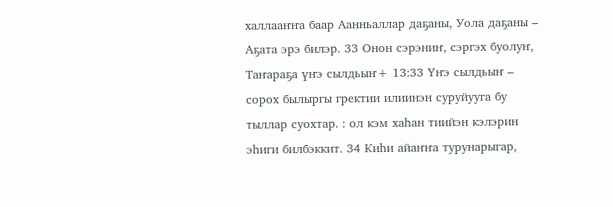халлааҥҥа баар Аанньаллар даҕаны, Уола даҕаны – Аҕата эрэ билэр. 33 Онон сэрэниҥ, сэргэх буолуҥ, Таҥараҕа үҥэ сылдьыҥ+ 13:33 Үҥэ сылдьыҥ – сорох былыргы гректии илиинэн суруйууга бу тыллар суохтар. : ол кэм хаһан тиийэн кэлэрин эһиги билбэккит. 34 Киһи айаҥҥа турунарыгар,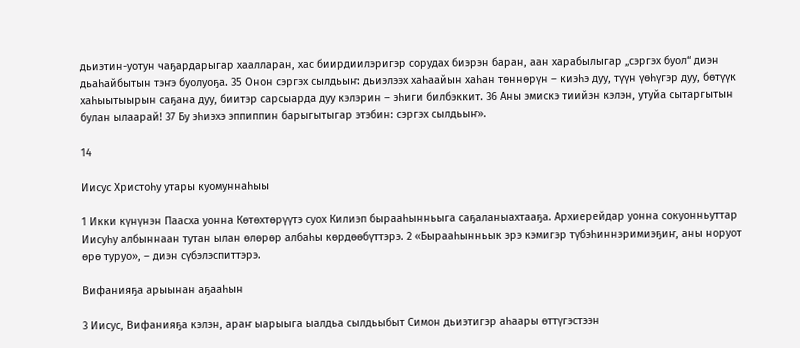дьиэтин-уотун чаҕардарыгар хаалларан, хас биирдиилэригэр сорудах биэрэн баран, аан харабылыгар „сэргэх буол“ диэн дьаһайбытын тэҥэ буолуоҕа. 35 Онон сэргэх сылдьыҥ: дьиэлээх хаһаайын хаһан төннөрүн – киэһэ дуу, түүн үөһүгэр дуу, бөтүүк хаһыытыырын саҕана дуу, биитэр сарсыарда дуу кэлэрин – эһиги билбэккит. 36 Аны эмискэ тиийэн кэлэн, утуйа сытаргытын булан ылаарай! 37 Бу эһиэхэ эппиппин барыгытыгар этэбин: сэргэх сылдьыҥ».

14

Иисус Христоһу утары куомуннаһыы

1 Икки күнүнэн Паасха уонна Көтөхтөрүүтэ суох Килиэп бырааһынньыга саҕаланыахтааҕа. Архиерейдар уонна сокуонньуттар Иисуһу албыннаан тутан ылан өлөрөр албаһы көрдөөбүттэрэ. 2 «Бырааһынньык эрэ кэмигэр түбэһиннэримиэҕиҥ, аны норуот өрө туруо», – диэн сүбэлэспиттэрэ.

Вифанияҕа арыынан аҕааһын

3 Иисус, Вифанияҕа кэлэн, араҥ ыарыыга ыалдьа сылдьыбыт Симон дьиэтигэр аһаары өттүгэстээн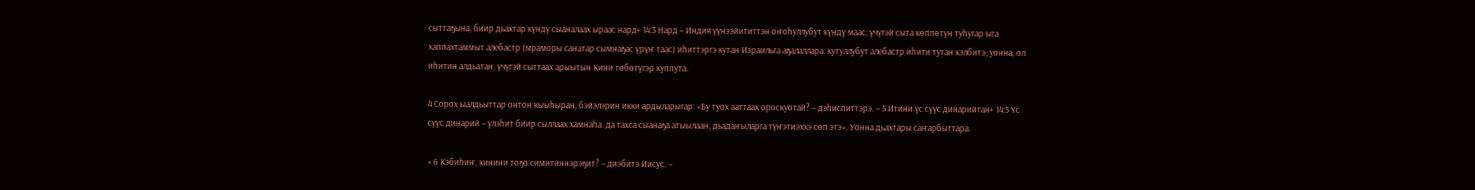сыттаҕына, биир дьахтар күндү сыаналаах ыраас нард+ 14:3 Нард – Индия үүнээйититтэн оҥоһуллубут күндү маас; үчүгэй сыта көппөтүн туһугар ыга хаппахтаммыт алебастр (мраморы санатар сымнаҕас үрүҥ таас) иһиттэргэ кутан Израильга аҕалаллара. кутуллубут алебастр иһити тутан кэлбитэ; уонна, ол иһитин алдьатан, үчүгэй сыттаах арыытын Кини төбөтүгэр куппута.

4 Сорох ыалдьыттар онтон кыыһыран, бэйэлэрин икки ардыларыгар: «Бу туох ааттаах ороскуотай? – дэһиспиттэрэ. – 5 Итини үс сүүс динарийтан+ 14:5 Үс сүүс динарий – үлэһит биир сыллаах хамнаһа. да тахса сыанаҕа атыылаан, дьадаҥыларга түҥэтиэххэ сөп этэ». Уонна дьахтары саҥарбыттара.

« 6 Кэбиһиҥ, кинини тоҕо симитиннэрэҕит? – диэбитэ Иисус. –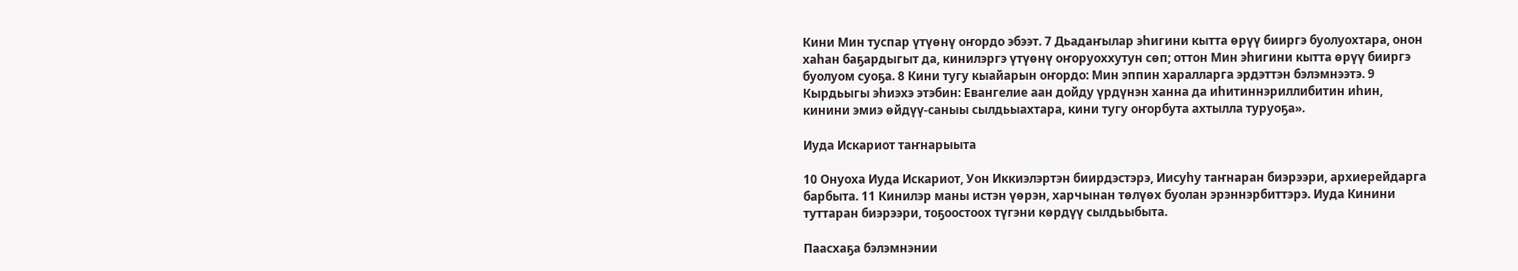Кини Мин туспар үтүөнү оҥордо эбээт. 7 Дьадаҥылар эһигини кытта өрүү бииргэ буолуохтара, онон хаһан баҕардыгыт да, кинилэргэ үтүөнү оҥоруоххутун сөп; оттон Мин эһигини кытта өрүү бииргэ буолуом суоҕа. 8 Кини тугу кыайарын оҥордо: Мин эппин харалларга эрдэттэн бэлэмнээтэ. 9 Кырдьыгы эһиэхэ этэбин: Евангелие аан дойду үрдүнэн ханна да иһитиннэриллибитин иһин, кинини эмиэ өйдүү-саныы сылдьыахтара, кини тугу оҥорбута ахтылла туруоҕа».

Иуда Искариот таҥнарыыта

10 Онуоха Иуда Искариот, Уон Иккиэлэртэн биирдэстэрэ, Иисуһу таҥнаран биэрээри, архиерейдарга барбыта. 11 Кинилэр маны истэн үөрэн, харчынан төлүөх буолан эрэннэрбиттэрэ. Иуда Кинини туттаран биэрээри, тоҕоостоох түгэни көрдүү сылдьыбыта.

Паасхаҕа бэлэмнэнии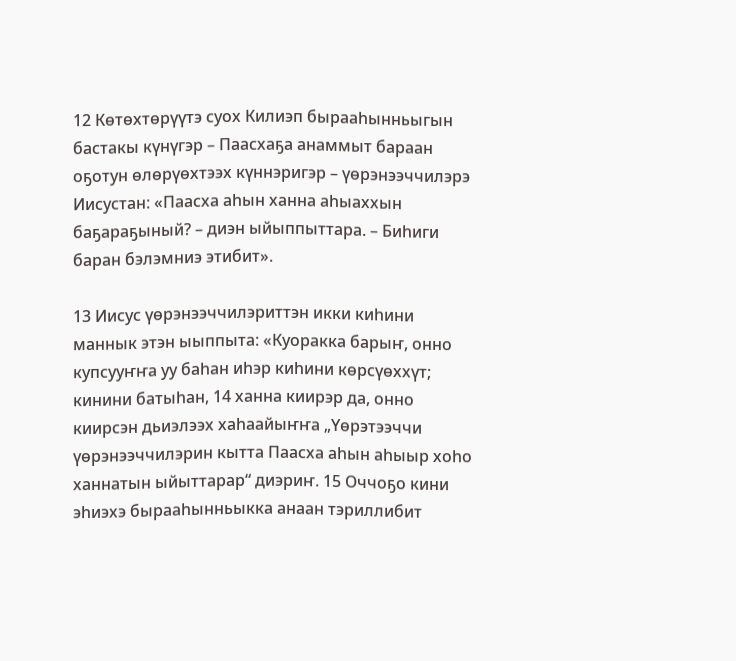12 Көтөхтөрүүтэ суох Килиэп бырааһынньыгын бастакы күнүгэр – Паасхаҕа анаммыт бараан оҕотун өлөрүөхтээх күннэригэр – үөрэнээччилэрэ Иисустан: «Паасха аһын ханна аһыаххын баҕараҕыный? – диэн ыйыппыттара. – Биһиги баран бэлэмниэ этибит».

13 Иисус үөрэнээччилэриттэн икки киһини маннык этэн ыыппыта: «Куоракка барыҥ, онно купсууҥҥа уу баһан иһэр киһини көрсүөххүт; кинини батыһан, 14 ханна киирэр да, онно киирсэн дьиэлээх хаһаайыҥҥа „Үөрэтээччи үөрэнээччилэрин кытта Паасха аһын аһыыр хоһо ханнатын ыйыттарар“ диэриҥ. 15 Оччоҕо кини эһиэхэ бырааһынньыкка анаан тэриллибит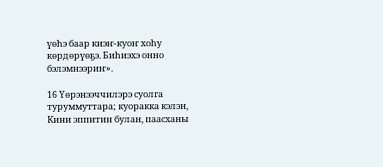үөһэ баар киэҥ-куоҥ хоһу көрдөрүөҕэ. Биһиэхэ онно бэлэмнээриҥ».

16 Үөрэнээччилэрэ суолга туруммуттара; куоракка кэлэн, Кини эппитин булан, паасханы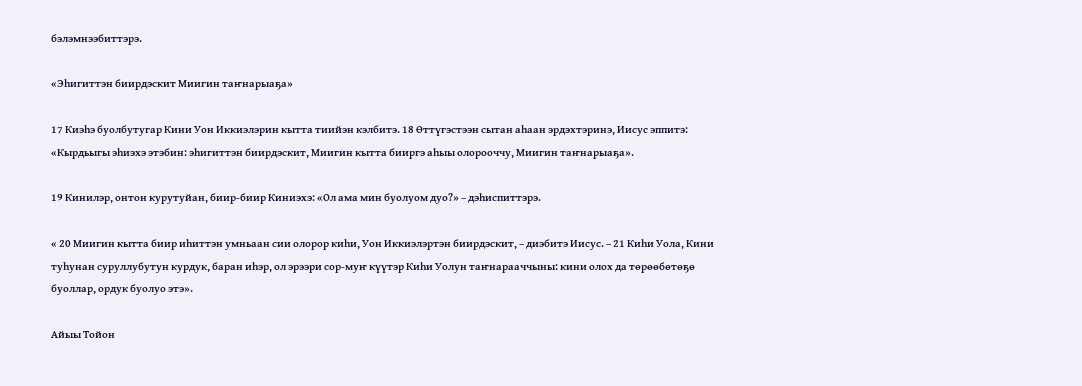бэлэмнээбиттэрэ.

«Эһигиттэн биирдэскит Миигин таҥнарыаҕа»

17 Киэһэ буолбутугар Кини Уон Иккиэлэрин кытта тиийэн кэлбитэ. 18 Өттүгэстээн сытан аһаан эрдэхтэринэ, Иисус эппитэ: «Кырдьыгы эһиэхэ этэбин: эһигиттэн биирдэскит, Миигин кытта бииргэ аһыы олорооччу, Миигин таҥнарыаҕа».

19 Кинилэр, онтон курутуйан, биир-биир Киниэхэ: «Ол ама мин буолуом дуо?» – дэһиспиттэрэ.

« 20 Миигин кытта биир иһиттэн умньаан сии олорор киһи, Уон Иккиэлэртэн биирдэскит, – диэбитэ Иисус. – 21 Киһи Уола, Кини туһунан суруллубутун курдук, баран иһэр, ол эрээри сор-муҥ күүтэр Киһи Уолун таҥнарааччыны: кини олох да төрөөбөтөҕө буоллар, ордук буолуо этэ».

Айыы Тойон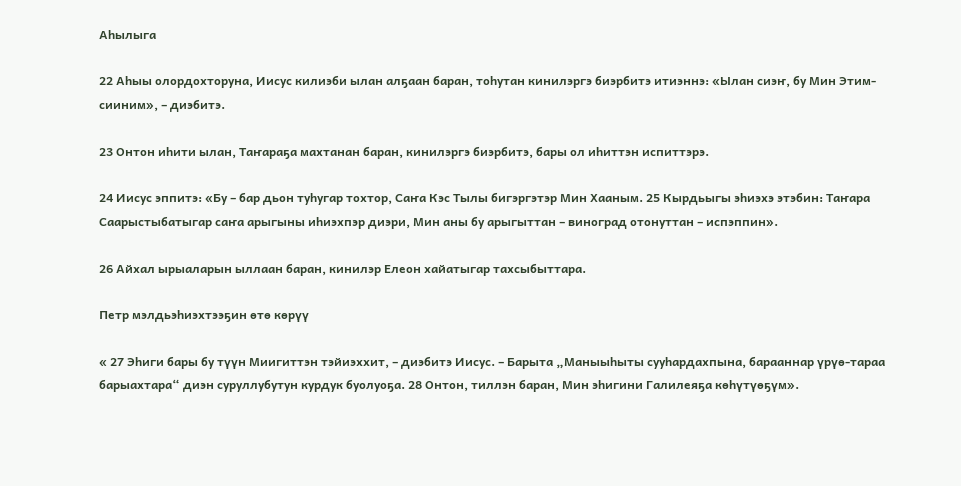Аһылыга

22 Аһыы олордохторуна, Иисус килиэби ылан алҕаан баран, тоһутан кинилэргэ биэрбитэ итиэннэ: «Ылан сиэҥ, бу Мин Этим-сииним», – диэбитэ.

23 Онтон иһити ылан, Таҥараҕа махтанан баран, кинилэргэ биэрбитэ, бары ол иһиттэн испиттэрэ.

24 Иисус эппитэ: «Бу – бар дьон туһугар тохтор, Саҥа Кэс Тылы бигэргэтэр Мин Хааным. 25 Кырдьыгы эһиэхэ этэбин: Таҥара Саарыстыбатыгар саҥа арыгыны иһиэхпэр диэри, Мин аны бу арыгыттан – виноград отонуттан – испэппин».

26 Айхал ырыаларын ыллаан баран, кинилэр Елеон хайатыгар тахсыбыттара.

Петр мэлдьэһиэхтээҕин өтө көрүү

« 27 Эһиги бары бу түүн Миигиттэн тэйиэххит, – диэбитэ Иисус. – Барыта „Маныыһыты сууһардахпына, барааннар үрүө-тараа барыахтара“ диэн суруллубутун курдук буолуоҕа. 28 Онтон, тиллэн баран, Мин эһигини Галилеяҕа көһүтүөҕүм».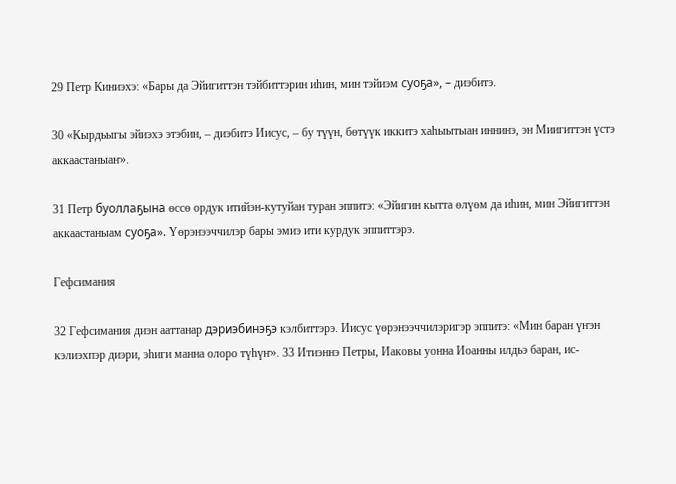29 Петр Киниэхэ: «Бары да Эйигиттэн тэйбиттэрин иһин, мин тэйиэм суоҕа», – диэбитэ.

30 «Кырдьыгы эйиэхэ этэбин, – диэбитэ Иисус, – бу түүн, бөтүүк иккитэ хаһыытыан иннинэ, эн Миигиттэн үстэ аккаастаныаҥ».

31 Петр буоллаҕына өссө ордук итийэн-кутуйан туран эппитэ: «Эйигин кытта өлүөм да иһин, мин Эйигиттэн аккаастаныам суоҕа». Үөрэнээччилэр бары эмиэ ити курдук эппиттэрэ.

Гефсимания

32 Гефсимания диэн ааттанар дэриэбинэҕэ кэлбиттэрэ. Иисус үөрэнээччилэригэр эппитэ: «Мин баран үҥэн кэлиэхпэр диэри, эһиги манна олоро түһүҥ». 33 Итиэннэ Петры, Иаковы уонна Иоанны илдьэ баран, ис-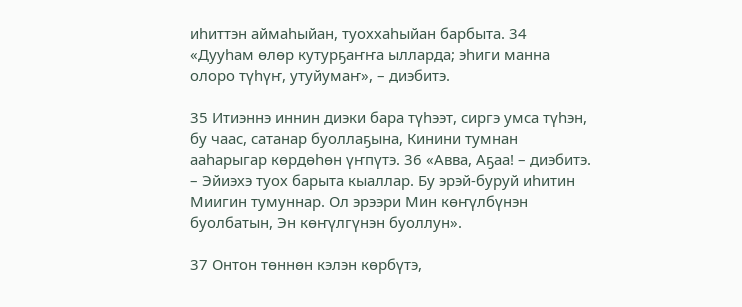иһиттэн аймаһыйан, туоххаһыйан барбыта. 34 «Дууһам өлөр кутурҕаҥҥа ылларда; эһиги манна олоро түһүҥ, утуйумаҥ», – диэбитэ.

35 Итиэннэ иннин диэки бара түһээт, сиргэ умса түһэн, бу чаас, сатанар буоллаҕына, Кинини тумнан ааһарыгар көрдөһөн үҥпүтэ. 36 «Авва, Аҕаа! – диэбитэ. – Эйиэхэ туох барыта кыаллар. Бу эрэй-буруй иһитин Миигин тумуннар. Ол эрээри Мин көҥүлбүнэн буолбатын, Эн көҥүлгүнэн буоллун».

37 Онтон төннөн кэлэн көрбүтэ,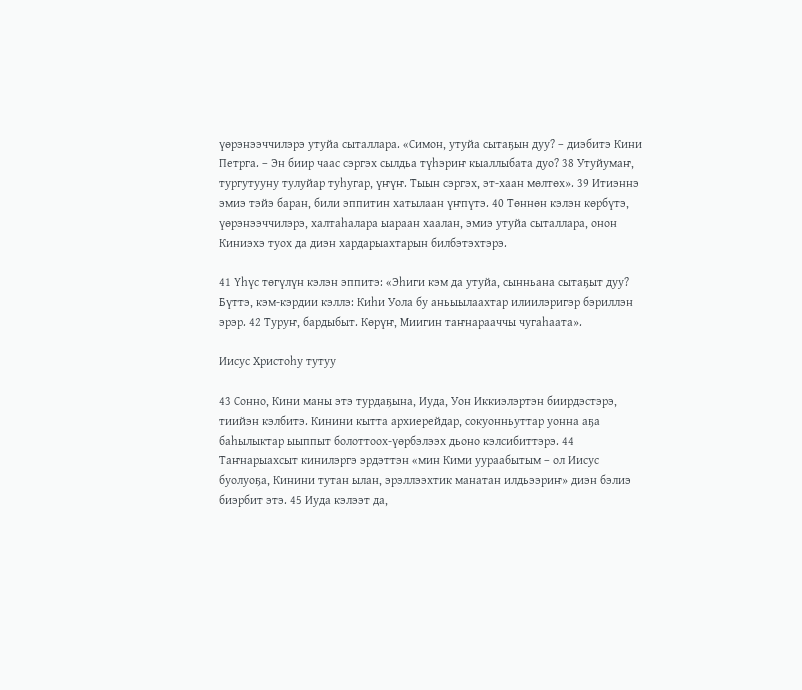үөрэнээччилэрэ утуйа сыталлара. «Симон, утуйа сытаҕын дуу? – диэбитэ Кини Петрга. – Эн биир чаас сэргэх сылдьа түһэриҥ кыаллыбата дуо? 38 Утуйумаҥ, тургутууну тулуйар туһугар, үҥүҥ. Тыын сэргэх, эт-хаан мөлтөх». 39 Итиэннэ эмиэ тэйэ баран, били эппитин хатылаан үҥпүтэ. 40 Төннөн кэлэн көрбүтэ, үөрэнээччилэрэ, халтаһалара ыараан хаалан, эмиэ утуйа сыталлара, онон Киниэхэ туох да диэн хардарыахтарын билбэтэхтэрэ.

41 Үһүс төгүлүн кэлэн эппитэ: «Эһиги кэм да утуйа, сынньана сытаҕыт дуу? Бүттэ, кэм-кэрдии кэллэ: Киһи Уола бу аньыылаахтар илиилэригэр бэриллэн эрэр. 42 Туруҥ, бардыбыт. Көрүҥ, Миигин таҥнарааччы чугаһаата».

Иисус Христоһу тутуу

43 Сонно, Кини маны этэ турдаҕына, Иуда, Уон Иккиэлэртэн биирдэстэрэ, тиийэн кэлбитэ. Кинини кытта архиерейдар, сокуонньуттар уонна аҕа баһылыктар ыыппыт болоттоох-үөрбэлээх дьоно кэлсибиттэрэ. 44 Таҥнарыахсыт кинилэргэ эрдэттэн «мин Кими уураабытым – ол Иисус буолуоҕа, Кинини тутан ылан, эрэллээхтик манатан илдьээриҥ» диэн бэлиэ биэрбит этэ. 45 Иуда кэлээт да,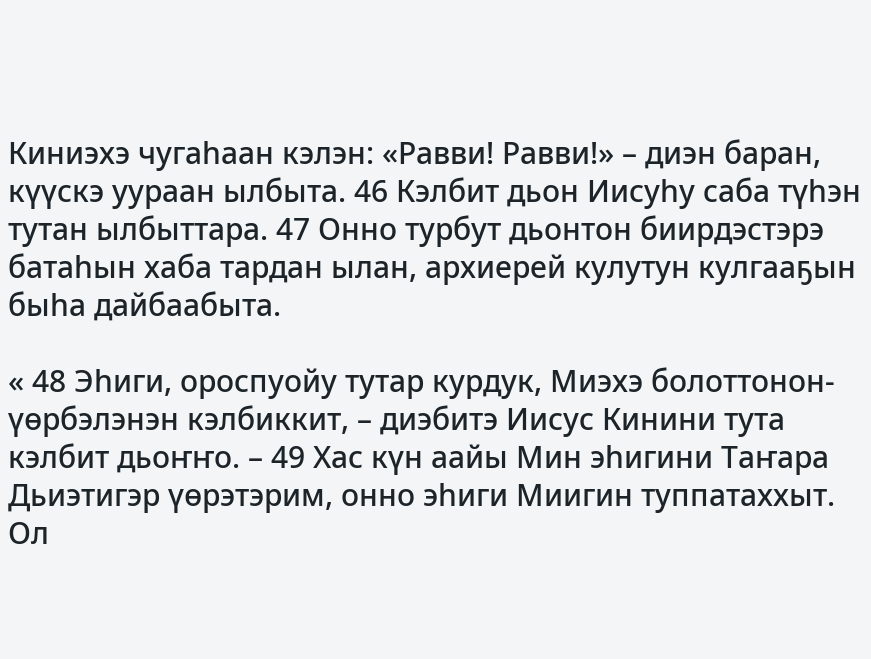Киниэхэ чугаһаан кэлэн: «Равви! Равви!» – диэн баран, күүскэ уураан ылбыта. 46 Кэлбит дьон Иисуһу саба түһэн тутан ылбыттара. 47 Онно турбут дьонтон биирдэстэрэ батаһын хаба тардан ылан, архиерей кулутун кулгааҕын быһа дайбаабыта.

« 48 Эһиги, ороспуойу тутар курдук, Миэхэ болоттонон-үөрбэлэнэн кэлбиккит, – диэбитэ Иисус Кинини тута кэлбит дьоҥҥо. – 49 Хас күн аайы Мин эһигини Таҥара Дьиэтигэр үөрэтэрим, онно эһиги Миигин туппатаххыт. Ол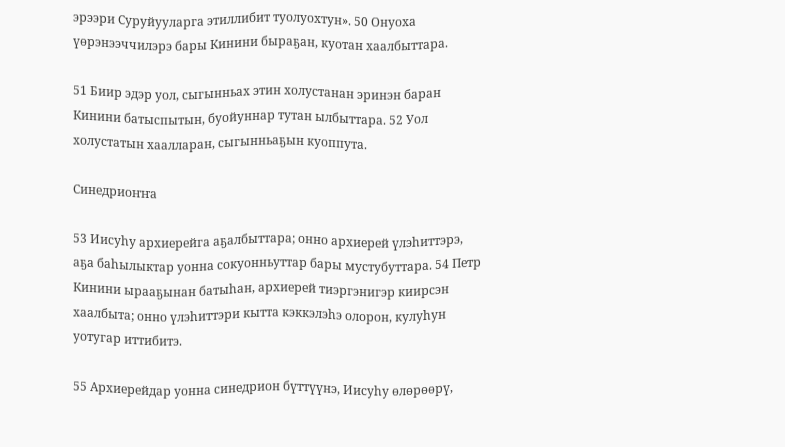эрээри Суруйууларга этиллибит туолуохтун». 50 Онуоха үөрэнээччилэрэ бары Кинини быраҕан, куотан хаалбыттара.

51 Биир эдэр уол, сыгынньах этин холустанан эринэн баран Кинини батыспытын, буойуннар тутан ылбыттара. 52 Уол холустатын хаалларан, сыгынньаҕын куоппута.

Синедриоҥҥа

53 Иисуһу архиерейга аҕалбыттара; онно архиерей үлэһиттэрэ, аҕа баһылыктар уонна сокуонньуттар бары мустубуттара. 54 Петр Кинини ырааҕынан батыһан, архиерей тиэргэнигэр киирсэн хаалбыта; онно үлэһиттэри кытта кэккэлэһэ олорон, кулуһун уотугар иттибитэ.

55 Архиерейдар уонна синедрион бүттүүнэ, Иисуһу өлөрөөрү,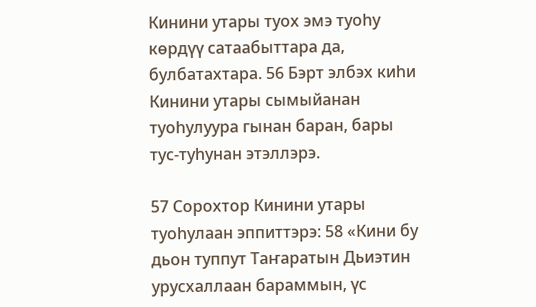Кинини утары туох эмэ туоһу көрдүү сатаабыттара да, булбатахтара. 56 Бэрт элбэх киһи Кинини утары сымыйанан туоһулуура гынан баран, бары тус-туһунан этэллэрэ.

57 Сорохтор Кинини утары туоһулаан эппиттэрэ: 58 «Кини бу дьон туппут Таҥаратын Дьиэтин урусхаллаан бараммын, үс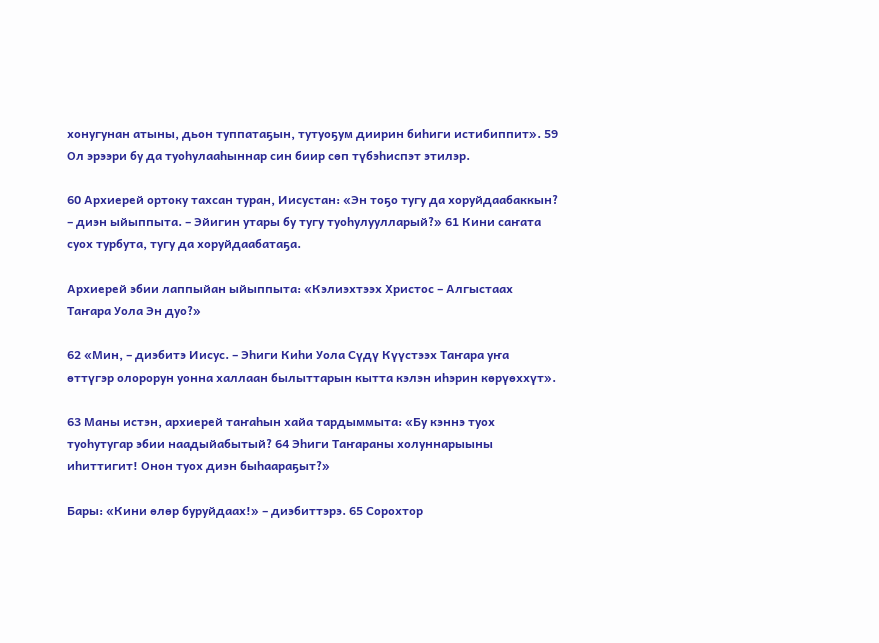хонугунан атыны, дьон туппатаҕын, тутуоҕум диирин биһиги истибиппит». 59 Ол эрээри бу да туоһулааһыннар син биир сөп түбэһиспэт этилэр.

60 Архиерей ортоку тахсан туран, Иисустан: «Эн тоҕо тугу да хоруйдаабаккын? – диэн ыйыппыта. – Эйигин утары бу тугу туоһулуулларый?» 61 Кини саҥата суох турбута, тугу да хоруйдаабатаҕа.

Архиерей эбии лаппыйан ыйыппыта: «Кэлиэхтээх Христос – Алгыстаах Таҥара Уола Эн дуо?»

62 «Мин, – диэбитэ Иисус. – Эһиги Киһи Уола Сүдү Күүстээх Таҥара уҥа өттүгэр олорорун уонна халлаан былыттарын кытта кэлэн иһэрин көрүөххүт».

63 Маны истэн, архиерей таҥаһын хайа тардыммыта: «Бу кэннэ туох туоһутугар эбии наадыйабытый? 64 Эһиги Таҥараны холуннарыыны иһиттигит! Онон туох диэн быһаараҕыт?»

Бары: «Кини өлөр буруйдаах!» – диэбиттэрэ. 65 Сорохтор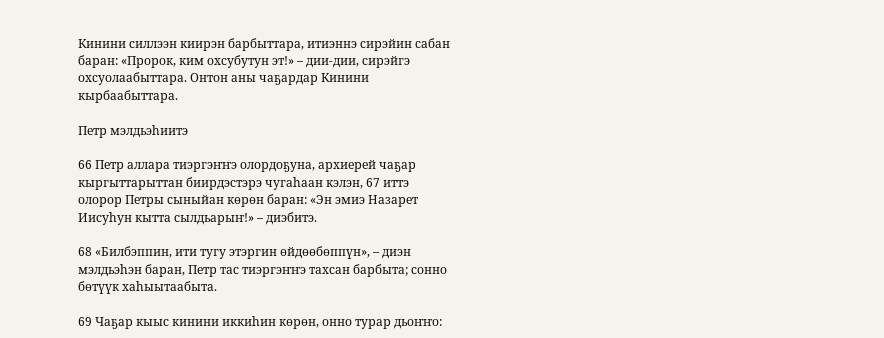Кинини силлээн киирэн барбыттара, итиэннэ сирэйин сабан баран: «Пророк, ким охсубутун эт!» – дии-дии, сирэйгэ охсуолаабыттара. Онтон аны чаҕардар Кинини кырбаабыттара.

Петр мэлдьэһиитэ

66 Петр аллара тиэргэҥҥэ олордоҕуна, архиерей чаҕар кыргыттарыттан биирдэстэрэ чугаһаан кэлэн, 67 иттэ олорор Петры сыныйан көрөн баран: «Эн эмиэ Назарет Иисуһун кытта сылдьарыҥ!» – диэбитэ.

68 «Билбэппин, ити тугу этэргин өйдөөбөппүн», – диэн мэлдьэһэн баран, Петр тас тиэргэҥҥэ тахсан барбыта; сонно бөтүүк хаһыытаабыта.

69 Чаҕар кыыс кинини иккиһин көрөн, онно турар дьоҥҥо: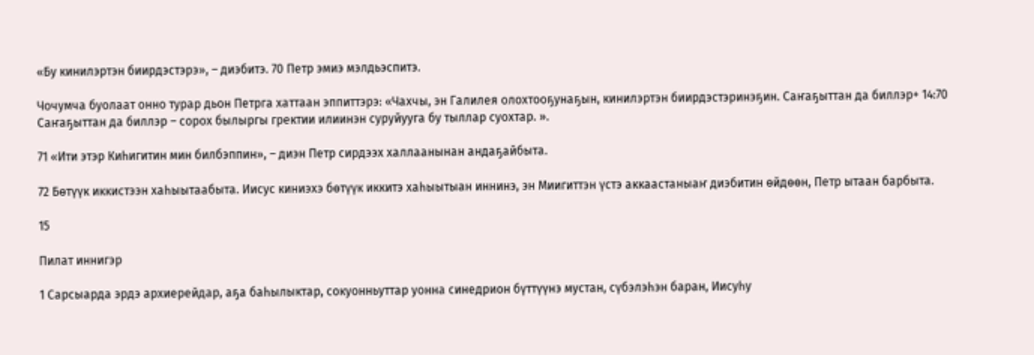«Бу кинилэртэн биирдэстэрэ», – диэбитэ. 70 Петр эмиэ мэлдьэспитэ.

Чочумча буолаат онно турар дьон Петрга хаттаан эппиттэрэ: «Чахчы, эн Галилея олохтооҕунаҕын, кинилэртэн биирдэстэринэҕин. Саҥаҕыттан да биллэр+ 14:70 Саҥаҕыттан да биллэр – сорох былыргы гректии илиинэн суруйууга бу тыллар суохтар. ».

71 «Ити этэр Киһигитин мин билбэппин», – диэн Петр сирдээх халлаанынан андаҕайбыта.

72 Бөтүүк иккистээн хаһыытаабыта. Иисус киниэхэ бөтүүк иккитэ хаһыытыан иннинэ, эн Миигиттэн үстэ аккаастаныаҥ диэбитин өйдөөн, Петр ытаан барбыта.

15

Пилат иннигэр

1 Сарсыарда эрдэ архиерейдар, аҕа баһылыктар, сокуонньуттар уонна синедрион бүттүүнэ мустан, сүбэлэһэн баран, Иисуһу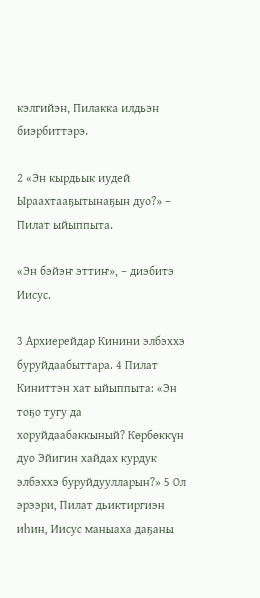кэлгийэн, Пилакка илдьэн биэрбиттэрэ.

2 «Эн кырдьык иудей Ыраахтааҕытынаҕын дуо?» – Пилат ыйыппыта.

«Эн бэйэҥ эттиҥ», – диэбитэ Иисус.

3 Архиерейдар Кинини элбэххэ буруйдаабыттара. 4 Пилат Киниттэн хат ыйыппыта: «Эн тоҕо тугу да хоруйдаабаккыный? Көрбөккүн дуо Эйигин хайдах курдук элбэххэ буруйдуулларын?» 5 Ол эрээри, Пилат дьиктиргиэн иһин, Иисус маныаха даҕаны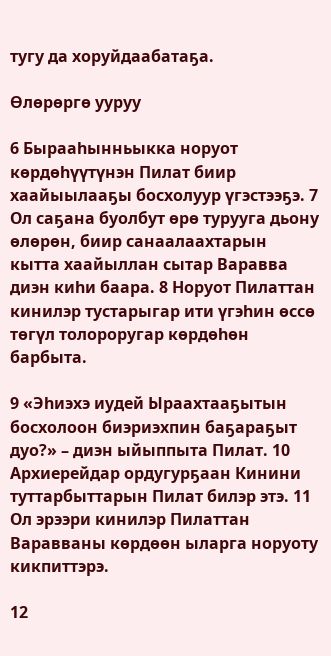тугу да хоруйдаабатаҕа.

Өлөрөргө ууруу

6 Бырааһынньыкка норуот көрдөһүүтүнэн Пилат биир хаайыылааҕы босхолуур үгэстээҕэ. 7 Ол саҕана буолбут өрө турууга дьону өлөрөн, биир санаалаахтарын кытта хаайыллан сытар Варавва диэн киһи баара. 8 Норуот Пилаттан кинилэр тустарыгар ити үгэһин өссө төгүл толороругар көрдөһөн барбыта.

9 «Эһиэхэ иудей Ыраахтааҕытын босхолоон биэриэхпин баҕараҕыт дуо?» – диэн ыйыппыта Пилат. 10 Архиерейдар ордугурҕаан Кинини туттарбыттарын Пилат билэр этэ. 11 Ол эрээри кинилэр Пилаттан Варавваны көрдөөн ыларга норуоту кикпиттэрэ.

12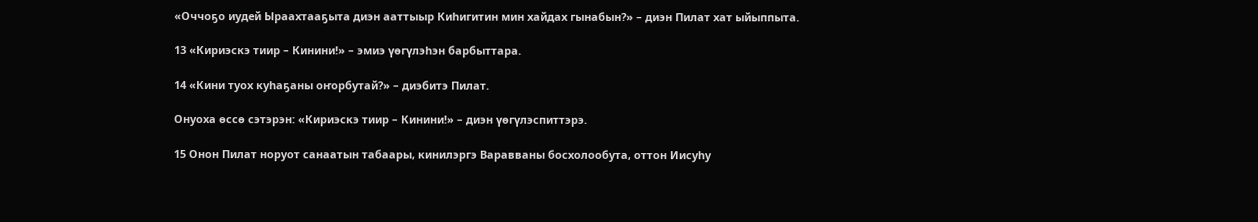«Оччоҕо иудей Ыраахтааҕыта диэн ааттыыр Киһигитин мин хайдах гынабын?» – диэн Пилат хат ыйыппыта.

13 «Кириэскэ тиир – Кинини!» – эмиэ үөгүлэһэн барбыттара.

14 «Кини туох куһаҕаны оҥорбутай?» – диэбитэ Пилат.

Онуоха өссө сэтэрэн: «Кириэскэ тиир – Кинини!» – диэн үөгүлэспиттэрэ.

15 Онон Пилат норуот санаатын табаары, кинилэргэ Варавваны босхолообута, оттон Иисуһу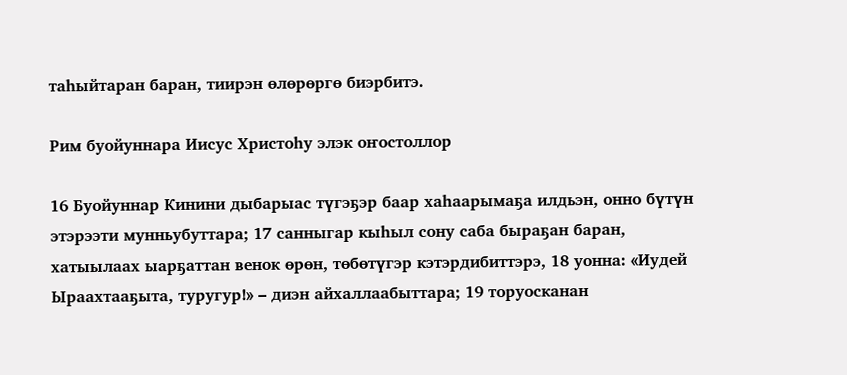таһыйтаран баран, тиирэн өлөрөргө биэрбитэ.

Рим буойуннара Иисус Христоһу элэк оҥостоллор

16 Буойуннар Кинини дыбарыас түгэҕэр баар хаһаарымаҕа илдьэн, онно бүтүн этэрээти мунньубуттара; 17 санныгар кыһыл сону саба быраҕан баран, хатыылаах ыарҕаттан венок өрөн, төбөтүгэр кэтэрдибиттэрэ, 18 уонна: «Иудей Ыраахтааҕыта, туругур!» – диэн айхаллаабыттара; 19 торуосканан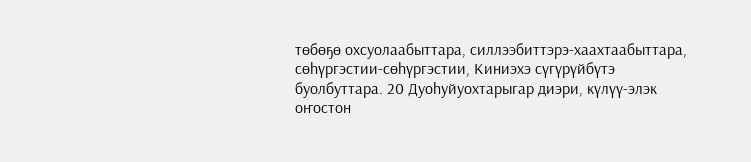төбөҕө охсуолаабыттара, силлээбиттэрэ-хаахтаабыттара, сөһүргэстии-сөһүргэстии, Киниэхэ сүгүрүйбүтэ буолбуттара. 20 Дуоһуйуохтарыгар диэри, күлүү-элэк оҥостон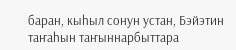баран, кыһыл сонун устан, Бэйэтин таҥаһын таҥыннарбыттара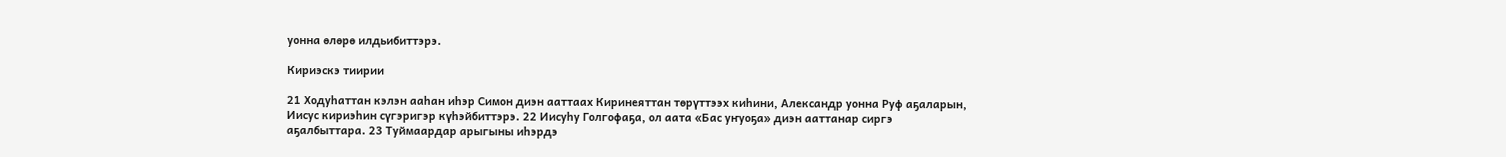уонна өлөрө илдьибиттэрэ.

Кириэскэ тиирии

21 Ходуһаттан кэлэн ааһан иһэр Симон диэн ааттаах Киринеяттан төрүттээх киһини, Александр уонна Руф аҕаларын, Иисус кириэһин сүгэригэр күһэйбиттэрэ. 22 Иисуһу Голгофаҕа, ол аата «Бас уҥуоҕа» диэн ааттанар сиргэ аҕалбыттара. 23 Туймаардар арыгыны иһэрдэ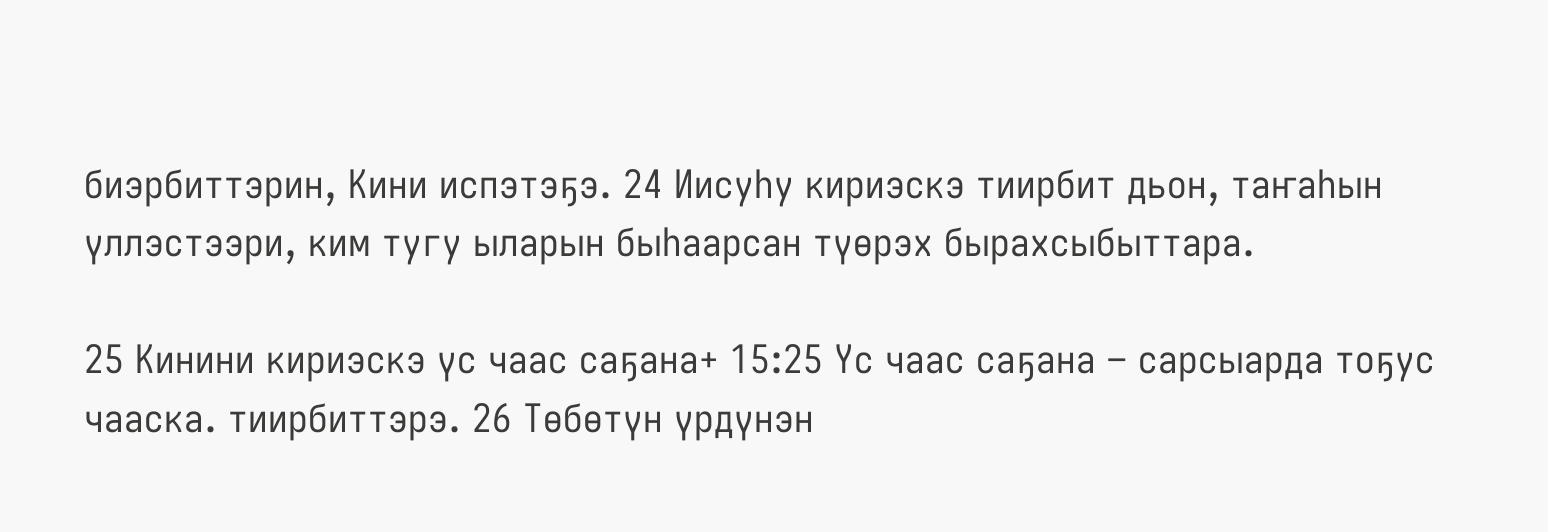биэрбиттэрин, Кини испэтэҕэ. 24 Иисуһу кириэскэ тиирбит дьон, таҥаһын үллэстээри, ким тугу ыларын быһаарсан түөрэх бырахсыбыттара.

25 Кинини кириэскэ үс чаас саҕана+ 15:25 Үс чаас саҕана – сарсыарда тоҕус чааска. тиирбиттэрэ. 26 Төбөтүн үрдүнэн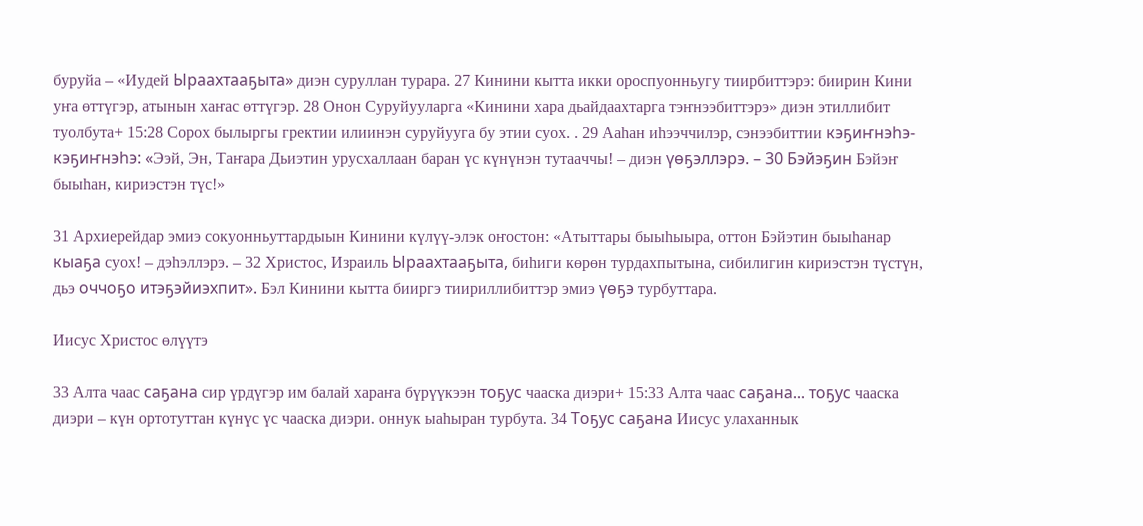буруйа – «Иудей Ыраахтааҕыта» диэн суруллан турара. 27 Кинини кытта икки ороспуонньугу тиирбиттэрэ: биирин Кини уҥа өттүгэр, атынын хаҥас өттүгэр. 28 Онон Суруйууларга «Кинини хара дьайдаахтарга тэҥнээбиттэрэ» диэн этиллибит туолбута+ 15:28 Сорох былыргы гректии илиинэн суруйууга бу этии суох. . 29 Ааһан иһээччилэр, сэнээбиттии кэҕиҥнэһэ-кэҕиҥнэһэ: «Ээй, Эн, Таҥара Дьиэтин урусхаллаан баран үс күнүнэн тутааччы! – диэн үөҕэллэрэ. – 30 Бэйэҕин Бэйэҥ быыһан, кириэстэн түс!»

31 Архиерейдар эмиэ сокуонньуттардыын Кинини күлүү-элэк оҥостон: «Атыттары быыһыыра, оттон Бэйэтин быыһанар кыаҕа суох! – дэһэллэрэ. – 32 Христос, Израиль Ыраахтааҕыта, биһиги көрөн турдахпытына, сибилигин кириэстэн түстүн, дьэ оччоҕо итэҕэйиэхпит». Бэл Кинини кытта бииргэ тиириллибиттэр эмиэ үөҕэ турбуттара.

Иисус Христос өлүүтэ

33 Алта чаас саҕана сир үрдүгэр им балай хараҥа бүрүүкээн тоҕус чааска диэри+ 15:33 Алта чаас саҕана... тоҕус чааска диэри – күн ортотуттан күнүс үс чааска диэри. оннук ыаһыран турбута. 34 Тоҕус саҕана Иисус улаханнык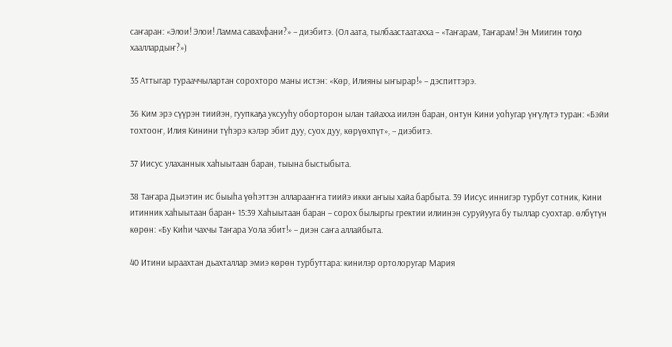саҥаран: «Элои! Элои! Ламма савахфани?» – диэбитэ. (Ол аата, тылбаастаатахха – «Таҥарам, Таҥарам! Эн Миигин тоҕо хааллардыҥ?»)

35 Аттыгар турааччылартан сорохторо маны истэн: «Көр, Илияны ыҥырар!» – дэспиттэрэ.

36 Ким эрэ сүүрэн тиийэн, гуупкаҕа уксууһу оборторон ылан тайахха иилэн баран, онтун Кини уоһугар үҥүлүтэ туран: «Бэйи тохтооҥ, Илия Кинини түһэрэ кэлэр эбит дуу, суох дуу, көрүөхпүт», – диэбитэ.

37 Иисус улаханнык хаһыытаан баран, тыына быстыбыта.

38 Таҥара Дьиэтин ис быыһа үөһэттэн алларааҥҥа тиийэ икки аҥыы хайа барбыта. 39 Иисус иннигэр турбут сотник, Кини итинник хаһыытаан баран+ 15:39 Хаһыытаан баран – сорох былыргы гректии илиинэн суруйууга бу тыллар суохтар. өлбүтүн көрөн: «Бу Киһи чахчы Таҥара Уола эбит!» – диэн саҥа аллайбыта.

40 Итини ыраахтан дьахталлар эмиэ көрөн турбуттара: кинилэр ортолоругар Мария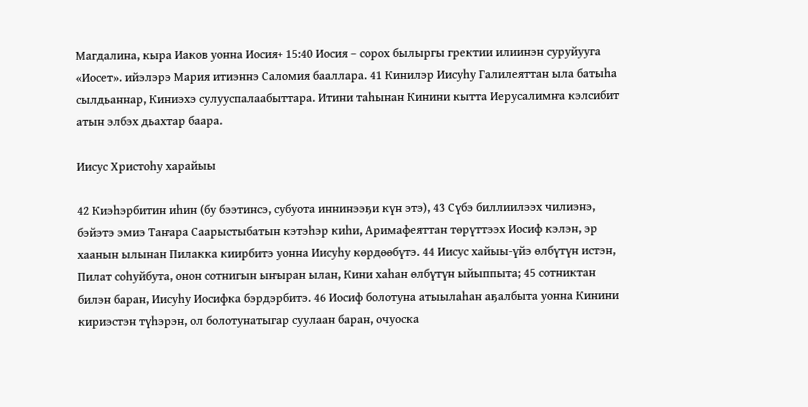Магдалина, кыра Иаков уонна Иосия+ 15:40 Иосия – сорох былыргы гректии илиинэн суруйууга «Иосет». ийэлэрэ Мария итиэннэ Саломия бааллара. 41 Кинилэр Иисуһу Галилеяттан ыла батыһа сылдьаннар, Киниэхэ сулууспалаабыттара. Итини таһынан Кинини кытта Иерусалимҥа кэлсибит атын элбэх дьахтар баара.

Иисус Христоһу харайыы

42 Киэһэрбитин иһин (бу бээтинсэ, субуота иннинээҕи күн этэ), 43 Сүбэ биллиилээх чилиэнэ, бэйэтэ эмиэ Таҥара Саарыстыбатын кэтэһэр киһи, Аримафеяттан төрүттээх Иосиф кэлэн, эр хаанын ылынан Пилакка киирбитэ уонна Иисуһу көрдөөбүтэ. 44 Иисус хайыы-үйэ өлбүтүн истэн, Пилат соһуйбута, онон сотнигын ыҥыран ылан, Кини хаһан өлбүтүн ыйыппыта; 45 сотниктан билэн баран, Иисуһу Иосифка бэрдэрбитэ. 46 Иосиф болотуна атыылаһан аҕалбыта уонна Кинини кириэстэн түһэрэн, ол болотунатыгар суулаан баран, очуоска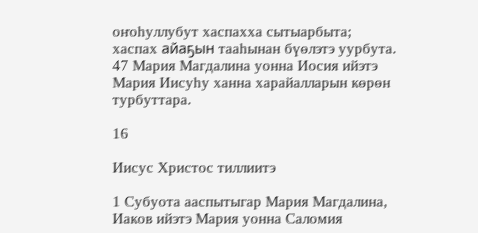оҥоһуллубут хаспахха сытыарбыта; хаспах айаҕын тааһынан бүөлэтэ уурбута. 47 Мария Магдалина уонна Иосия ийэтэ Мария Иисуһу ханна харайалларын көрөн турбуттара.

16

Иисус Христос тиллиитэ

1 Субуота ааспытыгар Мария Магдалина, Иаков ийэтэ Мария уонна Саломия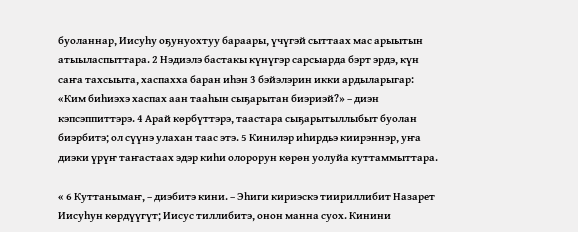буоланнар, Иисуһу оҕунуохтуу бараары, үчүгэй сыттаах мас арыытын атыыласпыттара. 2 Нэдиэлэ бастакы күнүгэр сарсыарда бэрт эрдэ, күн саҥа тахсыыта, хаспахха баран иһэн 3 бэйэлэрин икки ардыларыгар: «Ким биһиэхэ хаспах аан тааһын сыҕарытан биэриэй?» – диэн кэпсэппиттэрэ. 4 Арай көрбүттэрэ, таастара сыҕарытыллыбыт буолан биэрбитэ; ол сүүнэ улахан таас этэ. 5 Кинилэр иһирдьэ киирэннэр, уҥа диэки үрүҥ таҥастаах эдэр киһи олорорун көрөн уолуйа куттаммыттара.

« 6 Куттанымаҥ, – диэбитэ кини. – Эһиги кириэскэ тиириллибит Назарет Иисуһун көрдүүгүт; Иисус тиллибитэ, онон манна суох. Кинини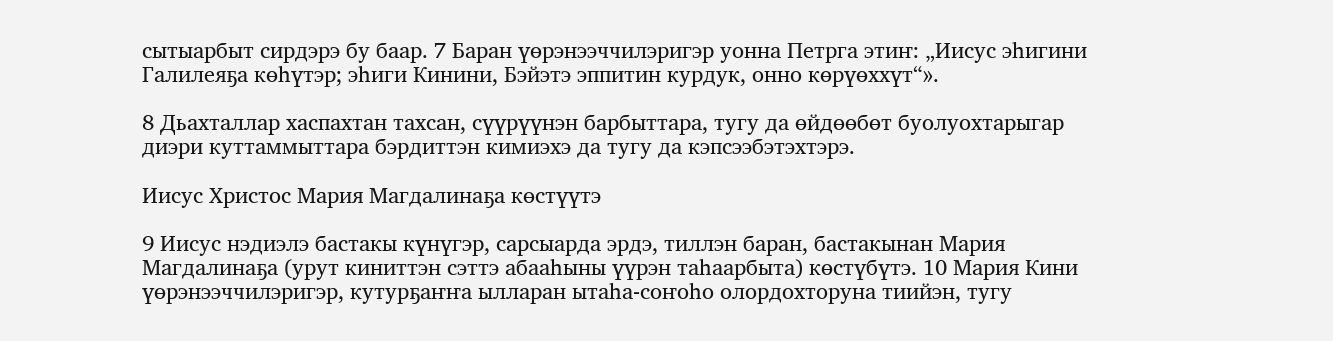сытыарбыт сирдэрэ бу баар. 7 Баран үөрэнээччилэригэр уонна Петрга этиҥ: „Иисус эһигини Галилеяҕа көһүтэр; эһиги Кинини, Бэйэтэ эппитин курдук, онно көрүөххүт“».

8 Дьахталлар хаспахтан тахсан, сүүрүүнэн барбыттара, тугу да өйдөөбөт буолуохтарыгар диэри куттаммыттара бэрдиттэн кимиэхэ да тугу да кэпсээбэтэхтэрэ.

Иисус Христос Мария Магдалинаҕа көстүүтэ

9 Иисус нэдиэлэ бастакы күнүгэр, сарсыарда эрдэ, тиллэн баран, бастакынан Мария Магдалинаҕа (урут киниттэн сэттэ абааһыны үүрэн таһаарбыта) көстүбүтэ. 10 Мария Кини үөрэнээччилэригэр, кутурҕаҥҥа ылларан ытаһа-соҥоһо олордохторуна тиийэн, тугу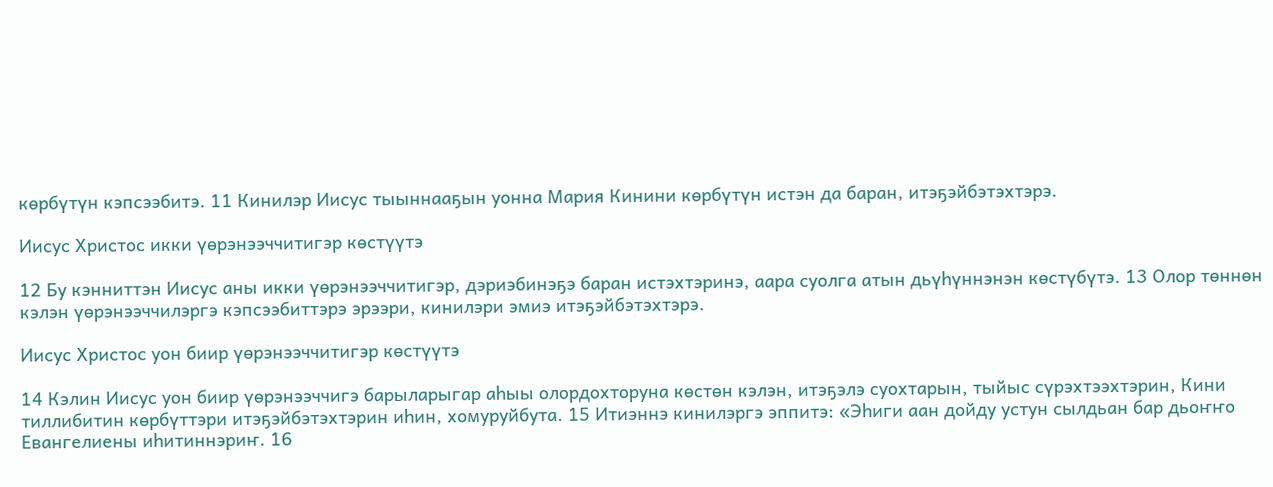көрбүтүн кэпсээбитэ. 11 Кинилэр Иисус тыыннааҕын уонна Мария Кинини көрбүтүн истэн да баран, итэҕэйбэтэхтэрэ.

Иисус Христос икки үөрэнээччитигэр көстүүтэ

12 Бу кэнниттэн Иисус аны икки үөрэнээччитигэр, дэриэбинэҕэ баран истэхтэринэ, аара суолга атын дьүһүннэнэн көстүбүтэ. 13 Олор төннөн кэлэн үөрэнээччилэргэ кэпсээбиттэрэ эрээри, кинилэри эмиэ итэҕэйбэтэхтэрэ.

Иисус Христос уон биир үөрэнээччитигэр көстүүтэ

14 Кэлин Иисус уон биир үөрэнээччигэ барыларыгар аһыы олордохторуна көстөн кэлэн, итэҕэлэ суохтарын, тыйыс сүрэхтээхтэрин, Кини тиллибитин көрбүттэри итэҕэйбэтэхтэрин иһин, хомуруйбута. 15 Итиэннэ кинилэргэ эппитэ: «Эһиги аан дойду устун сылдьан бар дьоҥҥо Евангелиены иһитиннэриҥ. 16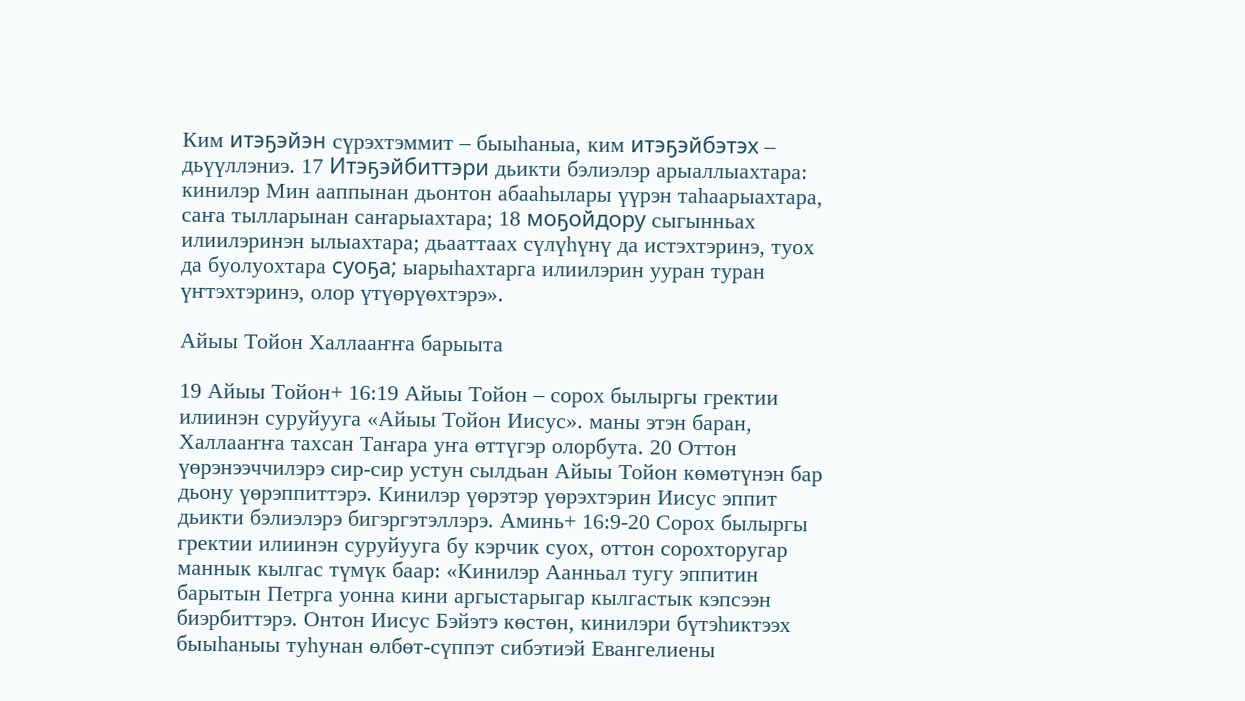Ким итэҕэйэн сүрэхтэммит – быыһаныа, ким итэҕэйбэтэх – дьүүллэниэ. 17 Итэҕэйбиттэри дьикти бэлиэлэр арыаллыахтара: кинилэр Мин ааппынан дьонтон абааһылары үүрэн таһаарыахтара, саҥа тылларынан саҥарыахтара; 18 моҕойдору сыгынньах илиилэринэн ылыахтара; дьааттаах сүлүһүнү да истэхтэринэ, туох да буолуохтара суоҕа; ыарыһахтарга илиилэрин ууран туран үҥтэхтэринэ, олор үтүөрүөхтэрэ».

Айыы Тойон Халлааҥҥа барыыта

19 Айыы Тойон+ 16:19 Айыы Тойон – сорох былыргы гректии илиинэн суруйууга «Айыы Тойон Иисус». маны этэн баран, Халлааҥҥа тахсан Таҥара уҥа өттүгэр олорбута. 20 Оттон үөрэнээччилэрэ сир-сир устун сылдьан Айыы Тойон көмөтүнэн бар дьону үөрэппиттэрэ. Кинилэр үөрэтэр үөрэхтэрин Иисус эппит дьикти бэлиэлэрэ бигэргэтэллэрэ. Аминь+ 16:9-20 Сорох былыргы гректии илиинэн суруйууга бу кэрчик суох, оттон сорохторугар маннык кылгас түмүк баар: «Кинилэр Аанньал тугу эппитин барытын Петрга уонна кини аргыстарыгар кылгастык кэпсээн биэрбиттэрэ. Онтон Иисус Бэйэтэ көстөн, кинилэри бүтэһиктээх быыһаныы туһунан өлбөт-сүппэт сибэтиэй Евангелиены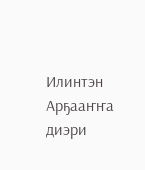Илинтэн Арҕааҥҥа диэри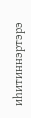иһитиннэртэрэ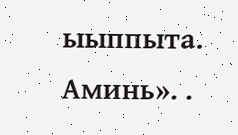ыыппыта. Аминь». .